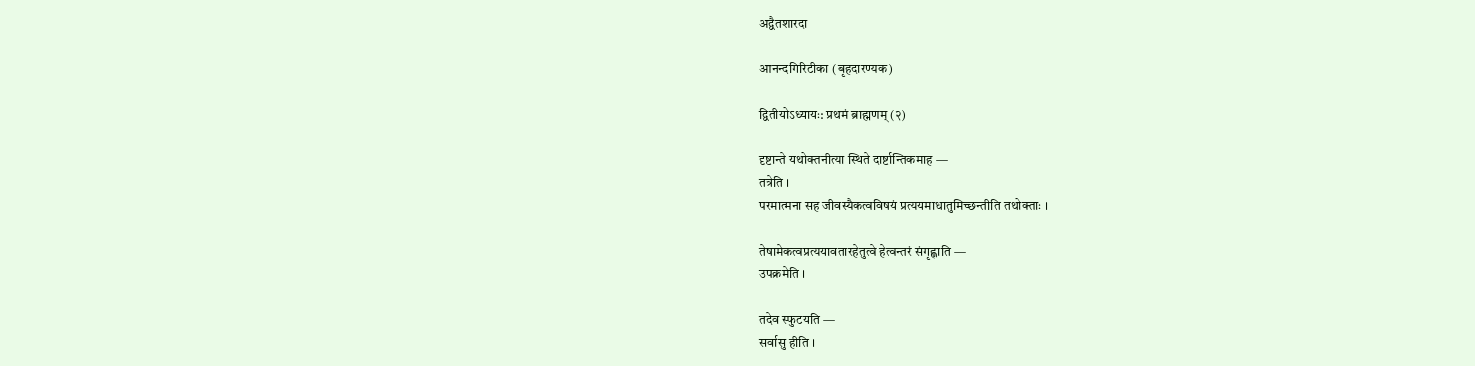अद्वैतशारदा

आनन्दगिरिटीका (बृहदारण्यक)

द्वितीयोऽध्यायः: प्रथमं ब्राह्मणम् (२)

दृष्टान्ते यथोक्तनीत्या स्थिते दार्ष्टान्तिकमाह —
तत्रेति ।
परमात्मना सह जीवस्यैकत्वविषयं प्रत्ययमाधातुमिच्छन्तीति तथोक्ताः ।

तेषामेकत्वप्रत्ययावतारहेतुत्वे हेत्वन्तरं संगृह्णाति —
उपक्रमेति ।

तदेव स्फुटयति —
सर्वासु हीति ।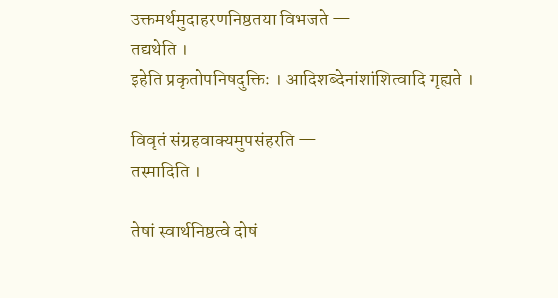उक्तमर्थमुदाहरणनिष्ठतया विभजते —
तद्यथेति ।
इहेति प्रकृतोपनिषदुक्तिः । आदिशब्देनांशांशित्वादि गृह्यते ।

विवृतं संग्रहवाक्यमुपसंहरति —
तस्मादिति ।

तेषां स्वार्थनिष्ठत्वे दोषं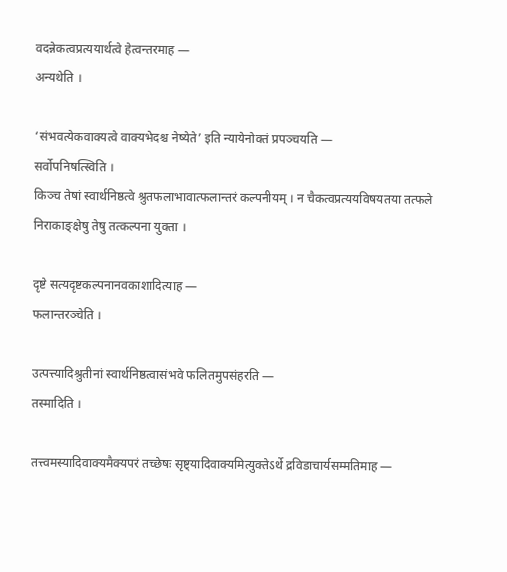वदन्नेकत्वप्रत्ययार्थत्वे हेत्वन्तरमाह —
अन्यथेति ।

‘संभवत्येकवाक्यत्वे वाक्यभेदश्च नेष्येते’ इति न्यायेनोक्तं प्रपञ्चयति —
सर्वोपनिषत्स्विति ।
किञ्च तेषां स्वार्थनिष्ठत्वे श्रुतफलाभावात्फलान्तरं कल्पनीयम् । न चैकत्वप्रत्ययविषयतया तत्फले निराकाङ्क्षेषु तेषु तत्कल्पना युक्ता ।

दृष्टे सत्यदृष्टकल्पनानवकाशादित्याह —
फलान्तरञ्चेति ।

उत्पत्त्यादिश्रुतीनां स्वार्थनिष्ठत्वासंभवे फलितमुपसंहरति —
तस्मादिति ।

तत्त्वमस्यादिवाक्यमैक्यपरं तच्छेषः सृष्ट्यादिवाक्यमित्युक्तेऽर्थे द्रविडाचार्यसम्मतिमाह —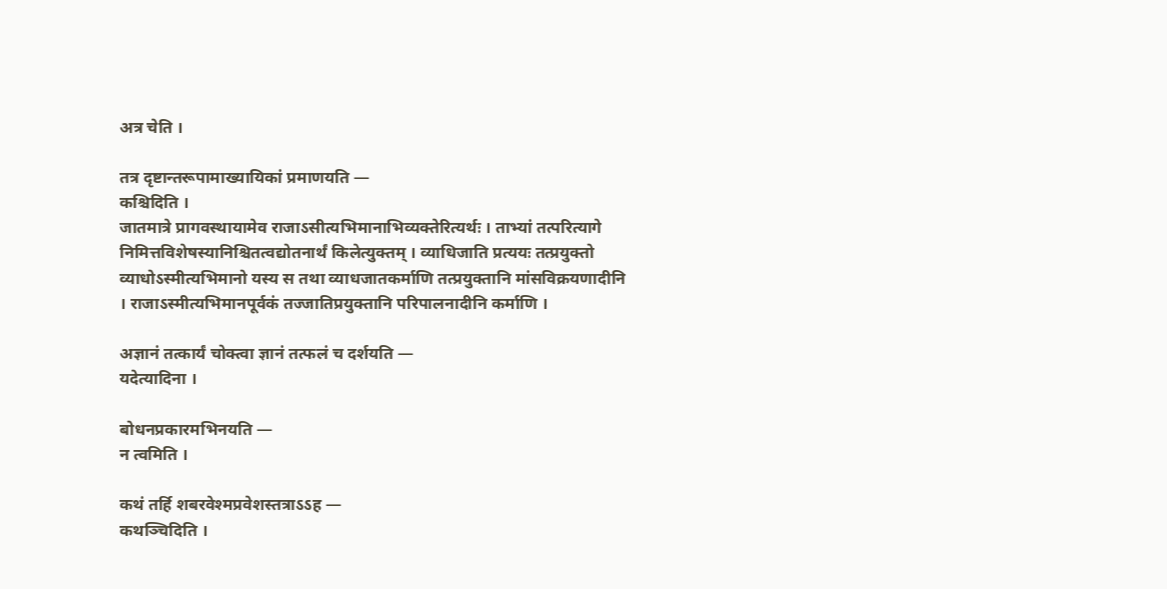अत्र चेति ।

तत्र दृष्टान्तरूपामाख्यायिकां प्रमाणयति —
कश्चिदिति ।
जातमात्रे प्रागवस्थायामेव राजाऽसीत्यभिमानाभिव्यक्तेरित्यर्थः । ताभ्यां तत्परित्यागे निमित्तविशेषस्यानिश्चितत्वद्योतनार्थं किलेत्युक्तम् । व्याधिजाति प्रत्ययः तत्प्रयुक्तो व्याधोऽस्मीत्यभिमानो यस्य स तथा व्याधजातकर्माणि तत्प्रयुक्तानि मांसविक्रयणादीनि । राजाऽस्मीत्यभिमानपूर्वकं तज्जातिप्रयुक्तानि परिपालनादीनि कर्माणि ।

अज्ञानं तत्कार्यं चोक्त्वा ज्ञानं तत्फलं च दर्शयति —
यदेत्यादिना ।

बोधनप्रकारमभिनयति —
न त्वमिति ।

कथं तर्हि शबरवेश्मप्रवेशस्तत्राऽऽह —
कथञ्चिदिति ।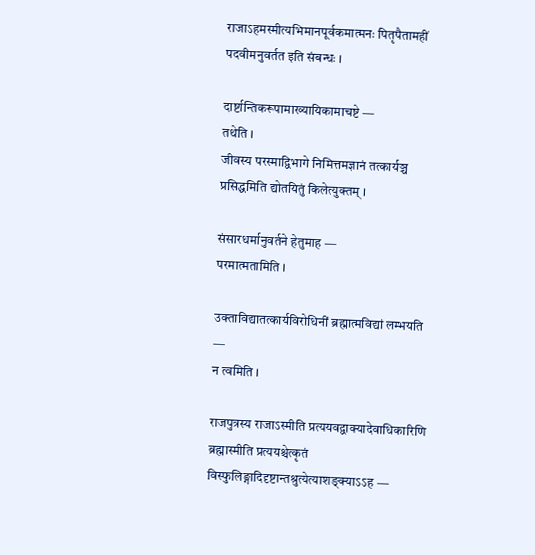राजाऽहमस्मीत्यभिमानपूर्वकमात्मनः पितृपैतामहीं पदवीमनुवर्तत इति संबन्धः ।

दार्ष्टान्तिकरूपामाख्यायिकामाचष्टे —
तथेति ।
जीवस्य परस्माद्विभागे निमित्तमज्ञानं तत्कार्यञ्च प्रसिद्धमिति द्योतयितुं किलेत्युक्तम् ।

संसारधर्मानुवर्तने हेतुमाह —
परमात्मतामिति ।

उक्ताविद्यातत्कार्यविरोधिनीं ब्रह्मात्मविद्यां लम्भयति —
न त्वमिति ।

राजपुत्रस्य राजाऽस्मीति प्रत्ययवद्वाक्यादेवाधिकारिणि ब्रह्मास्मीति प्रत्ययश्चेत्कृतं विस्फुलिङ्गादिदृष्टान्तश्रुत्येत्याशङ्क्याऽऽह —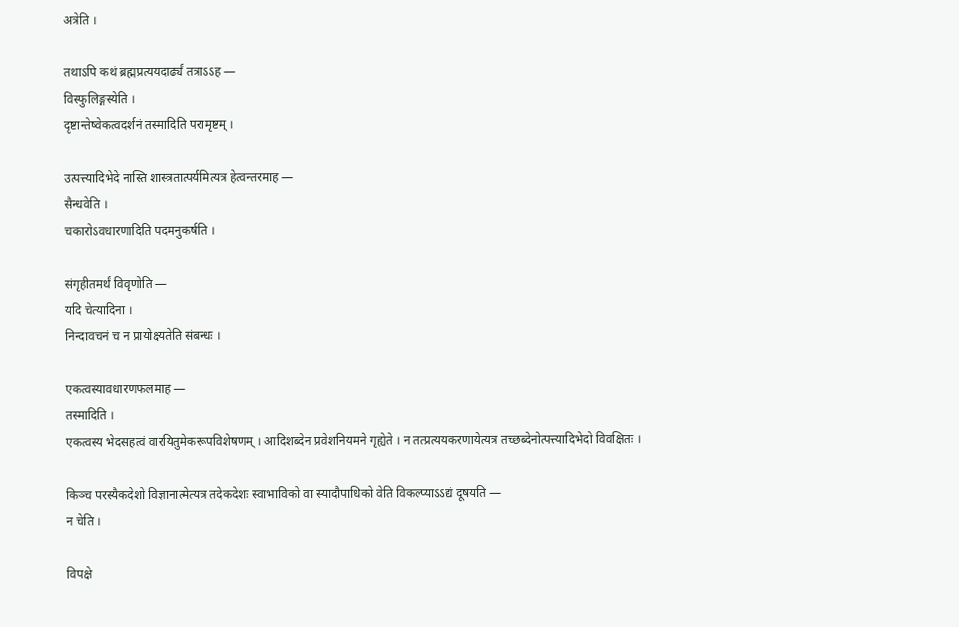अत्रेति ।

तथाऽपि कथं ब्रह्मप्रत्ययदार्ढ्यं तत्राऽऽह —
विस्फुलिङ्गस्येति ।
दृष्टान्तेष्वेकत्वदर्शनं तस्मादिति परामृष्टम् ।

उत्पत्त्यादिभेदे नास्ति शास्त्रतात्पर्यमित्यत्र हेत्वन्तरमाह —
सैन्धवेति ।
चकारोऽवधारणादिति पदमनुकर्षति ।

संगृहीतमर्थं विवृणोति —
यदि चेत्यादिना ।
निन्दावचनं च न प्रायोक्ष्यतेति संबन्धः ।

एकत्वस्यावधारणफलमाह —
तस्मादिति ।
एकत्वस्य भेदसहत्वं वारयितुमेकरूपविशेषणम् । आदिशब्देन प्रवेशनियमने गृह्येते । न तत्प्रत्ययकरणायेत्यत्र तच्छब्देनोत्पत्त्यादिभेदो विवक्षितः ।

किञ्च परस्यैकदेशो विज्ञानात्मेत्यत्र तदेकदेशः स्वाभाविको वा स्यादौपाधिको वेति विकल्प्याऽऽद्यं दूषयति —
न चेति ।

विपक्षे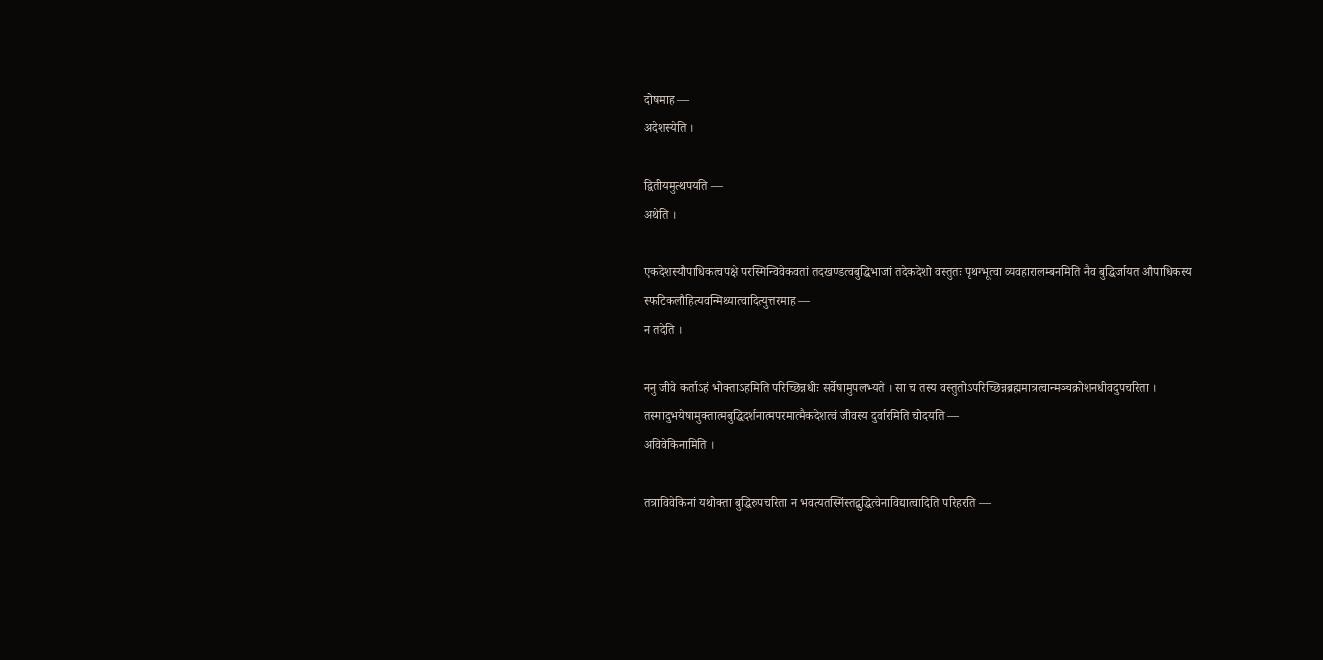दोषमाह —
अदेशस्येति ।

द्वितीयमुत्थपयति —
अथेति ।

एकदेशस्यौपाधिकत्वपक्षे परस्मिन्विवेकवतां तदखण्डत्वबुद्धिभाजां तदेकदेशो वस्तुतः पृथग्भूत्वा व्यवहारालम्बनमिति नैव बुद्धिर्जायत औपाधिकस्य स्फटिकलौहित्यवन्मिथ्यात्वादित्युत्तरमाह —
न तदेति ।

ननु जीवे कर्ताऽहं भोक्ताऽहमिति परिच्छिन्नधीः सर्वेषामुपलभ्यते । सा च तस्य वस्तुतोऽपरिच्छिन्नब्रह्ममात्रत्वान्मञ्चक्रोशनधीवदुपचरिता । तस्मादुभयेषामुक्तात्मबुद्धिदर्शनात्मपरमात्मैकदेशत्वं जीवस्य दुर्वारमिति चोदयति —
अविवेकिनामिति ।

तत्राविवेकिनां यथोक्ता बुद्धिरुपचरिता न भवत्यतस्मिंस्तद्बुद्धित्वेनाविद्यात्वादिति परिहरति —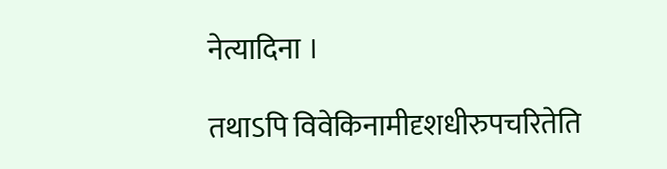नेत्यादिना ।

तथाऽपि विवेकिनामीदृशधीरुपचरितेति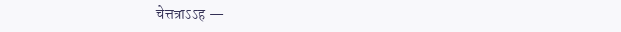चेत्तत्राऽऽह —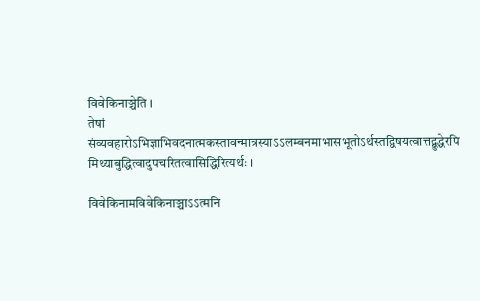विवेकिनाञ्चेति ।
तेषां संव्यवहारोऽभिज्ञाभिवदनात्मकस्तावन्मात्रस्याऽऽलम्बनमाभासभूतोऽर्थस्तद्विषयत्वात्तद्बुद्धेरपि मिथ्याबुद्धित्वादुपचरितत्वासिद्धिरित्यर्थः ।

विवेकिनामविवेकिनाञ्चाऽऽत्मनि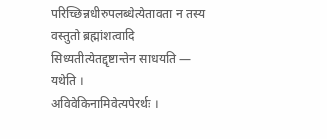परिच्छिन्नधीरुपलब्धेत्येतावता न तस्य वस्तुतो ब्रह्मांशत्वादि सिध्यतीत्येतद्दृष्टान्तेन साधयति —
यथेति ।
अविवेकिनामिवेत्यपेरर्थः ।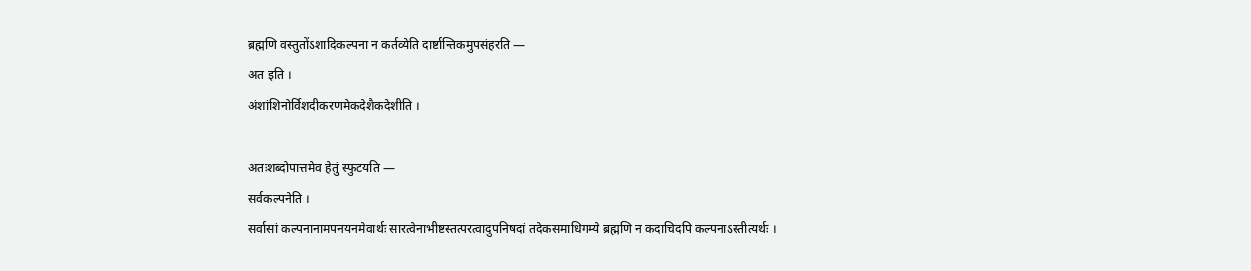ब्रह्मणि वस्तुतोंऽशादिकल्पना न कर्तव्येति दार्ष्टान्तिकमुपसंहरति —
अत इति ।
अंशांशिनोर्विशदीकरणमेकदेशैकदेशीति ।

अतःशब्दोपात्तमेव हेतुं स्फुटयति —
सर्वकल्पनेति ।
सर्वासां कल्पनानामपनयनमेवार्थः सारत्वेनाभीष्टस्तत्परत्वादुपनिषदां तदेकसमाधिगम्ये ब्रह्मणि न कदाचिदपि कल्पनाऽस्तीत्यर्थः ।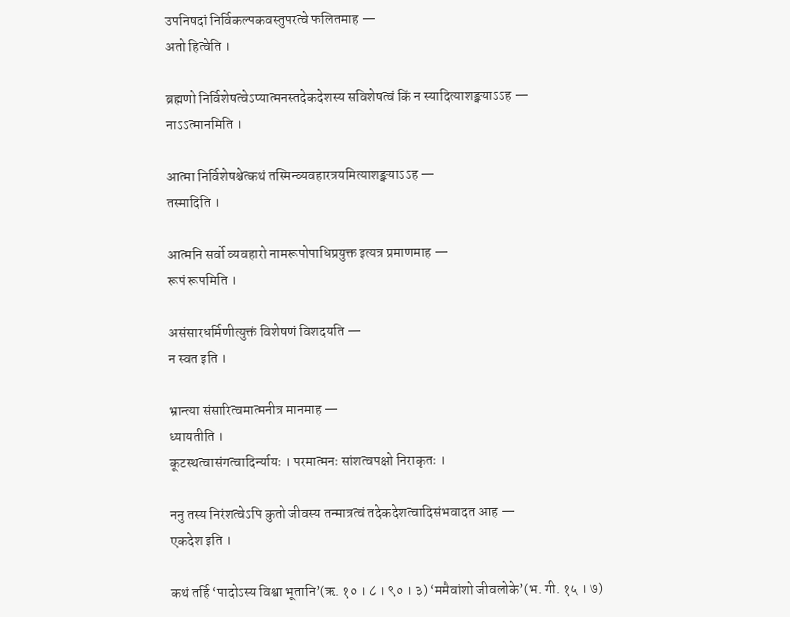उपनिषदां निर्विकल्पकवस्तुपरत्वे फलितमाह —
अतो हित्वेति ।

ब्रह्मणो निर्विशेषत्वेऽप्यात्मनस्तदेकदेशस्य सविशेषत्वं किं न स्यादित्याशङ्क्याऽऽह —
नाऽऽत्मानमिति ।

आत्मा निर्विशेषश्चेत्कथं तस्मिन्व्यवहारत्रयमित्याशङ्क्याऽऽह —
तस्मादिति ।

आत्मनि सर्वो व्यवहारो नामरूपोपाधिप्रयुक्त इत्यत्र प्रमाणमाह —
रूपं रूपमिति ।

असंसारधर्मिणीत्युक्तं विशेषणं विशदयति —
न स्वत इति ।

भ्रान्त्या संसारित्वमात्मनीत्र मानमाह —
ध्यायतीति ।
कूटस्थत्वासंगत्वादिर्न्यायः । परमात्मनः सांशत्वपक्षो निराकृतः ।

ननु तस्य निरंशत्वेऽपि कुतो जीवस्य तन्मात्रत्वं तदेकदेशत्वादिसंभवादत आह —
एकदेश इति ।

कथं तर्हि ‘पादोऽस्य विश्वा भूतानि’(ऋ. १० । ८ । ९० । ३) ‘ममैवांशो जीवलोके’(भ. गी. १५ । ७)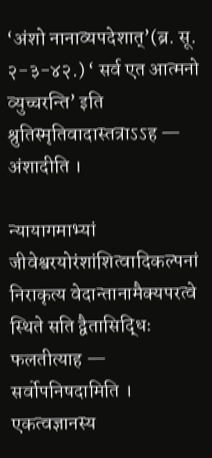‘अंशो नानाव्यपदेशात्’(ब्र. सू. २-३-४२.) ‘ सर्व एत आत्मनो व्युच्चरन्ति’ इति श्रुतिस्मृतिवादास्तत्राऽऽह —
अंशादीति ।

न्यायागमाभ्यां जीवेश्वरयोरंशांशित्वादिकल्पनां निराकृत्य वेदान्तानामैक्यपरत्वे स्थिते सति द्वैतासिद्धिः फलतीत्याह —
सर्वोपनिषदामिति ।
एकत्वज्ञानस्य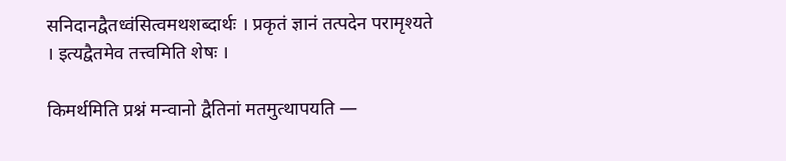सनिदानद्वैतध्वंसित्वमथशब्दार्थः । प्रकृतं ज्ञानं तत्पदेन परामृश्यते । इत्यद्वैतमेव तत्त्वमिति शेषः ।

किमर्थमिति प्रश्नं मन्वानो द्वैतिनां मतमुत्थापयति —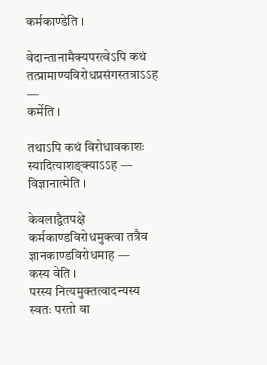कर्मकाण्डेति ।

वेदान्तानामैक्यपरत्वेऽपि कथं तत्प्रामाण्यविरोधप्रसंगस्तत्राऽऽह —
कर्मेति ।

तथाऽपि कथं विरोधावकाशः स्यादित्याशङ्क्याऽऽह —
विज्ञानात्मेति ।

केवलाद्वैतपक्षे कर्मकाण्डविरोधमुक्त्वा तत्रैव ज्ञानकाण्डविरोधमाह —
कस्य वेति ।
परस्य नित्यमुक्तत्वादन्यस्य स्वतः परतो वा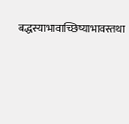बद्धस्याभावाच्छिष्याभावस्तथा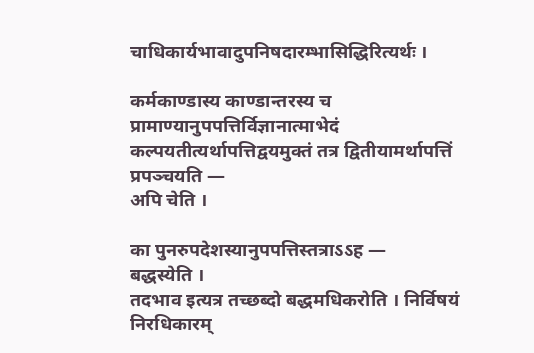चाधिकार्यभावादुपनिषदारम्भासिद्धिरित्यर्थः ।

कर्मकाण्डास्य काण्डान्तरस्य च प्रामाण्यानुपपत्तिर्विज्ञानात्माभेदं कल्पयतीत्यर्थापत्तिद्वयमुक्तं तत्र द्वितीयामर्थापत्तिं प्रपञ्चयति —
अपि चेति ।

का पुनरुपदेशस्यानुपपत्तिस्तत्राऽऽह —
बद्धस्येति ।
तदभाव इत्यत्र तच्छब्दो बद्धमधिकरोति । निर्विषयं निरधिकारम्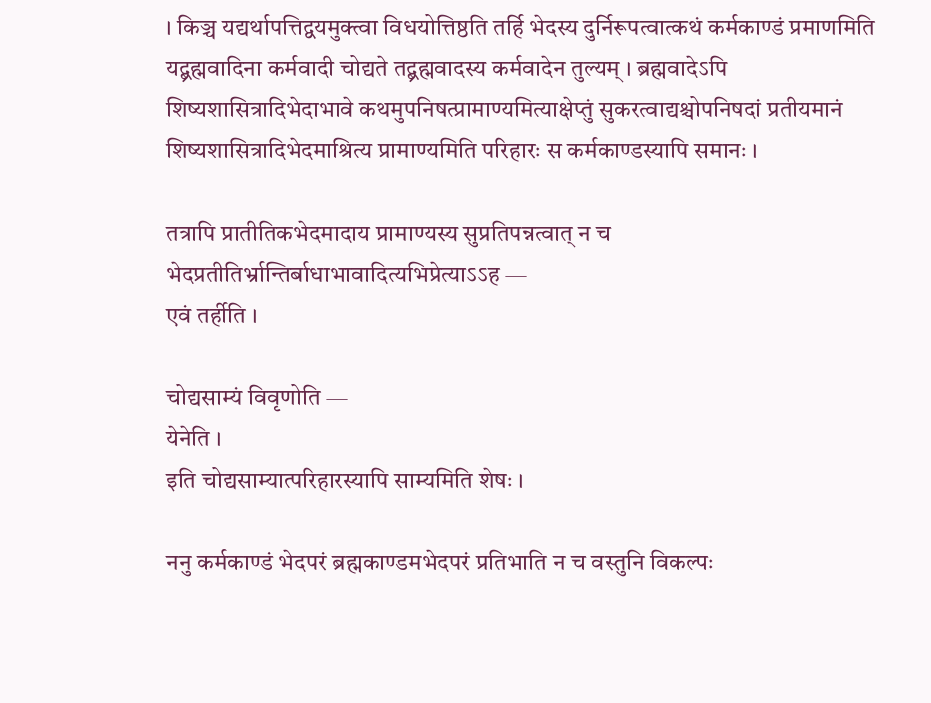। किञ्च यद्यर्थापत्तिद्वयमुक्त्वा विधयोत्तिष्ठति तर्हि भेदस्य दुर्निरूपत्वात्कथं कर्मकाण्डं प्रमाणमिति यद्ब्रह्मवादिना कर्मवादी चोद्यते तद्ब्रह्मवादस्य कर्मवादेन तुल्यम् । ब्रह्मवादेऽपि शिष्यशासित्रादिभेदाभावे कथमुपनिषत्प्रामाण्यमित्याक्षेप्तुं सुकरत्वाद्यश्चोपनिषदां प्रतीयमानं शिष्यशासित्रादिभेदमाश्रित्य प्रामाण्यमिति परिहारः स कर्मकाण्डस्यापि समानः ।

तत्रापि प्रातीतिकभेदमादाय प्रामाण्यस्य सुप्रतिपन्नत्वात् न च भेदप्रतीतिर्भ्रान्तिर्बाधाभावादित्यभिप्रेत्याऽऽह —
एवं तर्हीति ।

चोद्यसाम्यं विवृणोति —
येनेति ।
इति चोद्यसाम्यात्परिहारस्यापि साम्यमिति शेषः ।

ननु कर्मकाण्डं भेदपरं ब्रह्मकाण्डमभेदपरं प्रतिभाति न च वस्तुनि विकल्पः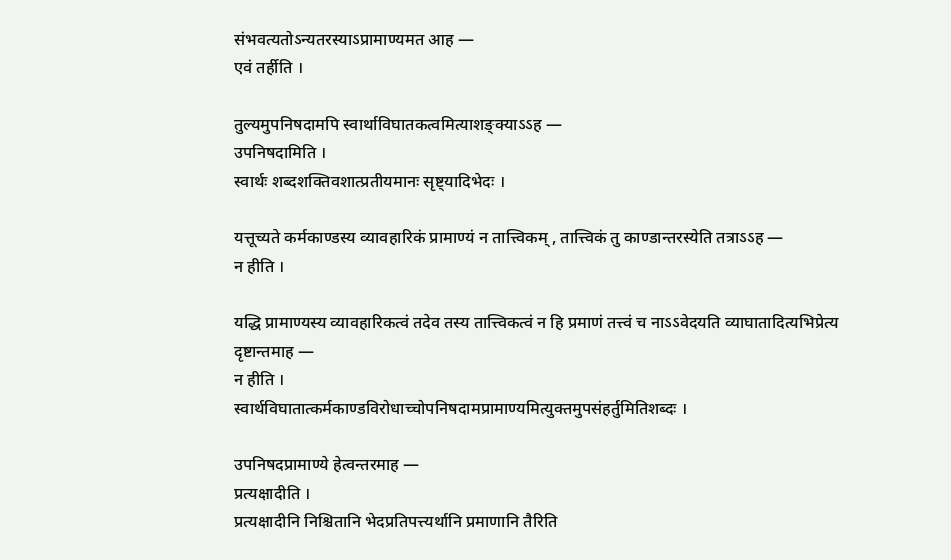संभवत्यतोऽन्यतरस्याऽप्रामाण्यमत आह —
एवं तर्हीति ।

तुल्यमुपनिषदामपि स्वार्थाविघातकत्वमित्याशङ्क्याऽऽह —
उपनिषदामिति ।
स्वार्थः शब्दशक्तिवशात्प्रतीयमानः सृष्ट्यादिभेदः ।

यत्तूच्यते कर्मकाण्डस्य व्यावहारिकं प्रामाण्यं न तात्त्विकम् , तात्त्विकं तु काण्डान्तरस्येति तत्राऽऽह —
न हीति ।

यद्धि प्रामाण्यस्य व्यावहारिकत्वं तदेव तस्य तात्त्विकत्वं न हि प्रमाणं तत्त्वं च नाऽऽवेदयति व्याघातादित्यभिप्रेत्य दृष्टान्तमाह —
न हीति ।
स्वार्थविघातात्कर्मकाण्डविरोधाच्चोपनिषदामप्रामाण्यमित्युक्तमुपसंहर्तुमितिशब्दः ।

उपनिषदप्रामाण्ये हेत्वन्तरमाह —
प्रत्यक्षादीति ।
प्रत्यक्षादीनि निश्चितानि भेदप्रतिपत्त्यर्थानि प्रमाणानि तैरिति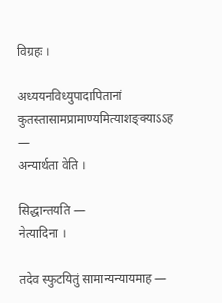विग्रहः ।

अध्ययनविध्युपादापितानां कुतस्तासामप्रामाण्यमित्याशङ्क्याऽऽह —
अन्यार्थता वेति ।

सिद्धान्तयति —
नेत्यादिना ।

तदेव स्फुटयितुं सामान्यन्यायमाह —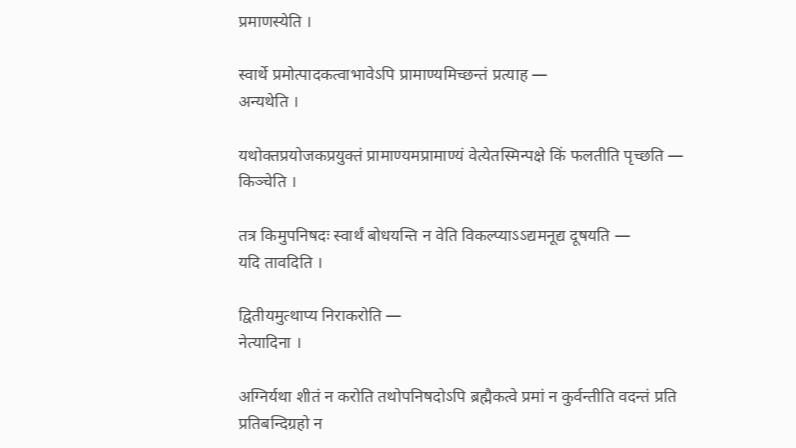प्रमाणस्येति ।

स्वार्थे प्रमोत्पादकत्वाभावेऽपि प्रामाण्यमिच्छन्तं प्रत्याह —
अन्यथेति ।

यथोक्तप्रयोजकप्रयुक्तं प्रामाण्यमप्रामाण्यं वेत्येतस्मिन्पक्षे किं फलतीति पृच्छति —
किञ्चेति ।

तत्र किमुपनिषदः स्वार्थं बोधयन्ति न वेति विकल्प्याऽऽद्यमनूद्य दूषयति —
यदि तावदिति ।

द्वितीयमुत्थाप्य निराकरोति —
नेत्यादिना ।

अग्निर्यथा शीतं न करोति तथोपनिषदोऽपि ब्रह्मैकत्वे प्रमां न कुर्वन्तीति वदन्तं प्रति प्रतिबन्दिग्रहो न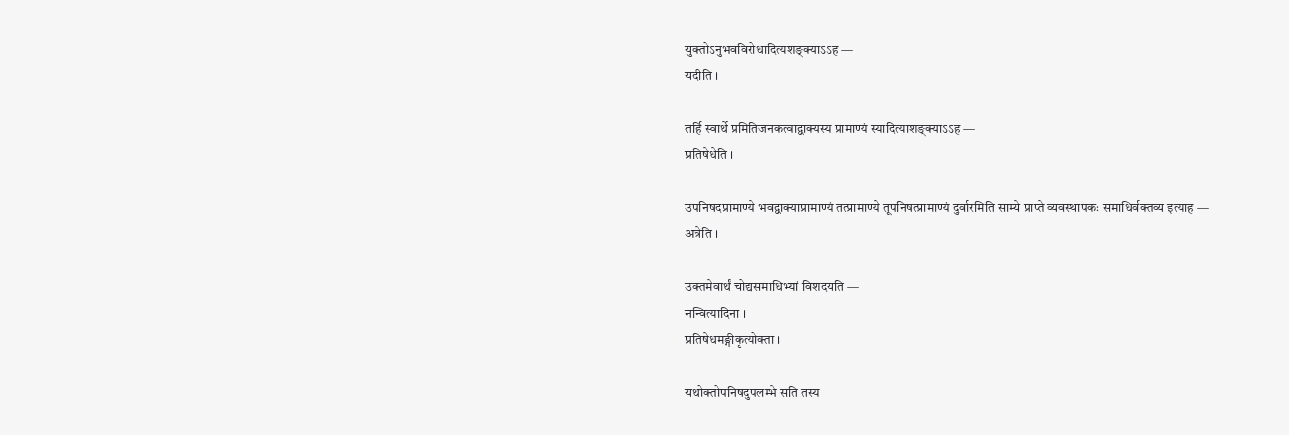युक्तोऽनुभवविरोधादित्यशङ्क्याऽऽह —
यदीति ।

तर्हि स्वार्थे प्रमितिजनकत्वाद्वाक्यस्य प्रामाण्यं स्यादित्याशङ्क्याऽऽह —
प्रतिषेधेति ।

उपनिषदप्रामाण्ये भवद्वाक्याप्रामाण्यं तत्प्रामाण्ये तूपनिषत्प्रामाण्यं दुर्वारमिति साम्ये प्राप्ते व्यवस्थापकः समाधिर्वक्तव्य इत्याह —
अत्रेति ।

उक्तमेवार्थं चोद्यसमाधिभ्यां विशदयति —
नन्वित्यादिना ।
प्रतिषेधमङ्गीकृत्योक्ता ।

यथोक्तोपनिषदुपलम्भे सति तस्य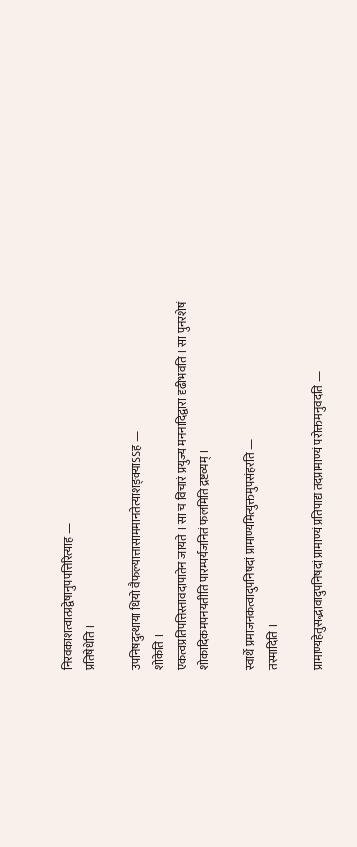निरवकाशत्वात्प्रद्वेषानुपपत्तिरित्याह —
प्रतिषेधेति ।

उपनिषदुत्थाया धियो वैफल्यात्तासाममानतेत्याशङ्क्याऽऽह —
शोकेति ।
एकत्वप्रतिपत्तिस्तावदापातेन जायते । सा च विचारं प्रयुज्य मननादिद्वारा दृढीभवति । सा पुनरशेषं शोकादिकमपनयतीति पारम्पर्यजनितं फलमिति द्रष्टव्यम् ।

स्वार्थे प्रमाजनकत्वादुपनिषदां प्रामाण्यमित्युक्तमुपसंहरति —
तस्मादिति ।

प्रामाण्यहेतुसद्भावादुपनिषदां प्रामाण्यं प्रतिपाद्य तदप्रामाण्यं परोक्तमनुवदति —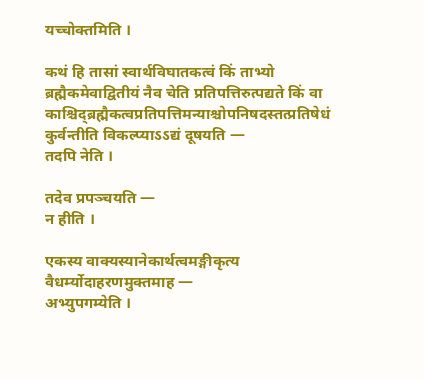यच्चोक्तमिति ।

कथं हि तासां स्वार्थविघातकत्वं किं ताभ्यो ब्रह्मैकमेवाद्वितीयं नैव चेति प्रतिपत्तिरुत्पद्यते किं वा काश्चिद्ब्रह्मैकत्वप्रतिपत्तिमन्याश्चोपनिषदस्तत्प्रतिषेधं कुर्वन्तीति विकल्प्याऽऽद्यं दूषयति —
तदपि नेति ।

तदेव प्रपञ्चयति —
न हीति ।

एकस्य वाक्यस्यानेकार्थत्वमङ्गीकृत्य वैधर्म्योदाहरणमुक्तमाह —
अभ्युपगम्येति ।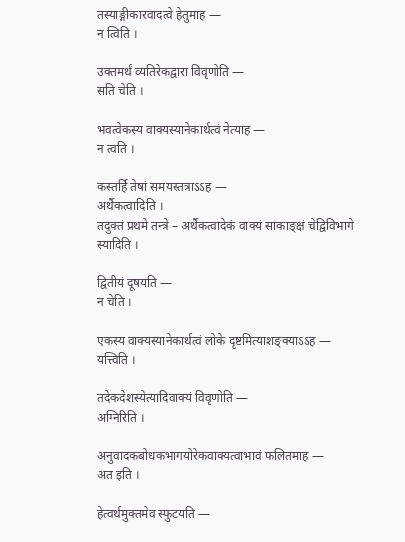तस्याङ्गीकारवादत्वे हेतुमाह —
न त्विति ।

उक्तमर्थं व्यतिरेकद्वारा विवृणोति —
सति चेति ।

भवत्वेकस्य वाक्यस्यानेकार्थत्वं नेत्याह —
न त्वति ।

कस्तर्हि तेषां समयस्तत्राऽऽह —
अर्थैकत्वादिति ।
तदुक्तं प्रथमे तन्त्रे – अर्थैकत्वादेकं वाक्यं साकाङ्क्षं चेद्विविभागे स्यादिति ।

द्वितीयं दूषयति —
न चेति ।

एकस्य वाक्यस्यानेकार्थत्वं लोके दृष्टमित्याशङ्क्याऽऽह —
यत्त्विति ।

तदेकदेशस्येत्यादिवाक्यं विवृणोति —
अग्निरिति ।

अनुवादकबोधकभागयोरेकवाक्यत्वाभावं फलितमाह —
अत इति ।

हेत्वर्थमुक्तमेव स्फुटयति —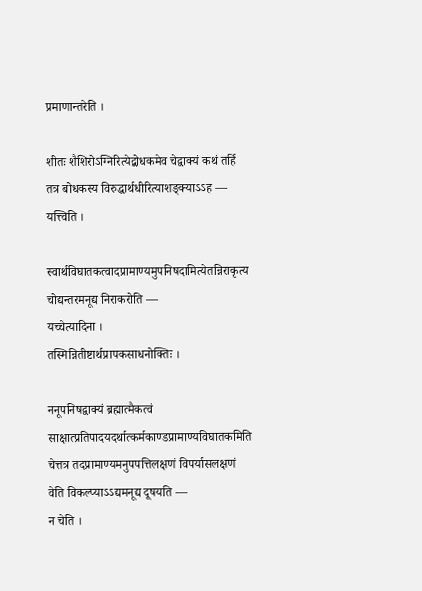प्रमाणान्तरेति ।

शीतः शैशिरोऽग्निरित्येद्बोधकमेव चेद्वाक्यं कथं तर्हि तत्र बोधकस्य विरुद्धार्थधीरित्याशङ्क्याऽऽह —
यत्त्विति ।

स्वार्थविघातकत्वादप्रामाण्यमुपनिषदामित्येतन्निराकृत्य चोद्यन्तरमनूद्य निराकरोति —
यच्चेत्यादिना ।
तस्मिन्नितीष्टार्थप्रापकसाधनोक्तिः ।

ननूपनिषद्वाक्यं ब्रह्मात्मैकत्वं साक्षात्प्रतिपादयदर्थात्कर्मकाण्डप्रामाण्यविघातकमिति चेत्तत्र तदप्रामाण्यमनुपपत्तिलक्षणं विपर्यासलक्षणं वेति विकल्प्याऽऽद्यमनूद्य दूषयति —
न चेति ।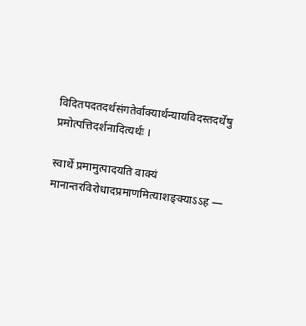विदितपदतदर्थसंगतेर्वाक्यार्थन्यायविदस्तदर्थेषु प्रमोत्पत्तिदर्शनादित्यर्थः ।

स्वार्थे प्रमामुत्पादयति वाक्यं मानान्तरविरोधादप्रमाणमित्याशङ्क्याऽऽह —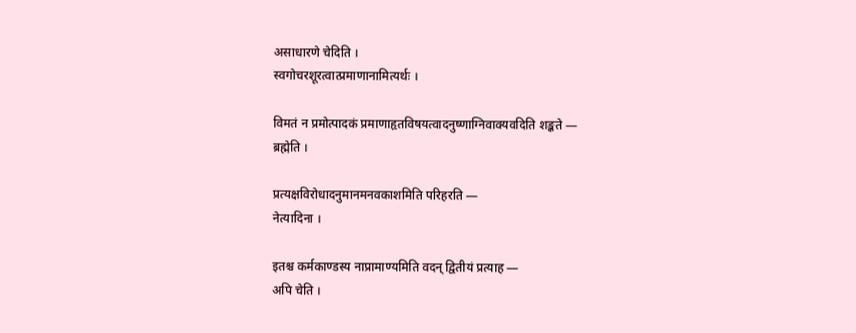असाधारणे चेदिति ।
स्वगोचरशूरत्वात्प्रमाणानामित्यर्थः ।

विमतं न प्रमोत्पादकं प्रमाणाहृतविषयत्वादनुष्णाग्निवाक्यवदिति शङ्कते —
ब्रह्मेति ।

प्रत्यक्षविरोधादनुमानमनवकाशमिति परिहरति —
नेत्यादिना ।

इतश्च कर्मकाण्डस्य नाप्रामाण्यमिति वदन् द्वितीयं प्रत्याह —
अपि चेति ।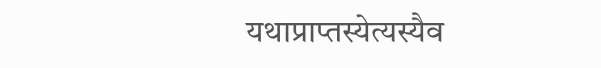यथाप्राप्तस्येत्यस्यैव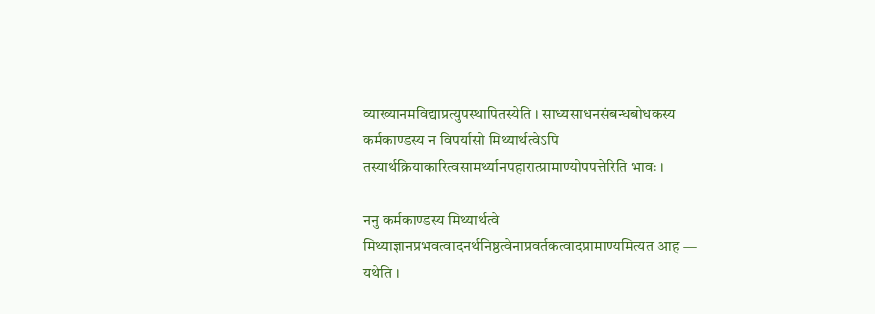व्याख्यानमविद्याप्रत्युपस्थापितस्येति । साध्यसाधनसंबन्धबोधकस्य कर्मकाण्डस्य न विपर्यासो मिथ्यार्थत्वेऽपि तस्यार्थक्रियाकारित्वसामर्थ्यानपहारात्प्रामाण्योपपत्तेरिति भावः ।

ननु कर्मकाण्डस्य मिथ्यार्थत्वे मिथ्याज्ञानप्रभवत्वादनर्थनिष्ठत्वेनाप्रवर्तकत्वादप्रामाण्यमित्यत आह —
यथेति ।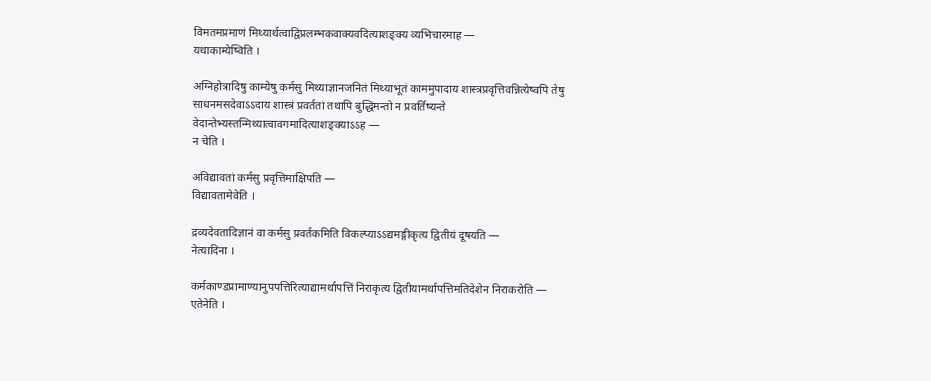विमतमप्रमाणं मिथ्यार्थत्वाद्विप्रलम्भकवाक्यवदित्याशङ्क्य व्यभिचारमाह —
यथाकाम्येष्विति ।

अग्निहोत्रादिषु काम्येषु कर्मसु मिथ्याज्ञानजनितं मिथ्याभूतं काममुपादाय शास्त्रप्रवृत्तिवन्नित्येष्वपि तेषु साधनमसदेवाऽऽदाय शास्त्रं प्रवर्ततां तथापि बुद्धिमन्तो न प्रवर्तिष्यन्ते वेदान्तेभ्यस्तन्मिथ्यात्वावगमादित्याशङ्क्याऽऽह —
न चेति ।

अविद्यावतां कर्मसु प्रवृत्तिमाक्षिपति —
विद्यावतामेवेति ।

द्रव्यदेवतादिज्ञानं वा कर्मसु प्रवर्तकमिति विकल्प्याऽऽद्यमङ्गीकृत्य द्वितीयं दूषयति —
नेत्यादिना ।

कर्मकाण्डप्रामाण्यानुपपत्तिरित्याद्यामर्थापत्तिं निराकृत्य द्वितीयामर्थापत्तिमतिदेशेन निराकरोति —
एतेनेति ।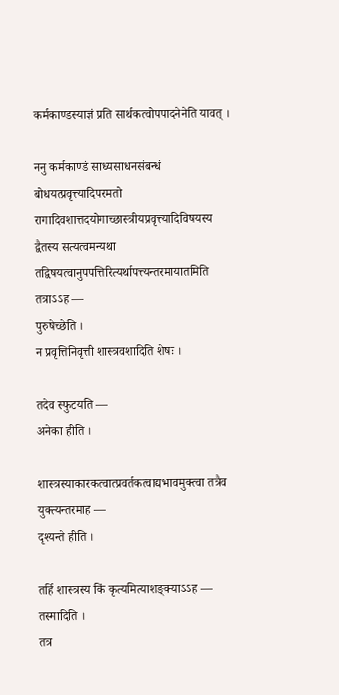कर्मकाण्डस्याज्ञं प्रति सार्थकत्वोपपादनेनेति यावत् ।

ननु कर्मकाण्डं साध्यसाधनसंबन्धं बोधयत्प्रवृत्त्यादिपरमतो रागादिवशात्तदयोगाच्छास्त्रीयप्रवृत्त्यादिविषयस्य द्वैतस्य सत्यत्वमन्यथा तद्विषयत्वानुपपत्तिरित्यर्थापत्त्यन्तरमायातमिति तत्राऽऽह —
पुरुषेच्छेति ।
न प्रवृत्तिनिवृत्ती शास्त्रवशादिति शेषः ।

तदेव स्फुटयति —
अनेका हीति ।

शास्त्रस्याकारकत्वात्प्रवर्तकत्वाद्यभावमुक्त्वा तत्रैव युक्त्यन्तरमाह —
दृश्यन्ते हीति ।

तर्हि शास्त्रस्य किं कृत्यमित्याशङ्क्याऽऽह —
तस्मादिति ।
तत्र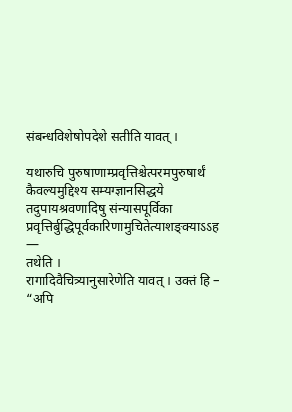संबन्धविशेषोपदेशे सतीति यावत् ।

यथारुचि पुरुषाणाम्प्रवृत्तिश्चेत्परमपुरुषार्थं कैवल्यमुद्दिश्य सम्यग्ज्ञानसिद्धये तदुपायश्रवणादिषु संन्यासपूर्विका प्रवृत्तिर्बुद्धिपूर्वकारिणामुचितेत्याशङ्क्याऽऽह —
तथेति ।
रागादिवैचित्र्यानुसारेणेति यावत् । उक्तं हि –
“अपि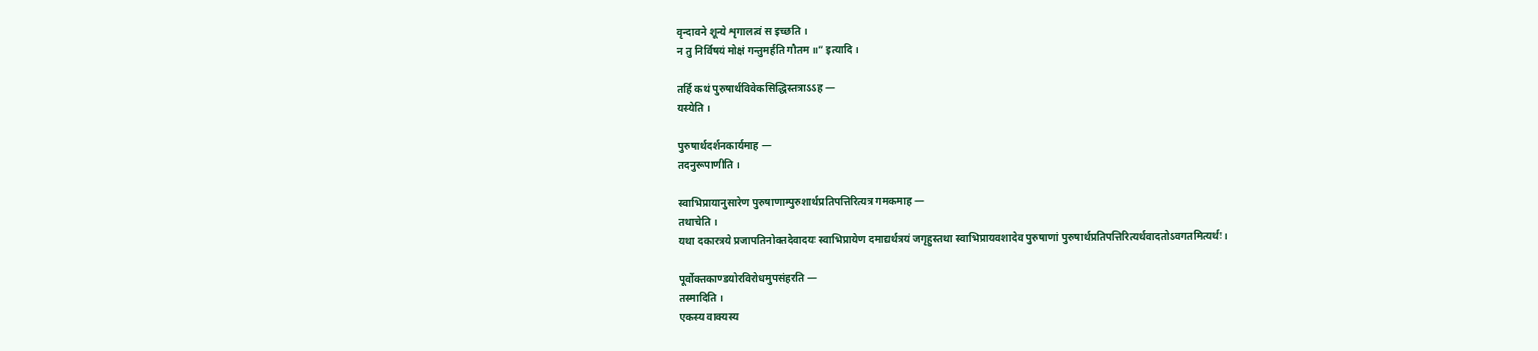वृन्दावने शून्ये शृगालत्वं स इच्छति ।
न तु निर्विषयं मोक्षं गन्तुमर्हति गौतम ॥” इत्यादि ।

तर्हि कथं पुरुषार्थविवेकसिद्धिस्तत्राऽऽह —
यस्येति ।

पुरुषार्थदर्शनकार्यमाह —
तदनुरूपाणीति ।

स्वाभिप्रायानुसारेण पुरुषाणाम्पुरुशार्थप्रतिपत्तिरित्यत्र गमकमाह —
तथाचेति ।
यथा दकारत्रये प्रजापतिनोक्तदेवादयः स्वाभिप्रायेण दमाद्यर्थत्रयं जगृहुस्तथा स्वाभिप्रायवशादेव पुरुषाणां पुरुषार्थप्रतिपत्तिरित्यर्थवादतोऽवगतमित्यर्थः ।

पूर्वोक्तकाण्डयोरविरोधमुपसंहरति —
तस्मादिति ।
एकस्य वाक्यस्य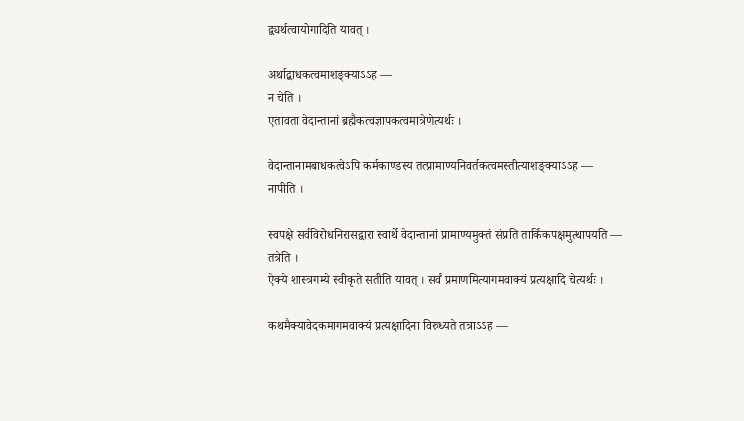द्व्यर्थत्वायोगादिति यावत् ।

अर्थाद्बाधकत्वमाशङ्क्याऽऽह —
न चेति ।
एतावता वेदान्तानां ब्रह्मैकत्वज्ञापकत्वमात्रेणेत्यर्थः ।

वेदान्तानामबाधकत्वेऽपि कर्मकाण्डस्य तत्प्रामाण्यनिवर्तकत्वमस्तीत्याशङ्क्याऽऽह —
नापीति ।

स्वपक्षे सर्वविरोधनिरासद्वारा स्वार्थे वेदान्तानां प्रामाण्यमुक्तं संप्रति तार्किकपक्षमुत्थापयति —
तत्रेति ।
ऐक्ये शास्त्रगम्ये स्वीकृते सतीति यावत् । सर्वं प्रमाणमित्यागमवाक्यं प्रत्यक्षादि चेत्यर्थः ।

कथमैक्यावेदकमागमवाक्यं प्रत्यक्षादिना विरुध्यते तत्राऽऽह —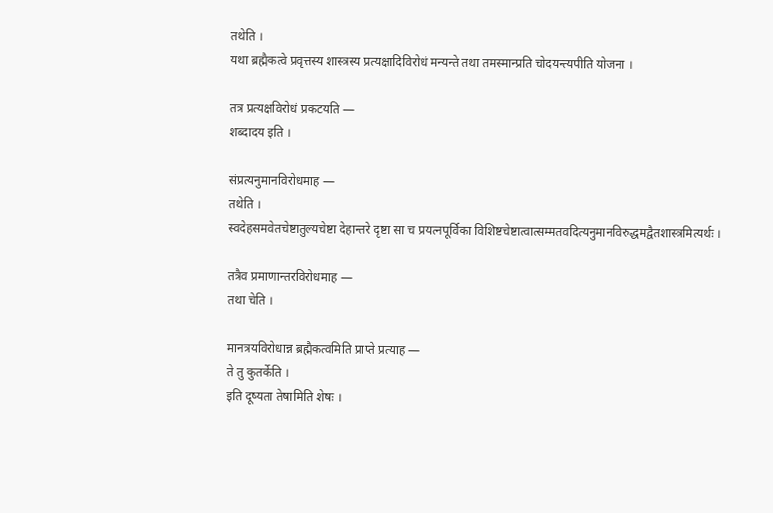तथेति ।
यथा ब्रह्मैकत्वे प्रवृत्तस्य शास्त्रस्य प्रत्यक्षादिविरोधं मन्यन्ते तथा तमस्मान्प्रति चोदयन्त्यपीति योजना ।

तत्र प्रत्यक्षविरोधं प्रकटयति —
शब्दादय इति ।

संप्रत्यनुमानविरोधमाह —
तथेति ।
स्वदेहसमवेतचेष्टातुल्यचेष्टा देहान्तरे दृष्टा सा च प्रयत्नपूर्विका विशिष्टचेष्टात्वात्सम्मतवदित्यनुमानविरुद्धमद्वैतशास्त्रमित्यर्थः ।

तत्रैव प्रमाणान्तरविरोधमाह —
तथा चेति ।

मानत्रयविरोधान्न ब्रह्मैकत्वमिति प्राप्ते प्रत्याह —
ते तु कुतर्केति ।
इति दूष्यता तेषामिति शेषः ।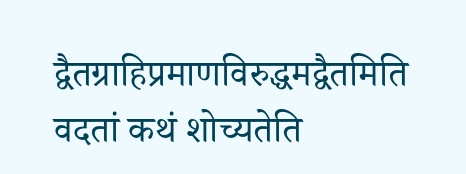द्वैतग्राहिप्रमाणविरुद्धमद्वैतमिति वदतां कथं शोच्यतेति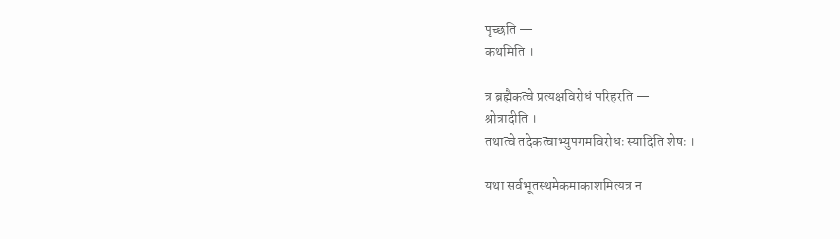पृच्छति —
कथमिति ।

त्र ब्रह्मैकत्वे प्रत्यक्षविरोधं परिहरति —
श्रोत्रादीति ।
तथात्वे तदेकत्वाभ्युपगमविरोधः स्यादिति शेषः ।

यथा सर्वभूतस्थमेकमाकाशमित्यत्र न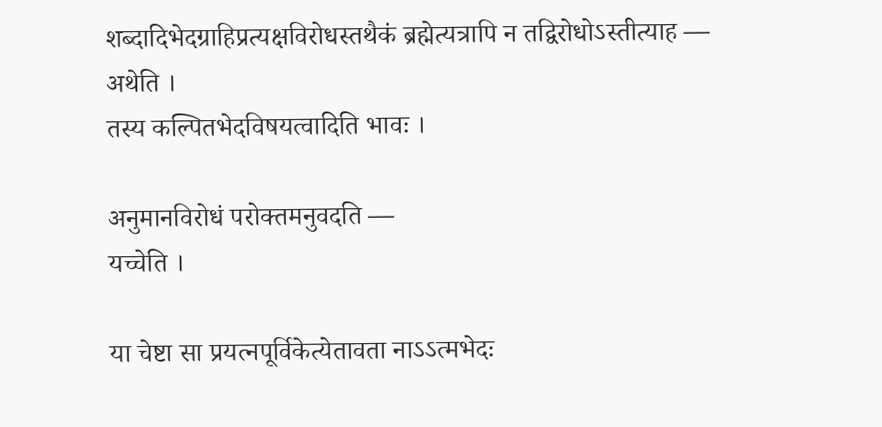शब्दादिभेदग्राहिप्रत्यक्षविरोधस्तथैकं ब्रह्मेत्यत्रापि न तद्विरोधोऽस्तीत्याह —
अथेति ।
तस्य कल्पितभेदविषयत्वादिति भावः ।

अनुमानविरोधं परोक्तमनुवदति —
यच्चेति ।

या चेष्टा सा प्रयत्नपूर्विकेत्येतावता नाऽऽत्मभेदः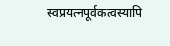स्वप्रयत्नपूर्वकत्वस्यापि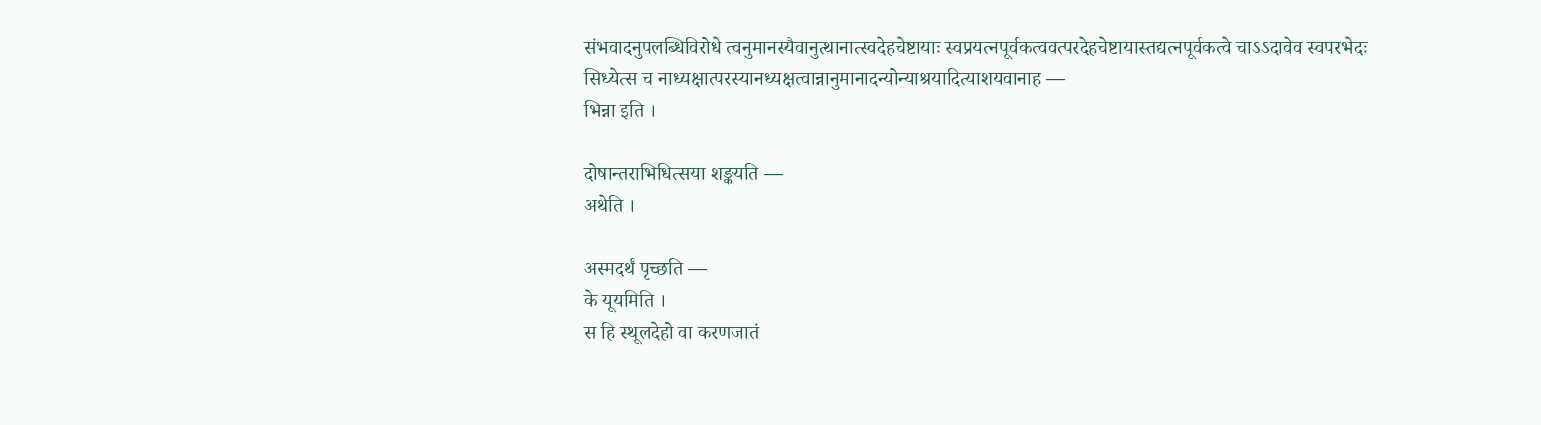संभवादनुपलब्धिविरोधे त्वनुमानस्यैवानुत्थानात्स्वदेहचेष्टायाः स्वप्रयत्नपूर्वकत्ववत्परदेहचेष्टायास्तद्यत्नपूर्वकत्वे चाऽऽदावेव स्वपरभेदः सिध्येत्स च नाध्यक्षात्परस्यानध्यक्षत्वान्नानुमानादन्योन्याश्रयादित्याशयवानाह —
भिन्ना इति ।

दोषान्तराभिधित्सया शङ्कयति —
अथेति ।

अस्मदर्थं पृच्छति —
के यूयमिति ।
स हि स्थूलदेहो वा करणजातं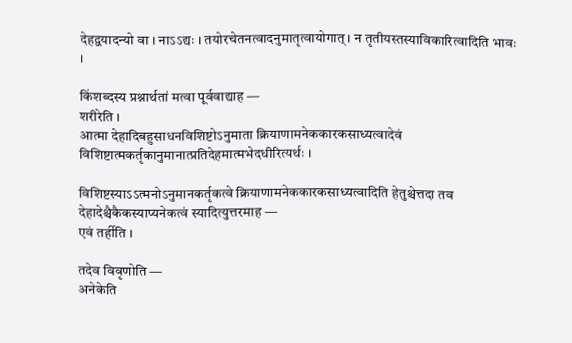देहद्वयादन्यो वा । नाऽऽद्यः । तयोरचेतनत्वादनुमातृत्वायोगात् । न तृतीयस्तस्याविकारित्वादिति भावः ।

किंशब्दस्य प्रश्नार्थतां मत्वा पूर्ववाद्याह —
शरीरेति ।
आत्मा देहादिबहुसाधनविशिष्टोऽनुमाता क्रियाणामनेककारकसाध्यत्वादेवं विशिष्टात्मकर्तृकानुमानात्प्रतिदेहमात्मभेदधीरित्यर्थः ।

विशिष्टस्याऽऽत्मनोऽनुमानकर्तृकत्वे क्रियाणामनेककारकसाध्यत्वादिति हेतुश्चेत्तदा तव देहादेश्चैकैकस्याप्यनेकत्वं स्यादित्युत्तरमाह —
एवं तर्हीति ।

तदेव विवृणोति —
अनेकेति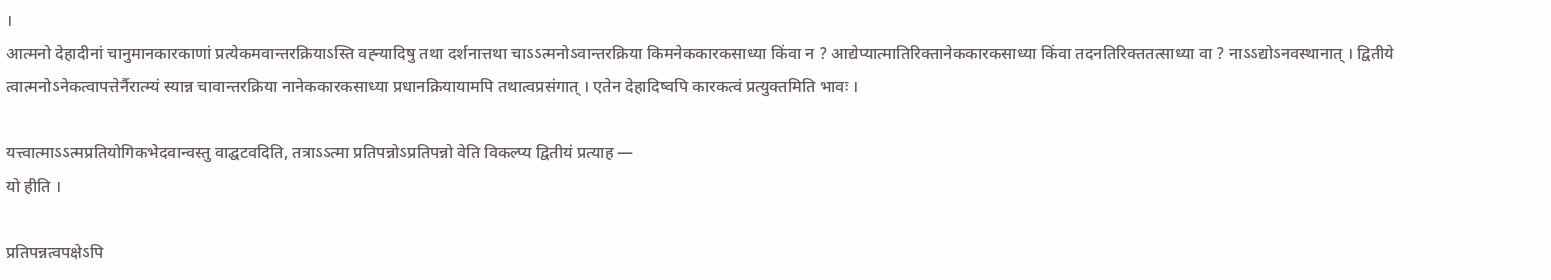।
आत्मनो देहादीनां चानुमानकारकाणां प्रत्येकमवान्तरक्रियाऽस्ति वह्न्यादिषु तथा दर्शनात्तथा चाऽऽत्मनोऽवान्तरक्रिया किमनेककारकसाध्या किंवा न ? आद्येप्यात्मातिरिक्तानेककारकसाध्या किंवा तदनतिरिक्ततत्साध्या वा ? नाऽऽद्योऽनवस्थानात् । द्वितीये त्वात्मनोऽनेकत्वापत्तेर्नैरात्म्यं स्यान्न चावान्तरक्रिया नानेककारकसाध्या प्रधानक्रियायामपि तथात्वप्रसंगात् । एतेन देहादिष्वपि कारकत्वं प्रत्युक्तमिति भावः ।

यत्त्वात्माऽऽत्मप्रतियोगिकभेदवान्वस्तु वाद्घटवदिति, तत्राऽऽत्मा प्रतिपन्नोऽप्रतिपन्नो वेति विकल्प्य द्वितीयं प्रत्याह —
यो हीति ।

प्रतिपन्नत्वपक्षेऽपि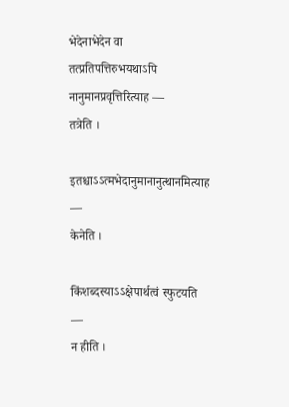भेदेनाभेदेन वा तत्प्रतिपत्तिरुभयथाऽपि नानुमानप्रवृत्तिरित्याह —
तत्रेति ।

इतश्चाऽऽत्मभेदानुमानानुत्थानमित्याह —
केनेति ।

किंशब्दस्याऽऽक्षेपार्थत्वं स्फुटयति —
न हीति ।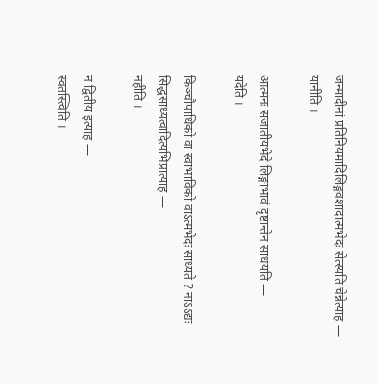जन्मादीनां प्रतिनियमादिलिङ्गवशादात्मभेदः सेत्स्यति चेन्नेत्याह —
यानीति ।

आत्मनः सजातीयभेदे लिङ्गाभावं दृष्टान्तेन साधयति —
यदेति ।

किञ्चौपाधिको वा स्वाभाविको वाऽत्मभेदः साध्यते ? नाऽऽद्यः सिद्धसाध्यत्वादित्यभिप्रात्याह —
नहीति ।

न द्वितीय इत्याह —
स्वतस्त्विति ।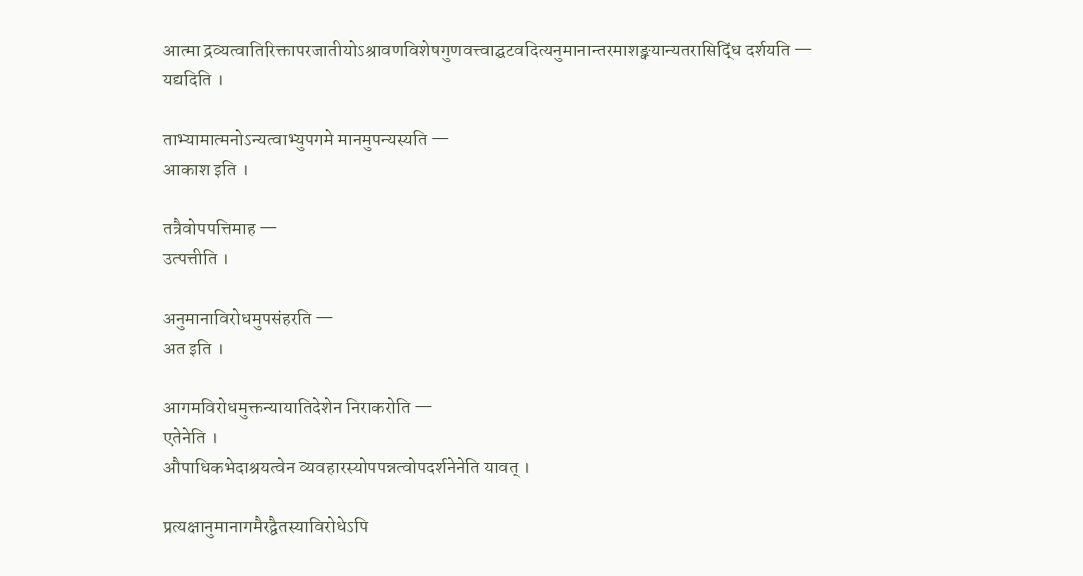आत्मा द्रव्यत्वातिरिक्तापरजातीयोऽश्रावणविशेषगुणवत्त्वाद्घटवदित्यनुमानान्तरमाशङ्क्यान्यतरासिद्धिं दर्शयति —
यद्यदिति ।

ताभ्यामात्मनोऽन्यत्वाभ्युपगमे मानमुपन्यस्यति —
आकाश इति ।

तत्रैवोपपत्तिमाह —
उत्पत्तीति ।

अनुमानाविरोधमुपसंहरति —
अत इति ।

आगमविरोधमुक्तन्यायातिदेशेन निराकरोति —
एतेनेति ।
औपाधिकभेदाश्रयत्वेन व्यवहारस्योपपन्नत्वोपदर्शनेनेति यावत् ।

प्रत्यक्षानुमानागमैरद्वैतस्याविरोधेऽपि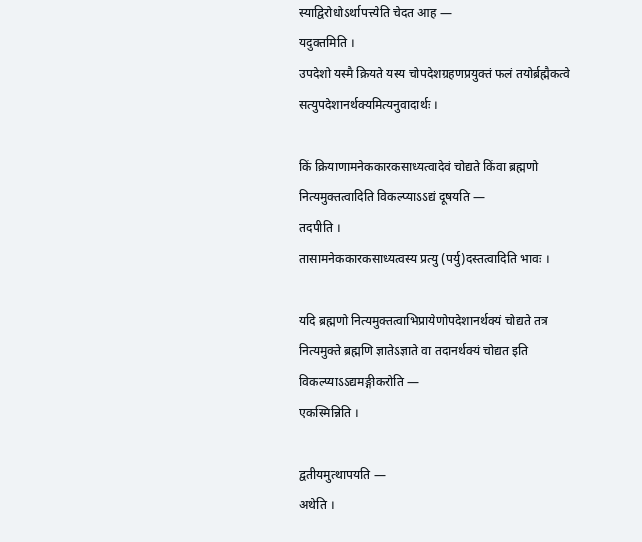स्याद्विरोधोऽर्थापत्त्येति चेदत आह —
यदुक्तमिति ।
उपदेशो यस्मै क्रियते यस्य चोपदेशग्रहणप्रयुक्तं फलं तयोर्ब्रह्मैकत्वे सत्युपदेशानर्थक्यमित्यनुवादार्थः ।

किं क्रियाणामनेककारकसाध्यत्वादेवं चोद्यते किंवा ब्रह्मणो नित्यमुक्तत्वादिति विकल्प्याऽऽद्यं दूषयति —
तदपीति ।
तासामनेककारकसाध्यत्वस्य प्रत्यु (पर्यु)दस्तत्वादिति भावः ।

यदि ब्रह्मणो नित्यमुक्तत्वाभिप्रायेणोपदेशानर्थक्यं चोद्यते तत्र नित्यमुक्ते ब्रह्मणि ज्ञातेऽज्ञाते वा तदानर्थक्यं चोद्यत इति विकल्प्याऽऽद्यमङ्गीकरोति —
एकस्मिन्निति ।

द्वतीयमुत्थापयति —
अथेति ।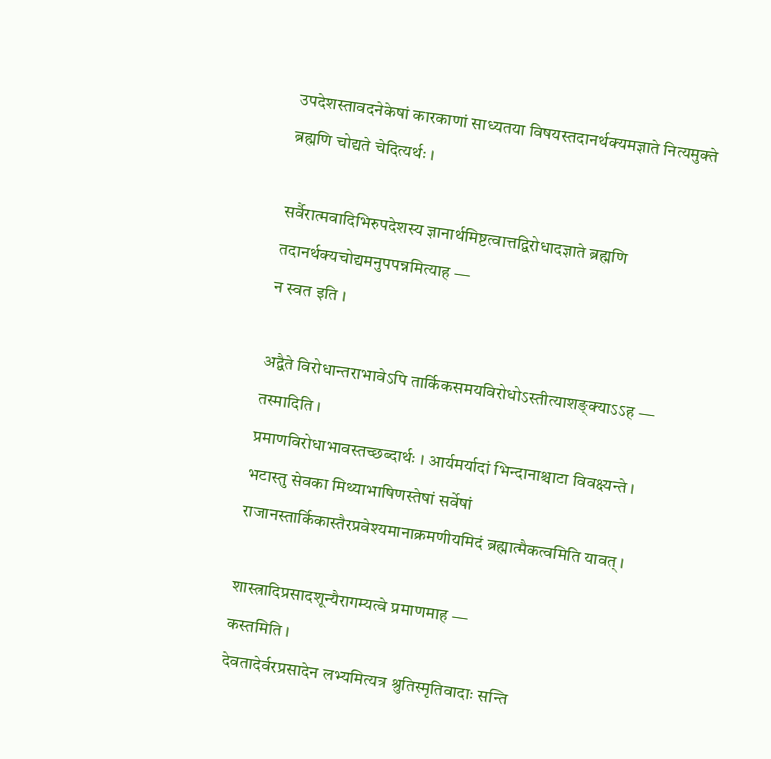उपदेशस्तावदनेकेषां कारकाणां साध्यतया विषयस्तदानर्थक्यमज्ञाते नित्यमुक्ते ब्रह्मणि चोद्यते चेदित्यर्थः ।

सर्वैरात्मवादिभिरुपदेशस्य ज्ञानार्थमिष्टत्वात्तद्विरोधादज्ञाते ब्रह्मणि तदानर्थक्यचोद्यमनुपपन्नमित्याह —
न स्वत इति ।

अद्वैते विरोधान्तराभावेऽपि तार्किकसमयविरोधोऽस्तीत्याशङ्क्याऽऽह —
तस्मादिति ।
प्रमाणविरोधाभावस्तच्छब्दार्थः । आर्यमर्यादां भिन्दानाश्चाटा विवक्ष्यन्ते । भटास्तु सेवका मिथ्याभाषिणस्तेषां सर्वेषां राजानस्तार्किकास्तैरप्रवेश्यमानाक्रमणीयमिदं ब्रह्मात्मैकत्वमिति यावत् ।

शास्त्रादिप्रसादशून्यैरागम्यत्वे प्रमाणमाह —
कस्तमिति ।
देवतादेर्वरप्रसादेन लभ्यमित्यत्र श्रुतिस्मृतिवादाः सन्ति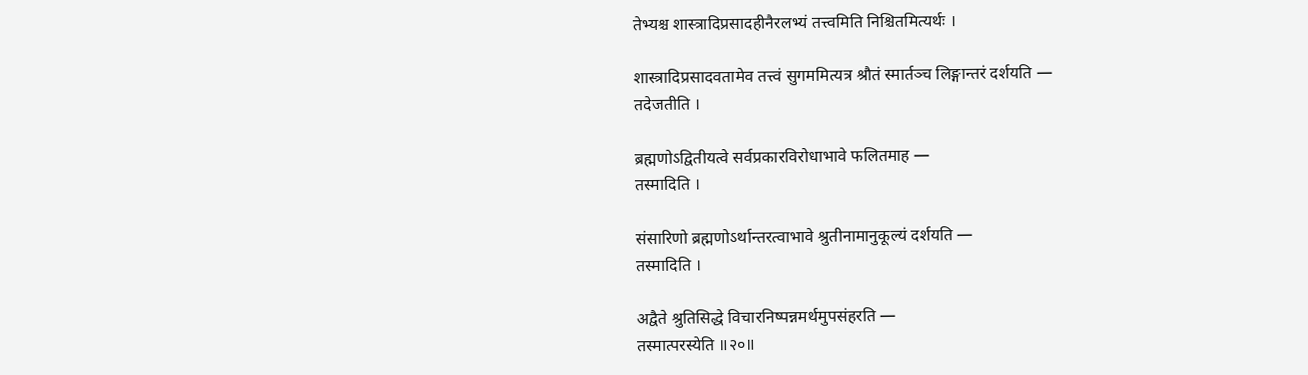तेभ्यश्च शास्त्रादिप्रसादहीनैरलभ्यं तत्त्वमिति निश्चितमित्यर्थः ।

शास्त्रादिप्रसादवतामेव तत्त्वं सुगममित्यत्र श्रौतं स्मार्तञ्च लिङ्गान्तरं दर्शयति —
तदेजतीति ।

ब्रह्मणोऽद्वितीयत्वे सर्वप्रकारविरोधाभावे फलितमाह —
तस्मादिति ।

संसारिणो ब्रह्मणोऽर्थान्तरत्वाभावे श्रुतीनामानुकूल्यं दर्शयति —
तस्मादिति ।

अद्वैते श्रुतिसिद्धे विचारनिष्पन्नमर्थमुपसंहरति —
तस्मात्परस्येति ॥२०॥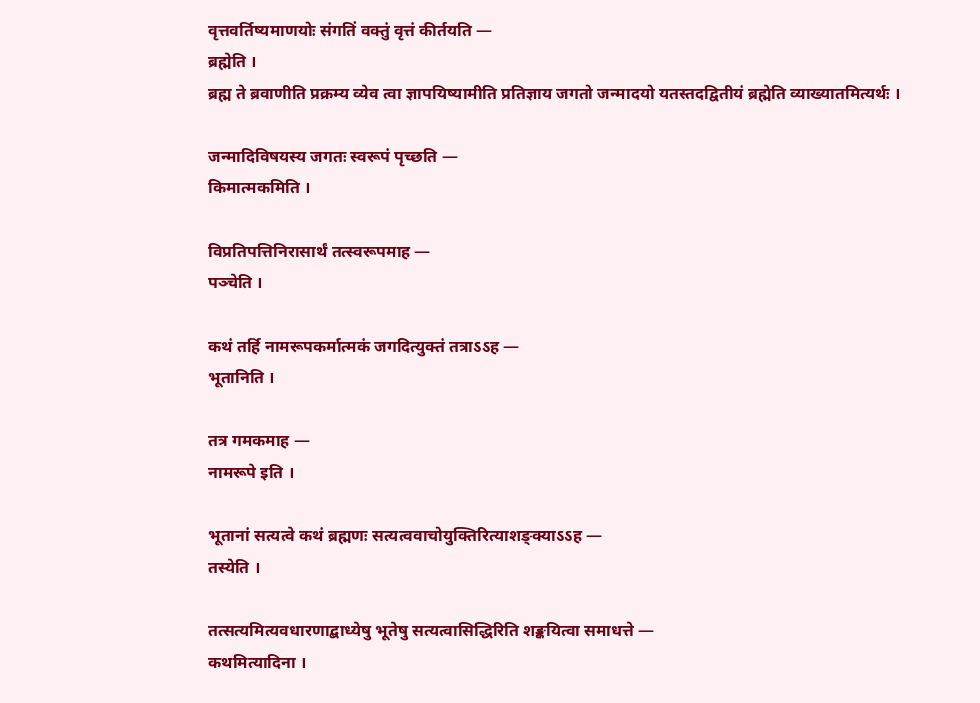वृत्तवर्तिष्यमाणयोः संगतिं वक्तुं वृत्तं कीर्तयति —
ब्रह्मेति ।
ब्रह्म ते ब्रवाणीति प्रक्रम्य व्येव त्वा ज्ञापयिष्यामीति प्रतिज्ञाय जगतो जन्मादयो यतस्तदद्वितीयं ब्रह्मेति व्याख्यातमित्यर्थः ।

जन्मादिविषयस्य जगतः स्वरूपं पृच्छति —
किमात्मकमिति ।

विप्रतिपत्तिनिरासार्थं तत्स्वरूपमाह —
पञ्चेति ।

कथं तर्हि नामरूपकर्मात्मकं जगदित्युक्तं तत्राऽऽह —
भूतानिति ।

तत्र गमकमाह —
नामरूपे इति ।

भूतानां सत्यत्वे कथं ब्रह्मणः सत्यत्ववाचोयुक्तिरित्याशङ्क्याऽऽह —
तस्येति ।

तत्सत्यमित्यवधारणाद्बाध्येषु भूतेषु सत्यत्वासिद्धिरिति शङ्कयित्वा समाधत्ते —
कथमित्यादिना ।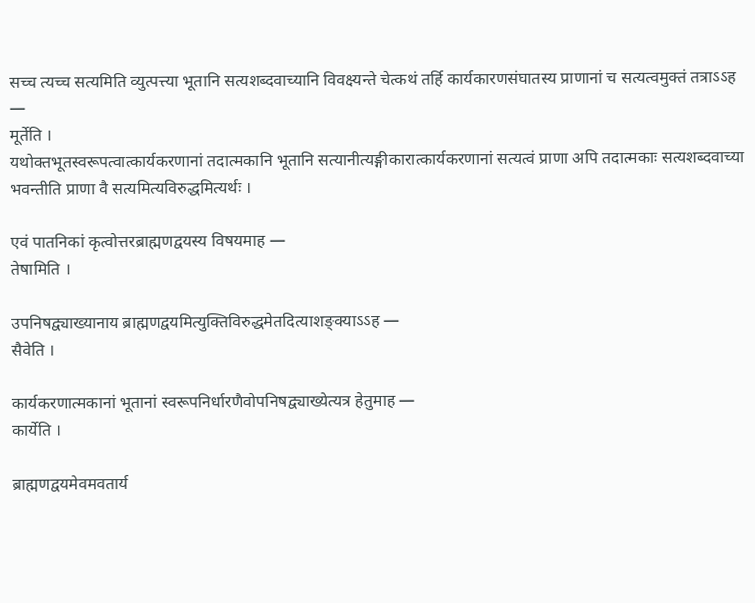सच्च त्यच्च सत्यमिति व्युत्पत्त्या भूतानि सत्यशब्दवाच्यानि विवक्ष्यन्ते चेत्कथं तर्हि कार्यकारणसंघातस्य प्राणानां च सत्यत्वमुक्तं तत्राऽऽह —
मूर्तेति ।
यथोक्तभूतस्वरूपत्वात्कार्यकरणानां तदात्मकानि भूतानि सत्यानीत्यङ्गीकारात्कार्यकरणानां सत्यत्वं प्राणा अपि तदात्मकाः सत्यशब्दवाच्या भवन्तीति प्राणा वै सत्यमित्यविरुद्धमित्यर्थः ।

एवं पातनिकां कृत्वोत्तरब्राह्मणद्वयस्य विषयमाह —
तेषामिति ।

उपनिषद्व्याख्यानाय ब्राह्मणद्वयमित्युक्तिविरुद्धमेतदित्याशङ्क्याऽऽह —
सैवेति ।

कार्यकरणात्मकानां भूतानां स्वरूपनिर्धारणैवोपनिषद्व्याख्येत्यत्र हेतुमाह —
कार्येति ।

ब्राह्मणद्वयमेवमवतार्य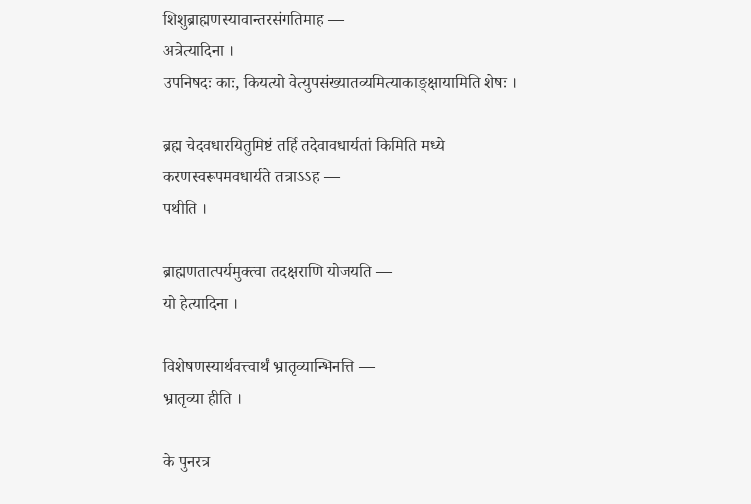शिशुब्राह्मणस्यावान्तरसंगतिमाह —
अत्रेत्यादिना ।
उपनिषदः काः, कियत्यो वेत्युपसंख्यातव्यमित्याकाङ्क्षायामिति शेषः ।

ब्रह्म चेदवधारयितुमिष्टं तर्हि तदेवावधार्यतां किमिति मध्ये करणस्वरूपमवधार्यते तत्राऽऽह —
पथीति ।

ब्राह्मणतात्पर्यमुक्त्वा तदक्षराणि योजयति —
यो हेत्यादिना ।

विशेषणस्यार्थवत्त्वार्थं भ्रातृव्यान्भिनत्ति —
भ्रातृव्या हीति ।

के पुनरत्र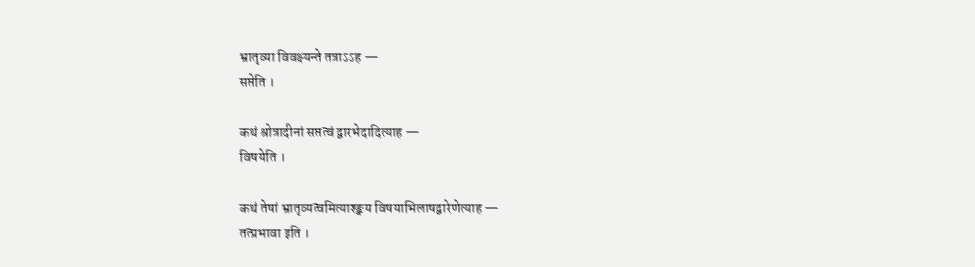भ्रातृव्या विवक्ष्यन्ते तत्राऽऽह —
सप्तेति ।

कथं श्रोत्रादीनां सप्तत्वं द्वारभेदादित्याह —
विषयेति ।

कथं तेषां भ्रातृव्यत्वमित्याश्ङ्क्य विषयाभिलाषद्वारेणेत्याह —
तत्प्रभावा इति ।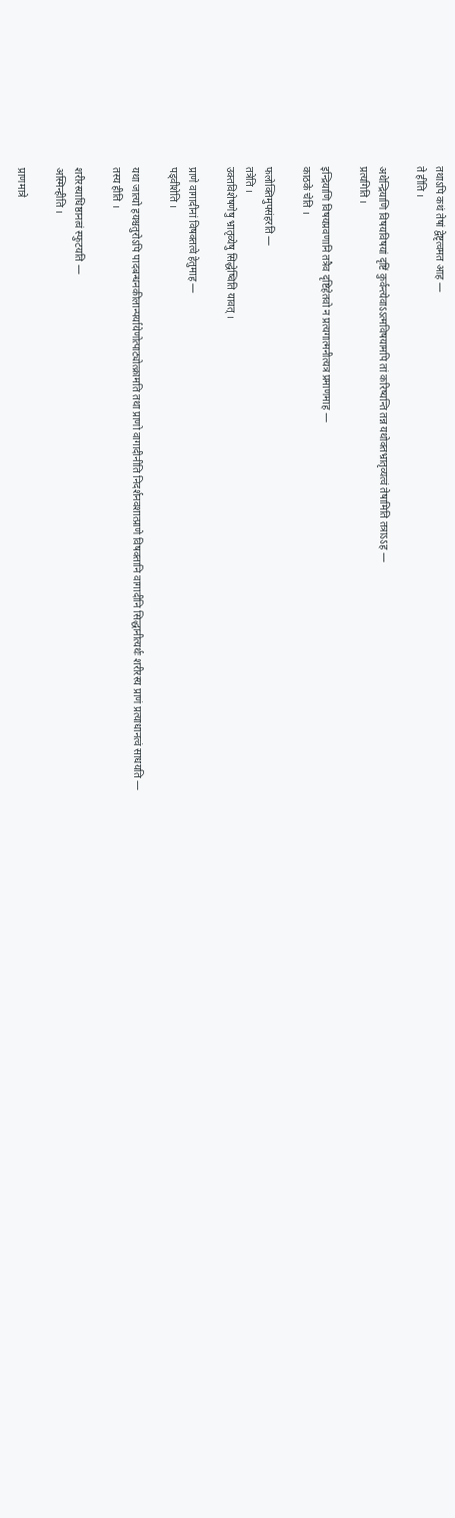तथाऽपि कथं तेषां द्वेष्टृत्वमत आह —
ते हीति ।

अथेन्द्रियाणि विषयविषयां दृष्टिं कुर्वन्त्येवाऽऽत्मविषयामपि तां करिष्यन्ति तन्न यथोक्तभ्रातृव्यत्वं तेषामिति तत्राऽऽह —
प्रत्यगिति ।

इन्द्रियाणि विषयप्रवणानि तत्रैव दृष्टिहेतवो न प्रत्यगात्मनीत्यत्र प्रमाणमाह —
काठके चेति ।

फलोक्तिमुपसंहरति —
तत्रेति ।
उक्तविशेषणेषु भ्रातृव्येषु सिद्धेष्विति यावत् ।

प्राणे वागादीनां विषक्तत्वे हेतुमाह —
पड्वीशेति ।

यथा जात्यो हयश्चतुरोऽपि पादबन्धनकीलान्पर्यायेणोत्पाट्योत्क्रामति तथा प्राणो वागादीनीति निदर्शनवशात्प्राणे विषक्तानि वागादीनि सिद्धानीत्यर्थः शरीरस्य प्राणं प्रत्याधानत्वं साधयति —
तस्य हीति ।

शरीरस्याधिष्ठानत्वं स्फुटयति —
अस्मिन्हीति ।

प्राणमात्रे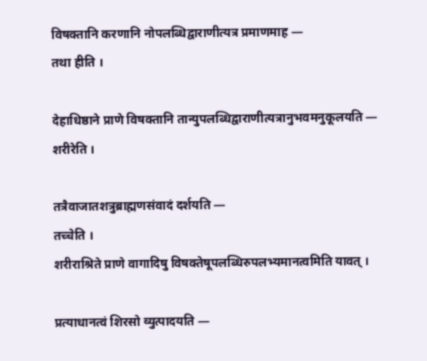विषक्तानि करणानि नोपलब्धिद्वाराणीत्यत्र प्रमाणमाह —
तथा हीति ।

देहाधिष्ठाने प्राणे विषक्तानि तान्युपलब्धिद्वाराणीत्यत्रानुभवमनुकूलयति —
शरीरेति ।

तत्रैवाजातशत्रुब्राह्मणसंवादं दर्शयति —
तच्चेति ।
शरीराश्रिते प्राणे वागादिषु विषक्तेषूपलब्धिरुपलभ्यमानत्वमिति यावत् ।

प्रत्याधानत्वं शिरसो व्युत्पादयति —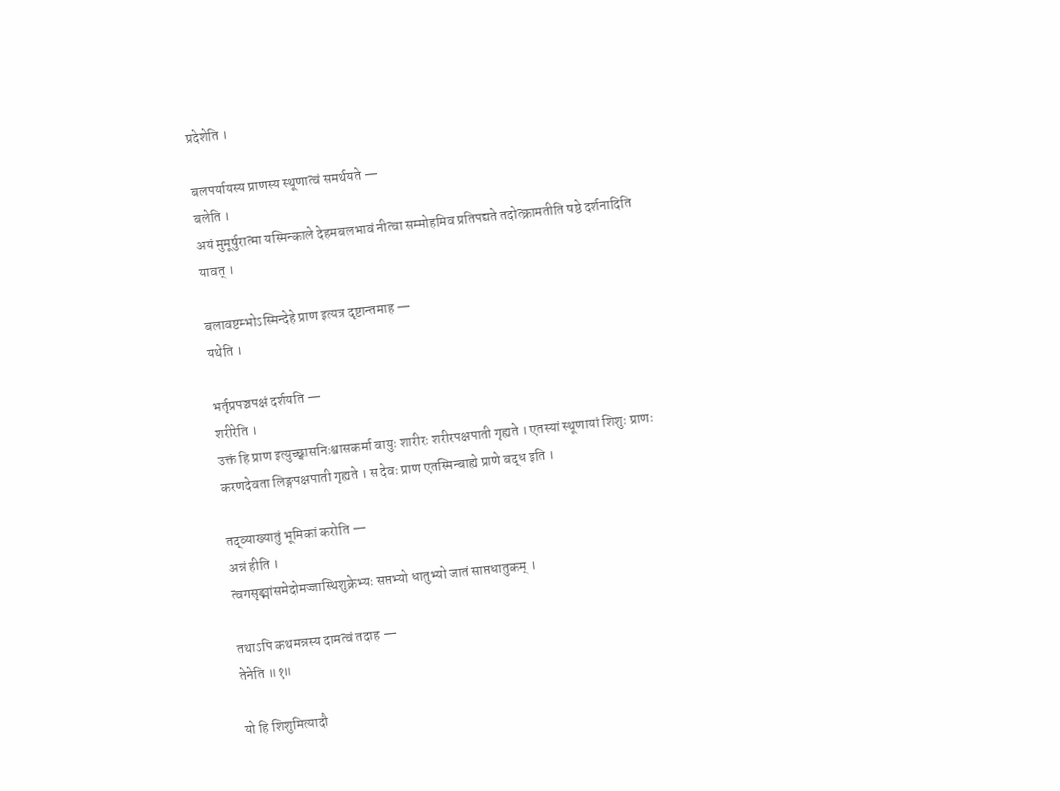प्रदेशेति ।

बलपर्यायस्य प्राणस्य स्थूणात्वं समर्थयते —
बलेति ।
अयं मुमूर्षुरात्मा यस्मिन्काले देहमबलभावं नीत्वा सम्मोहमिव प्रतिपद्यते तदोत्क्रामतीति षष्ठे दर्शनादिति यावत् ।

बलावष्टम्भोऽस्मिन्देहे प्राण इत्यत्र दृष्टान्तमाह —
यथेति ।

भर्तृप्रपञ्चपक्षं दर्शयति —
शरीरेति ।
उक्तं हि प्राण इत्युच्छ्वासनिःश्वासकर्मा वायुः शारीरः शरीरपक्षपाती गृह्यते । एतस्यां स्थूणायां शिशुः प्राणः करणदेवता लिङ्गपक्षपाती गृह्यते । स देवः प्राण एतस्मिन्बाह्ये प्राणे बद्ध इति ।

तद्व्याख्यातुं भूमिकां करोति —
अन्नं हीति ।
त्वगसृङ्मांसमेदोमज्जास्थिशुक्रेभ्यः सप्तभ्यो धातुभ्यो जातं साप्तधातुकम् ।

तथाऽपि कथमन्नस्य दामत्वं तदाह —
तेनेति ॥१॥

यो हि शिशुमित्यादौ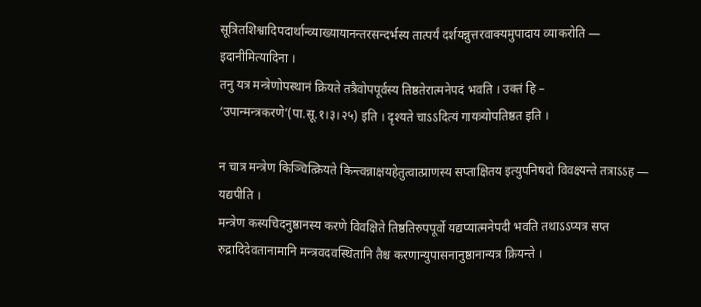सूत्रितशिश्वादिपदार्थान्व्याख्यायानन्तरसन्दर्भस्य तात्पर्यं दर्शयन्नुत्तरवाक्यमुपादाय व्याकरोति —
इदानीमित्यादिना ।
तनु यत्र मन्त्रेणोपस्थानं क्रियते तत्रैवोपपूर्वस्य तिष्ठतेरात्मनेपदं भवति । उक्तं हि – ‘उपान्मन्त्रकरणे’(पा.सू.१।३।२५) इति । दृश्यते चाऽऽदित्यं गायत्र्योपतिष्ठत इति ।

न चात्र मन्त्रेण किञ्चित्क्रियते किन्त्वन्नाक्षयहेतुत्वात्प्राणस्य सप्ताक्षितय इत्युपनिषदो विवक्ष्यन्ते तत्राऽऽह —
यद्यपीति ।
मन्त्रेण कस्यचिदनुष्ठानस्य करणे विवक्षिते तिष्ठतिरुपपूर्वो यद्यप्यात्मनेपदी भवति तथाऽऽप्यत्र सप्त रुद्रादिदेवतानामानि मन्त्रवदवस्थितानि तैश्च करणान्युपासनानुष्ठानान्यत्र क्रियन्ते ।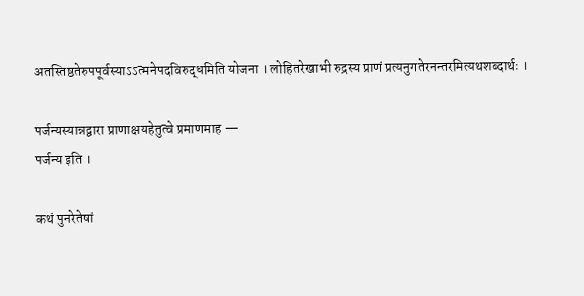अतस्तिष्ठतेरुपपूर्वस्याऽऽत्मनेपदविरुद्धमिति योजना । लोहितरेखाभी रुद्रस्य प्राणं प्रत्यनुगतेरनन्तरमित्यथशब्दार्थः ।

पर्जन्यस्यान्नद्वारा प्राणाक्षयहेतुत्वे प्रमाणमाह —
पर्जन्य इति ।

कथं पुनरेतेषां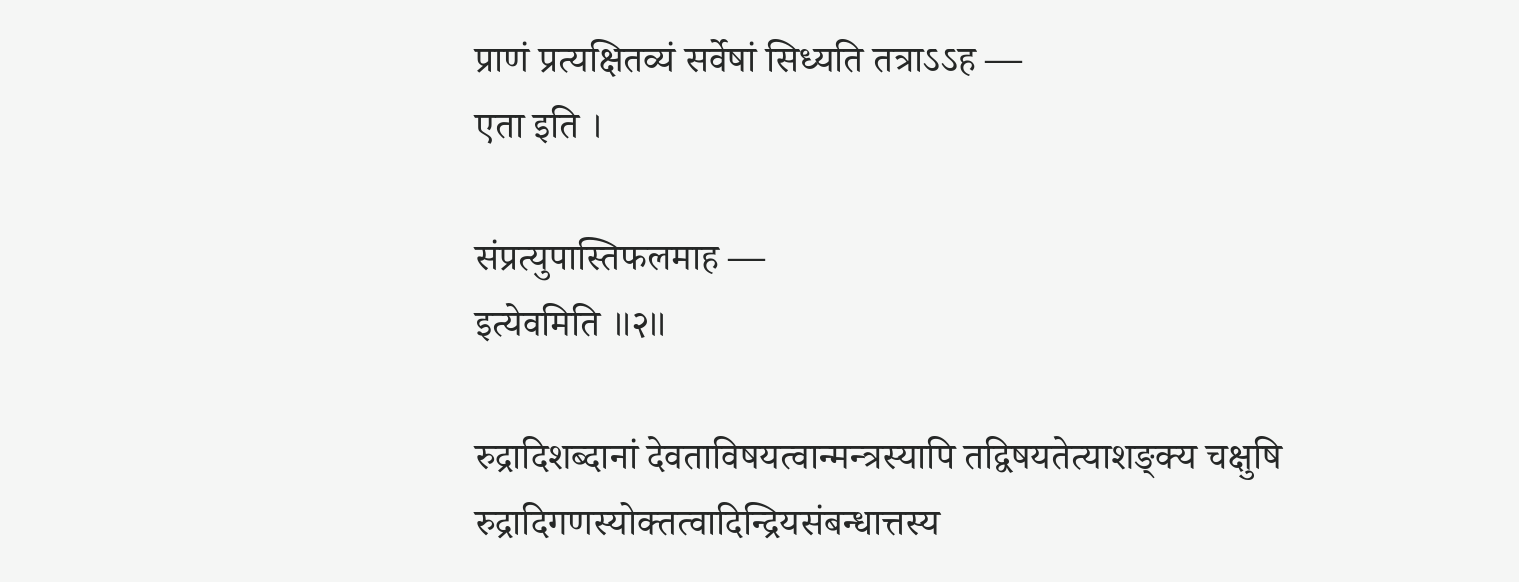प्राणं प्रत्यक्षितव्यं सर्वेषां सिध्यति तत्राऽऽह —
एता इति ।

संप्रत्युपास्तिफलमाह —
इत्येवमिति ॥२॥

रुद्रादिशब्दानां देवताविषयत्वान्मन्त्रस्यापि तद्विषयतेत्याशङ्क्य चक्षुषि रुद्रादिगणस्योक्तत्वादिन्द्रियसंबन्धात्तस्य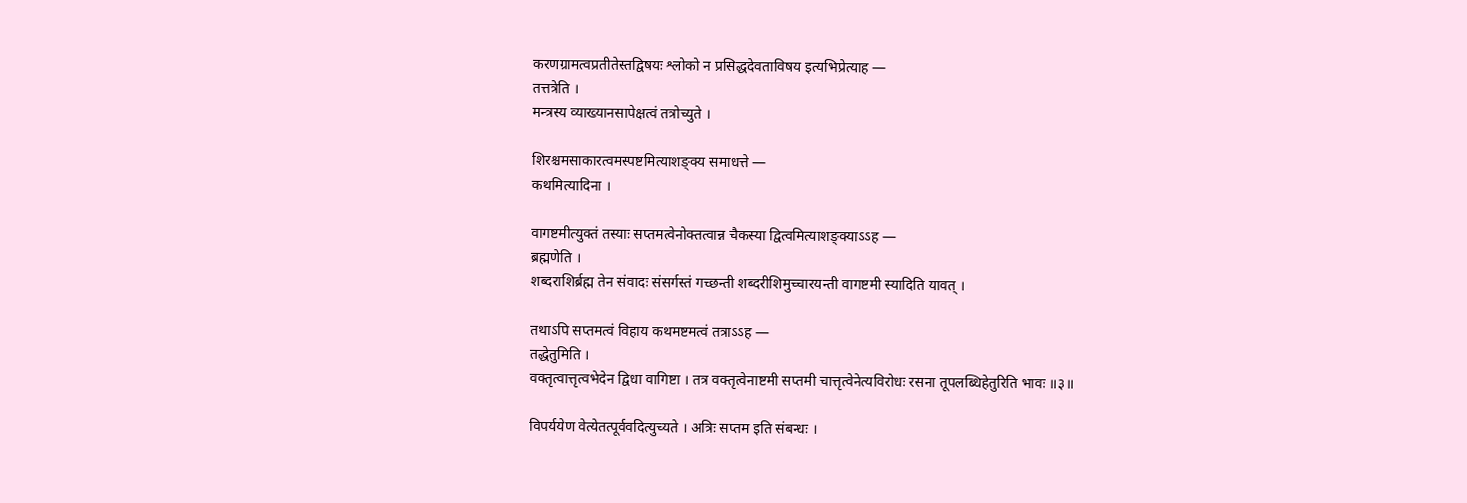करणग्रामत्वप्रतीतेस्तद्विषयः श्लोको न प्रसिद्धदेवताविषय इत्यभिप्रेत्याह —
तत्तत्रेति ।
मन्त्रस्य व्याख्यानसापेक्षत्वं तत्रोच्युते ।

शिरश्चमसाकारत्वमस्पष्टमित्याशङ्क्य समाधत्ते —
कथमित्यादिना ।

वागष्टमीत्युक्तं तस्याः सप्तमत्वेनोक्तत्वान्न चैकस्या द्वित्वमित्याशङ्क्याऽऽह —
ब्रह्मणेति ।
शब्दराशिर्ब्रह्म तेन संवादः संसर्गस्तं गच्छन्ती शब्दरीशिमुच्चारयन्ती वागष्टमी स्यादिति यावत् ।

तथाऽपि सप्तमत्वं विहाय कथमष्टमत्वं तत्राऽऽह —
तद्धेतुमिति ।
वक्तृत्वात्तृत्वभेदेन द्विधा वागिष्टा । तत्र वक्तृत्वेनाष्टमी सप्तमी चात्तृत्वेनेत्यविरोधः रसना तूपलब्धिहेतुरिति भावः ॥३॥

विपर्ययेण वेत्येतत्पूर्ववदित्युच्यते । अत्रिः सप्तम इति संबन्धः ।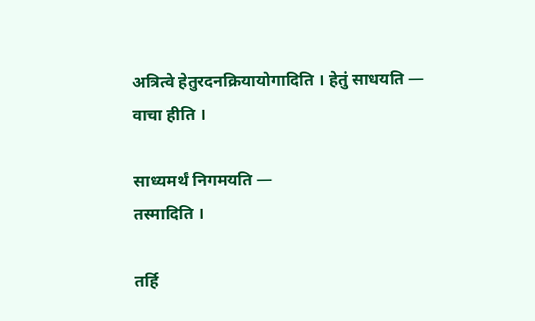अत्रित्वे हेतुरदनक्रियायोगादिति । हेतुं साधयति —
वाचा हीति ।

साध्यमर्थं निगमयति —
तस्मादिति ।

तर्हि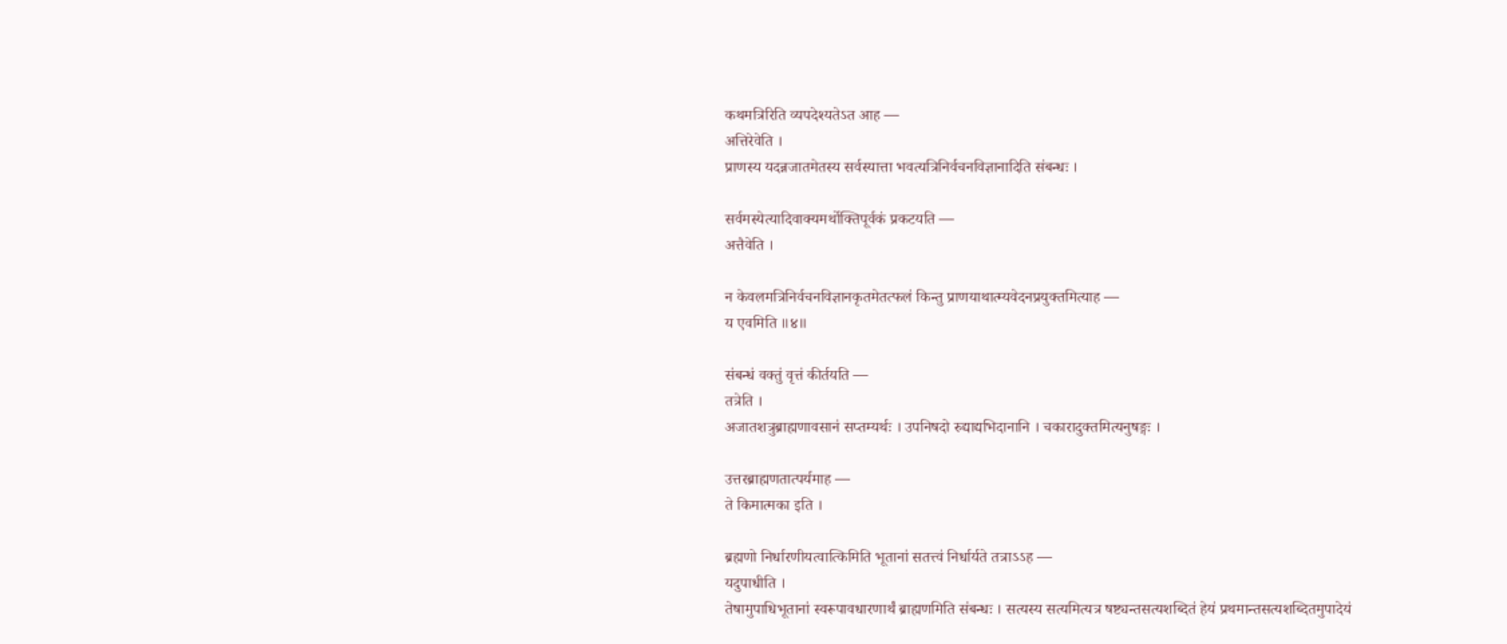कथमत्रिरिति व्यपदेश्यतेऽत आह —
अत्तिरेवेति ।
प्राणस्य यदन्नजातमेतस्य सर्वस्यात्ता भवत्यत्रिनिर्वचनविज्ञानादिति संबन्धः ।

सर्वमस्येत्यादिवाक्यमर्थोक्तिपूर्वकं प्रकटयति —
अत्तैवेति ।

न केवलमत्रिनिर्वचनविज्ञानकृतमेतत्फलं किन्तु प्राणयाथात्म्यवेदनप्रयुक्तमित्याह —
य एवमिति ॥४॥

संबन्धं वक्तुं वृत्तं कीर्तयति —
तत्रेति ।
अजातशत्रुब्राह्मणावसानं सप्तम्यर्थः । उपनिषदो रुद्याद्यभिदानानि । चकारादुक्तमित्यनुषङ्गः ।

उत्तरब्राह्मणतात्पर्यमाह —
ते किमात्मका इति ।

ब्रह्मणो निर्धारणीयत्वात्किमिति भूतानां सतत्त्वं निर्धार्यते तत्राऽऽह —
यदुपाधीति ।
तेषामुपाधिभूतानां स्वरूपावधारणार्थं ब्राह्मणमिति संबन्धः । सत्यस्य सत्यमित्यत्र षष्ट्यन्तसत्यशब्दितं हेयं प्रथमान्तसत्यशब्दितमुपादेयं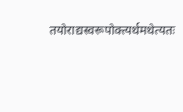तयोराद्यस्वरूपोक्त्यर्थमथेत्यतः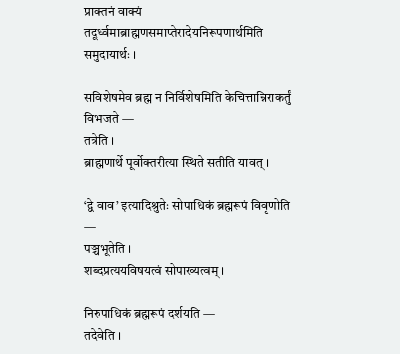प्राक्तनं वाक्यं तदूर्ध्वमाब्राह्मणसमाप्तेरादेयनिरूपणार्थमिति समुदायार्थः ।

सविशेषमेव ब्रह्म न निर्विशेषमिति केचित्तान्निराकर्तुं विभजते —
तत्रेति ।
ब्राह्मणार्थे पूर्वोक्तरीत्या स्थिते सतीति यावत् ।

‘द्वे वाव’ इत्यादिश्रुतेः सोपाधिकं ब्रह्मरूपं विवृणोति —
पञ्चभूतेति ।
शब्दप्रत्ययविषयत्वं सोपाख्यत्वम् ।

निरुपाधिकं ब्रह्मरूपं दर्शयति —
तदेवेति ।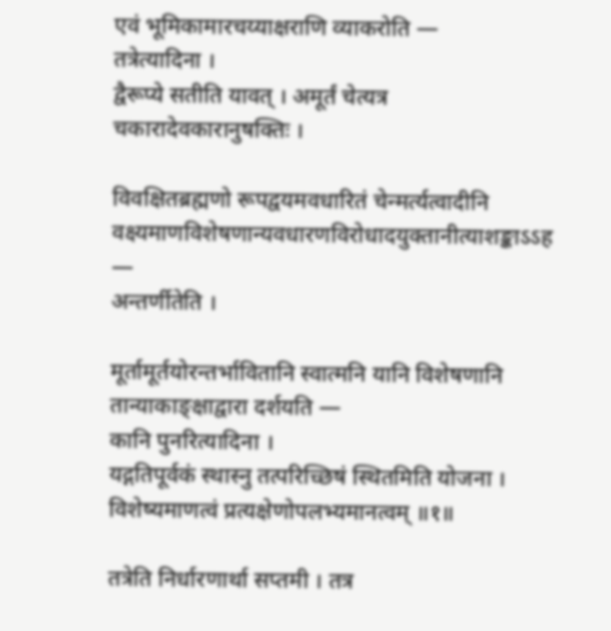एवं भूमिकामारचय्याक्षराणि व्याकरोति —
तत्रेत्यादिना ।
द्वैरूप्ये सतीति यावत् । अमूर्तं चेत्यत्र चकारादेवकारानुषक्तिः ।

विवक्षितब्रह्मणो रूपद्वयमवधारितं चेन्मर्त्यत्वादीनि वक्ष्यमाणविशेषणान्यवधारणविरोधादयुक्तानीत्याशङ्काऽऽह —
अन्तर्णीतेति ।

मूर्तामूर्तयोरन्तर्भावितानि स्वात्मनि यानि विशेषणानि तान्याकाङ्क्षाद्वारा दर्शयति —
कानि पुनरित्यादिना ।
यद्गतिपूर्वकं स्थास्नु तत्परिच्छिषं स्थितमिति योजना । विशेष्यमाणत्वं प्रत्यक्षेणोपलभ्यमानत्वम् ॥१॥

तत्रेति निर्धारणार्था सप्तमी । तत्र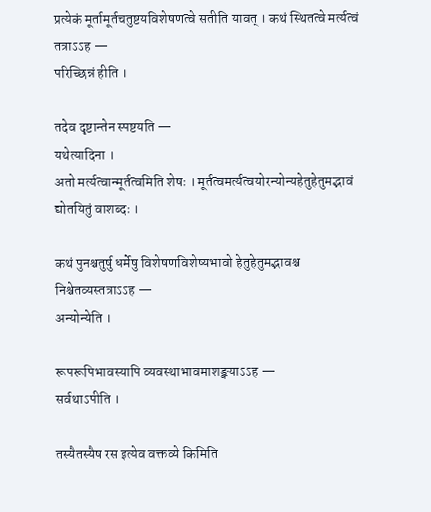प्रत्येकं मूर्तामूर्तचतुष्टयविशेषणत्वे सतीति यावत् । कथं स्थितत्वे मर्त्यत्वं तत्राऽऽह —
परिच्छिन्नं हीति ।

तदेव दृष्टान्तेन स्पष्टयति —
यथेत्यादिना ।
अतो मर्त्यत्वान्मूर्तत्वमिति शेषः । मूर्तत्वमर्त्यत्वयोरन्योन्यहेतुहेतुमद्भावं द्योतयितुं वाशब्दः ।

कथं पुनश्चतुर्षु धर्मेषु विशेषणविशेष्यभावो हेतुहेतुमद्भावश्च निश्चेतव्यस्तत्राऽऽह —
अन्योन्येति ।

रूपरूपिभावस्यापि व्यवस्थाभावमाशङ्क्याऽऽह —
सर्वथाऽपीति ।

तस्यैतस्यैष रस इत्येव वक्तव्ये किमिति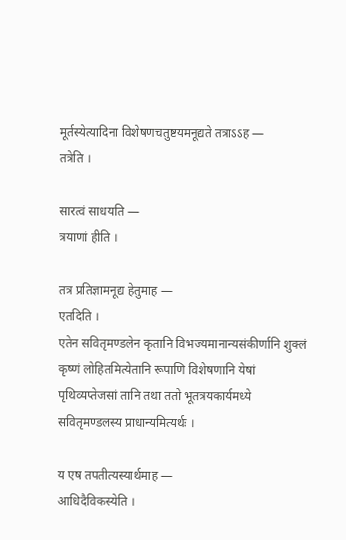मूर्तस्येत्यादिना विशेषणचतुष्टयमनूद्यते तत्राऽऽह —
तत्रेति ।

सारत्वं साधयति —
त्रयाणां हीति ।

तत्र प्रतिज्ञामनूद्य हेतुमाह —
एतदिति ।
एतेन सवितृमण्डलेन कृतानि विभज्यमानान्यसंकीर्णानि शुक्लं कृष्णं लोहितमित्येतानि रूपाणि विशेषणानि येषां पृथिव्यप्तेजसां तानि तथा ततो भूतत्रयकार्यमध्ये सवितृमण्डलस्य प्राधान्यमित्यर्थः ।

य एष तपतीत्यस्यार्थमाह —
आधिदैविकस्येति ।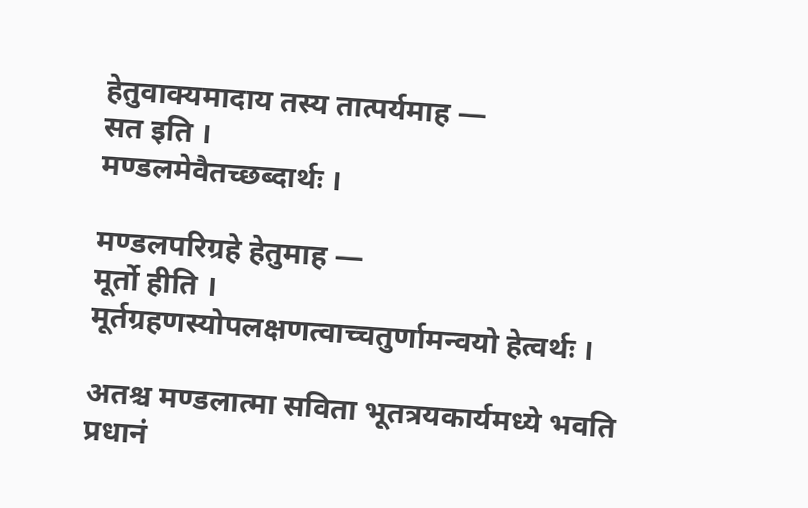हेतुवाक्यमादाय तस्य तात्पर्यमाह —
सत इति ।
मण्डलमेवैतच्छब्दार्थः ।

मण्डलपरिग्रहे हेतुमाह —
मूर्तो हीति ।
मूर्तग्रहणस्योपलक्षणत्वाच्चतुर्णामन्वयो हेत्वर्थः ।

अतश्च मण्डलात्मा सविता भूतत्रयकार्यमध्ये भवति प्रधानं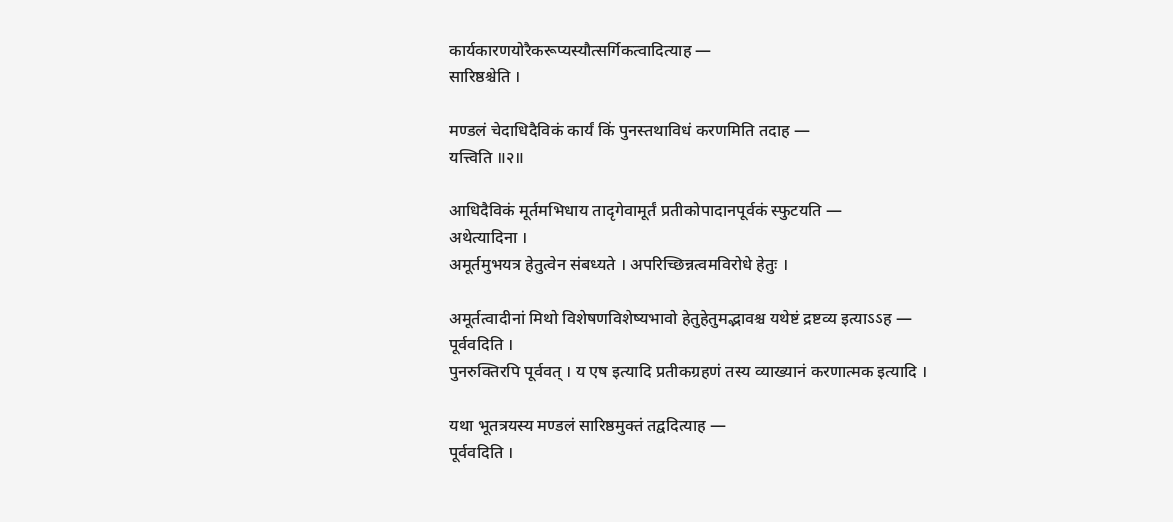कार्यकारणयोरैकरूप्यस्यौत्सर्गिकत्वादित्याह —
सारिष्ठश्चेति ।

मण्डलं चेदाधिदैविकं कार्यं किं पुनस्तथाविधं करणमिति तदाह —
यत्त्विति ॥२॥

आधिदैविकं मूर्तमभिधाय तादृगेवामूर्तं प्रतीकोपादानपूर्वकं स्फुटयति —
अथेत्यादिना ।
अमूर्तमुभयत्र हेतुत्वेन संबध्यते । अपरिच्छिन्नत्वमविरोधे हेतुः ।

अमूर्तत्वादीनां मिथो विशेषणविशेष्यभावो हेतुहेतुमद्भावश्च यथेष्टं द्रष्टव्य इत्याऽऽह —
पूर्ववदिति ।
पुनरुक्तिरपि पूर्ववत् । य एष इत्यादि प्रतीकग्रहणं तस्य व्याख्यानं करणात्मक इत्यादि ।

यथा भूतत्रयस्य मण्डलं सारिष्ठमुक्तं तद्वदित्याह —
पूर्ववदिति ।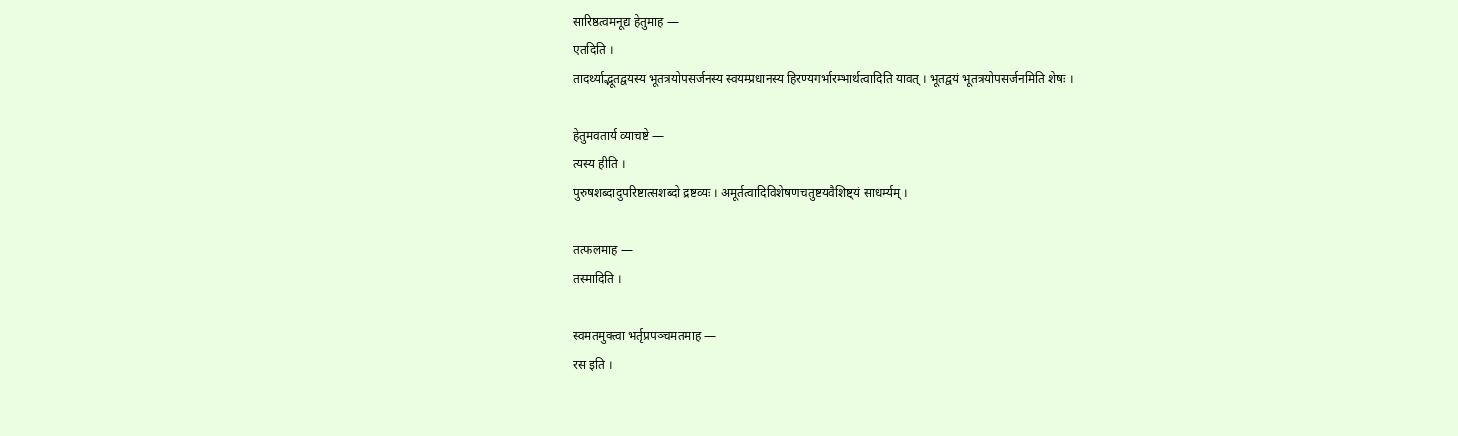सारिष्ठत्वमनूद्य हेतुमाह —
एतदिति ।
तादर्थ्याद्भूतद्वयस्य भूतत्रयोपसर्जनस्य स्वयम्प्रधानस्य हिरण्यगर्भारम्भार्थत्वादिति यावत् । भूतद्वयं भूतत्रयोपसर्जनमिति शेषः ।

हेतुमवतार्य व्याचष्टे —
त्यस्य हीति ।
पुरुषशब्दादुपरिष्टात्सशब्दो द्रष्टव्यः । अमूर्तत्वादिविशेषणचतुष्टयवैशिष्ट्यं साधर्म्यम् ।

तत्फलमाह —
तस्मादिति ।

स्वमतमुक्त्वा भर्तृप्रपञ्चमतमाह —
रस इति ।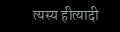त्यस्य हीत्यादी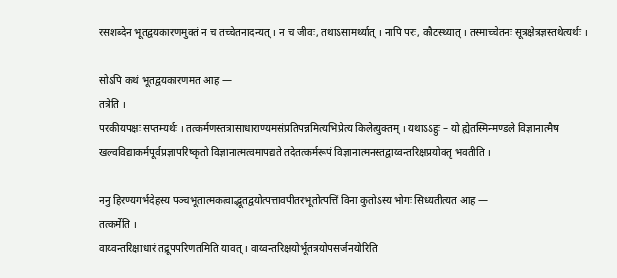रसशब्देन भूतद्वयकारणमुक्तं न च तच्चेतनादन्यत् । न च जीवः, तथाऽसामर्थ्यात् । नापि परः, कौटस्थ्यात् । तस्माच्चेतनः सूत्रक्षेत्रज्ञस्तथेत्यर्थः ।

सोऽपि कथं भूतद्वयकारणमत आह —
तत्रेति ।
परकीयपक्षः सप्तम्यर्थः । तत्कर्मणस्तत्रासाधाराण्यमसंप्रतिपन्नमित्यभिप्रेत्य किलेत्युक्तम् । यथाऽऽहुः – यो ह्येतस्मिन्मण्डले विज्ञानात्मैष खल्वविद्याकर्मपूर्वप्रज्ञापरिष्कृतो विज्ञानात्मत्वमापद्यते तदेतत्कर्मरूपं विज्ञानात्मनस्तद्वाय्वन्तरिक्षप्रयोक्तृ भवतीति ।

ननु हिरण्यगर्भदेहस्य पञ्चभूतात्मकत्वाद्भूतद्वयोत्पत्तावपीतरभूतोत्पत्तिं विना कुतोऽस्य भोगः सिध्यतीत्यत आह —
तत्कर्मेति ।
वाय्वन्तरिक्षाधारं तद्रूपपरिणतमिति यावत् । वाय्वन्तरिक्षयोर्भूतत्रयोपसर्जनयोरिति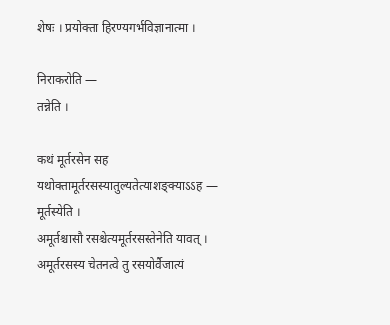शेषः । प्रयोक्ता हिरण्यगर्भविज्ञानात्मा ।

निराकरोति —
तन्नेति ।

कथं मूर्तरसेन सह यथोक्तामूर्तरसस्यातुल्यतेत्याशङ्क्याऽऽह —
मूर्तस्येति ।
अमूर्तश्चासौ रसश्चेत्यमूर्तरसस्तेनेति यावत् । अमूर्तरसस्य चेतनत्वे तु रसयोर्वैजात्यं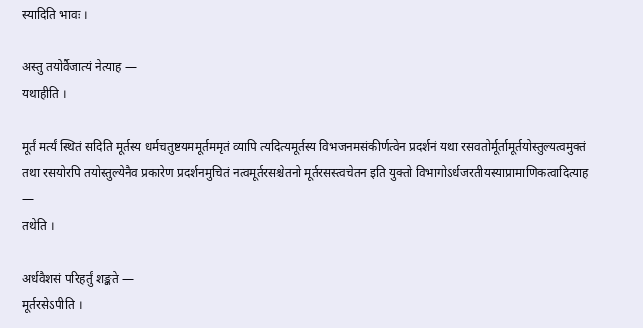स्यादिति भावः ।

अस्तु तयोर्वैजात्यं नेत्याह —
यथाहीति ।

मूर्तं मर्त्यं स्थितं सदिति मूर्तस्य धर्मचतुष्टयममूर्तममृतं व्यापि त्यदित्यमूर्तस्य विभजनमसंकीर्णत्वेन प्रदर्शनं यथा रसवतोर्मूर्तामूर्तयोस्तुल्यत्वमुक्तं तथा रसयोरपि तयोस्तुल्येनैव प्रकारेण प्रदर्शनमुचितं नत्वमूर्तरसश्चेतनो मूर्तरसस्त्वचेतन इति युक्तो विभागोऽर्धजरतीयस्याप्रामाणिकत्वादित्याह —
तथेति ।

अर्धवैशसं परिहर्तुं शङ्कते —
मूर्तरसेऽपीति ।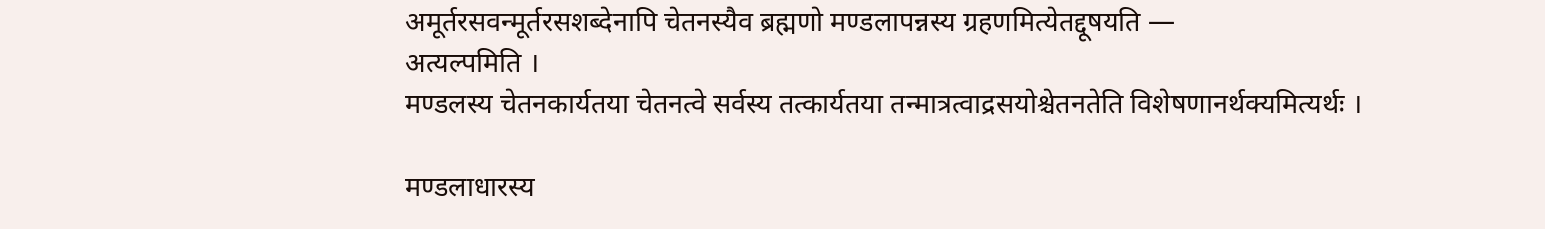अमूर्तरसवन्मूर्तरसशब्देनापि चेतनस्यैव ब्रह्मणो मण्डलापन्नस्य ग्रहणमित्येतद्दूषयति —
अत्यल्पमिति ।
मण्डलस्य चेतनकार्यतया चेतनत्वे सर्वस्य तत्कार्यतया तन्मात्रत्वाद्रसयोश्चेतनतेति विशेषणानर्थक्यमित्यर्थः ।

मण्डलाधारस्य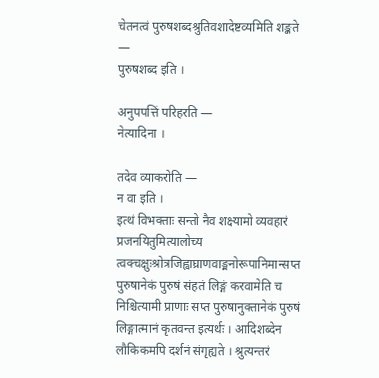चेतनत्वं पुरुषशब्दश्रुतिवशादेष्टव्यमिति शङ्कते —
पुरुषशब्द इति ।

अनुपपत्तिं परिहरति —
नेत्यादिना ।

तदेव व्याकरोति —
न वा इति ।
इत्थं विभक्ताः सन्तो नैव शक्ष्यामो व्यवहारं प्रजनयितुमित्यालोच्य त्वक्चक्षुःश्रोत्रजिह्वाघ्राणवाङ्मनोरूपानिमान्सप्त पुरुषानेकं पुरुषं संहतं लिङ्गं करवामेति च निश्चित्यामी प्राणाः सप्त पुरुषानुक्तानेकं पुरुषं लिङ्गात्मानं कृतवन्त इत्यर्थः । आदिशब्देन लौकिकमपि दर्शनं संगृह्यते । श्रुत्यन्तरं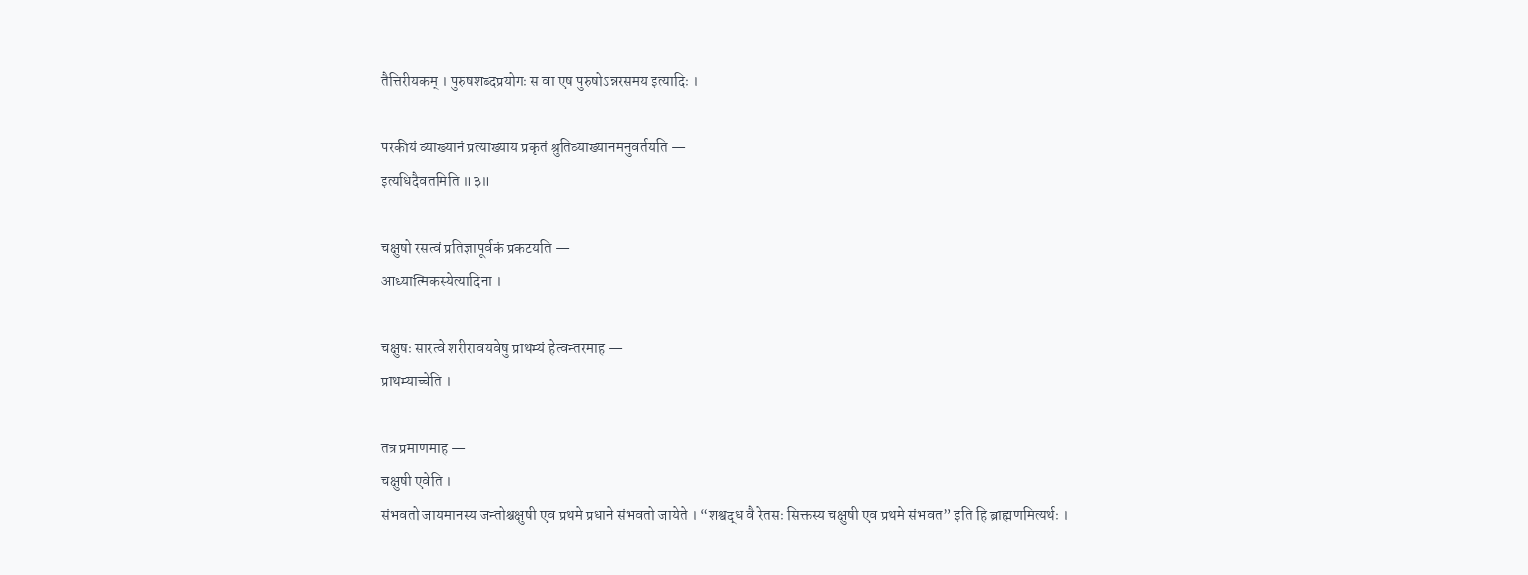तैत्तिरीयकम् । पुरुषशब्दप्रयोगः स वा एष पुरुषोऽन्नरसमय इत्यादिः ।

परकीयं व्याख्यानं प्रत्याख्याय प्रकृतं श्रुतिव्याख्यानमनुवर्तयति —
इत्यधिदैवतमिति ॥३॥

चक्षुषो रसत्वं प्रतिज्ञापूर्वकं प्रकटयति —
आध्यात्मिकस्येत्यादिना ।

चक्षुषः सारत्वे शरीरावयवेषु प्राथम्यं हेत्वन्तरमाह —
प्राथम्याच्चेति ।

तत्र प्रमाणमाह —
चक्षुषी एवेति ।
संभवतो जायमानस्य जन्तोश्चक्षुषी एव प्रथमे प्रधाने संभवतो जायेते । “शश्वद्ध वै रेतसः सिक्तस्य चक्षुषी एव प्रथमे संभवत” इति हि ब्राह्मणमित्यर्थः ।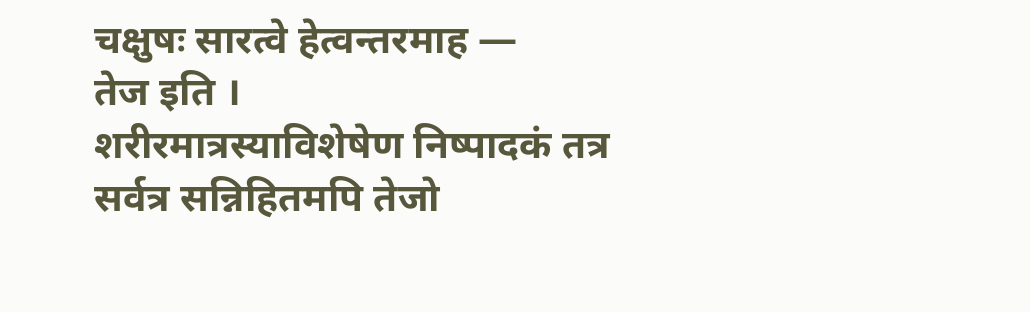चक्षुषः सारत्वे हेत्वन्तरमाह —
तेज इति ।
शरीरमात्रस्याविशेषेण निष्पादकं तत्र सर्वत्र सन्निहितमपि तेजो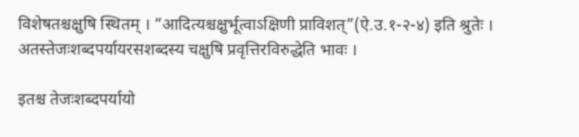विशेषतश्चक्षुषि स्थितम् । “आदित्यश्चक्षुर्भूत्वाऽक्षिणी प्राविशत्”(ऐ.उ.१-२-४) इति श्रुतेः । अतस्तेजःशब्दपर्यायरसशब्दस्य चक्षुषि प्रवृत्तिरविरुद्धेति भावः ।

इतश्च तेजःशब्दपर्यायो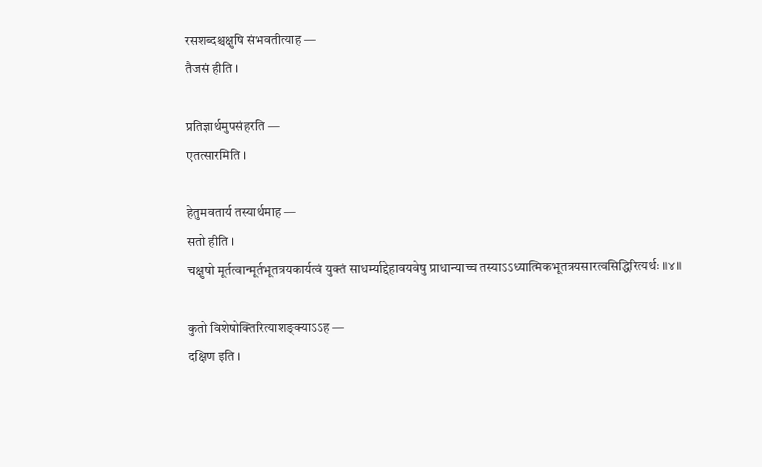रसशब्दश्चक्षुषि संभवतीत्याह —
तैजसं हीति ।

प्रतिज्ञार्थमुपसंहरति —
एतत्सारमिति ।

हेतुमवतार्य तस्यार्थमाह —
सतो हीति ।
चक्षुषो मूर्तत्वान्मूर्तभूतत्रयकार्यत्वं युक्तं साधर्म्याद्देहावयवेषु प्राधान्याच्च तस्याऽऽध्यात्मिकभूतत्रयसारत्वसिद्धिरित्यर्थः ॥४॥

कुतो विशेषोक्तिरित्याशङ्क्याऽऽह —
दक्षिण इति ।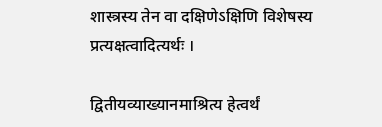शास्त्रस्य तेन वा दक्षिणेऽक्षिणि विशेषस्य प्रत्यक्षत्वादित्यर्थः ।

द्वितीयव्याख्यानमाश्रित्य हेत्वर्थं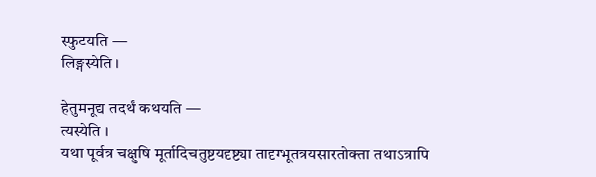स्फुटयति —
लिङ्गस्येति ।

हेतुमनूद्य तदर्थं कथयति —
त्यस्येति ।
यथा पूर्वत्र चक्षुषि मूर्तादिचतुष्टयदृष्ट्या तादृग्भूतत्रयसारतोक्ता तथाऽत्रापि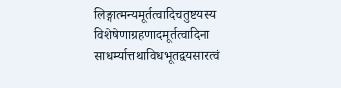लिङ्गात्मन्यमूर्तत्वादिचतुष्टयस्य विशेषेणाग्रहणादमूर्तत्वादिना साधर्म्यात्तथाविधभूतद्वयसारत्वं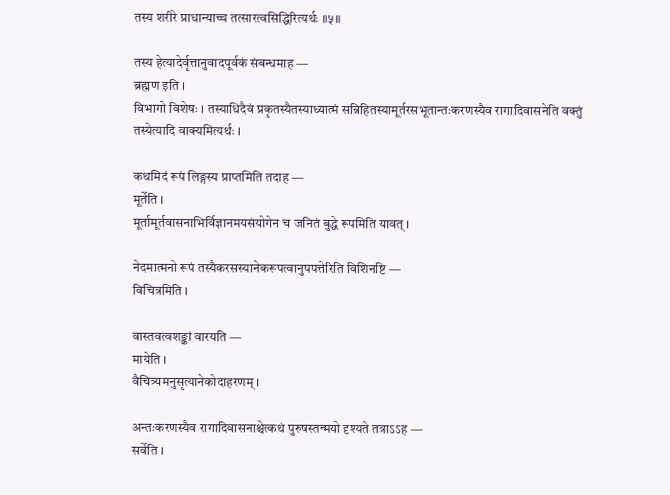तस्य शरीरे प्राधान्याच्च तत्सारत्वसिद्धिरित्यर्थः ॥५॥

तस्य हेत्यादेर्वृत्तानुवादपूर्वकं संबन्धमाह —
ब्रह्मण इति ।
विभागो विशेषः । तस्याधिदैवं प्रकृतस्यैतस्याध्यात्मं सन्निहितस्यामूर्तरसभूतान्तःकरणस्यैव रागादिवासनेति वक्तुं तस्येत्यादि वाक्यमित्यर्थः ।

कथमिदं रूपं लिङ्गस्य प्राप्तमिति तदाह —
मूर्तेति ।
मूर्तामूर्तवासनाभिर्विज्ञानमयसंयोगेन च जनितं बुद्धे रूपमिति यावत् ।

नेदमात्मनो रूपं तस्यैकरसस्यानेकरूपत्वानुपपत्तेरिति विशिनष्टि —
विचित्रमिति ।

वास्तवत्वशङ्कां वारयति —
मायेति ।
वैचित्र्यमनुसृत्यानेकोदाहरणम् ।

अन्तःकरणस्यैव रागादिवासनाश्चेत्कथं पुरुषस्तन्मयो दृश्यते तत्राऽऽह —
सर्वेति ।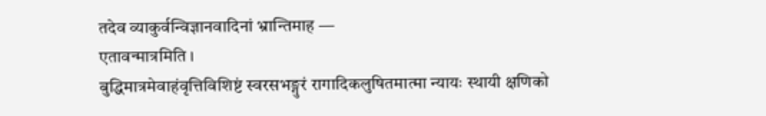तदेव व्याकुर्वन्विज्ञानवादिनां भ्रान्तिमाह —
एतावन्मात्रमिति ।
बुद्धिमात्रमेवाहंवृत्तिविशिष्टं स्वरसभङ्गुरं रागादिकलुषितमात्मा न्यायः स्थायी क्षणिको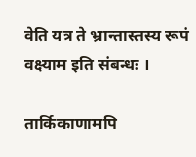वेति यत्र ते भ्रान्तास्तस्य रूपं वक्ष्याम इति संबन्धः ।

तार्किकाणामपि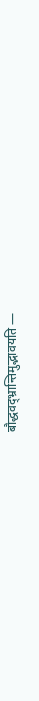बौद्धवद्भ्रान्तिमुद्भावयति —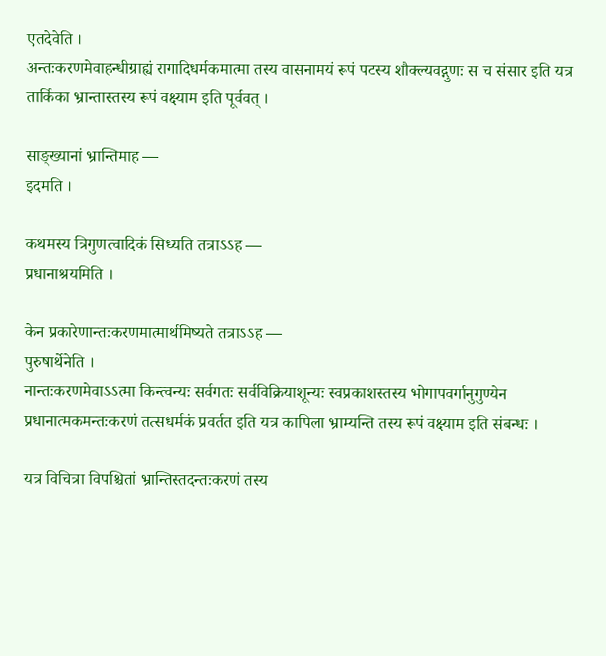एतदेवेति ।
अन्तःकरणमेवाहन्धीग्राह्यं रागादिधर्मकमात्मा तस्य वासनामयं रूपं पटस्य शौक्ल्यवद्गुणः स च संसार इति यत्र तार्किका भ्रान्तास्तस्य रूपं वक्ष्याम इति पूर्ववत् ।

साङ्ख्यानां भ्रान्तिमाह —
इदमति ।

कथमस्य त्रिगुणत्वादिकं सिध्यति तत्राऽऽह —
प्रधानाश्रयमिति ।

केन प्रकारेणान्तःकरणमात्मार्थमिष्यते तत्राऽऽह —
पुरुषार्थेनेति ।
नान्तःकरणमेवाऽऽत्मा किन्त्वन्यः सर्वगतः सर्वविक्रियाशून्यः स्वप्रकाशस्तस्य भोगापवर्गानुगुण्येन प्रधानात्मकमन्तःकरणं तत्सधर्मकं प्रवर्तत इति यत्र कापिला भ्राम्यन्ति तस्य रूपं वक्ष्याम इति संबन्धः ।

यत्र विचित्रा विपश्चितां भ्रान्तिस्तदन्तःकरणं तस्य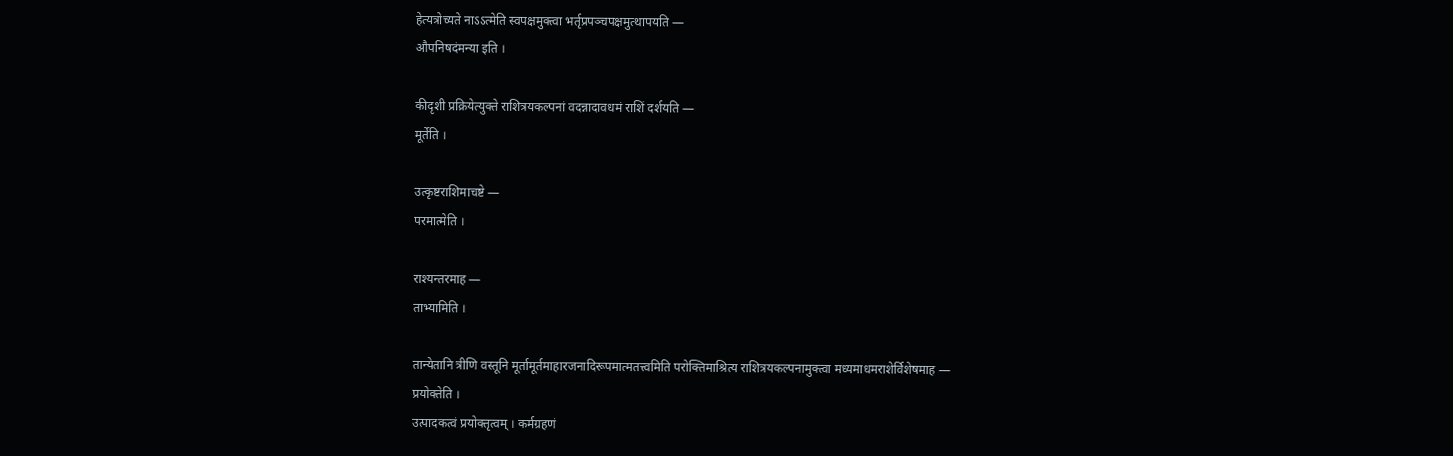हेत्यत्रोच्यते नाऽऽत्मेति स्वपक्षमुक्त्वा भर्तृप्रपञ्चपक्षमुत्थापयति —
औपनिषदंमन्या इति ।

कीदृशी प्रक्रियेत्युक्ते राशित्रयकल्पनां वदन्नादावधमं राशिं दर्शयति —
मूर्तेति ।

उत्कृष्टराशिमाचष्टे —
परमात्मेति ।

राश्यन्तरमाह —
ताभ्यामिति ।

तान्येतानि त्रीणि वस्तूनि मूर्तामूर्तमाहारजनादिरूपमात्मतत्त्वमिति परोक्तिमाश्रित्य राशित्रयकल्पनामुक्त्वा मध्यमाधमराशेर्विशेषमाह —
प्रयोक्तेति ।
उत्पादकत्वं प्रयोक्तृत्वम् । कर्मग्रहणं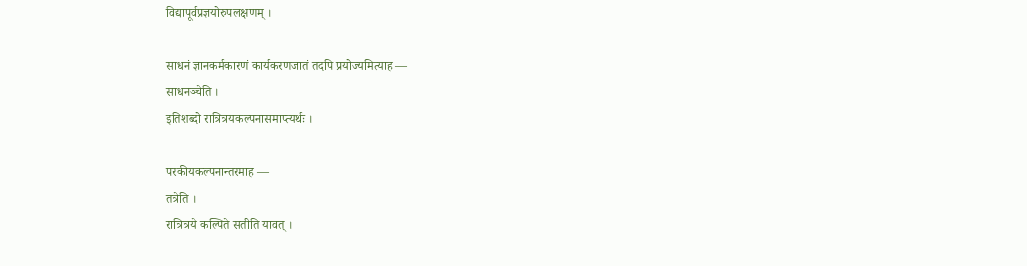विद्यापूर्वप्रज्ञयोरुपलक्षणम् ।

साधनं ज्ञानकर्मकारणं कार्यकरणजातं तदपि प्रयोज्यमित्याह —
साधनञ्चेति ।
इतिशब्दो रात्रित्रयकल्पनासमाप्त्यर्थः ।

परकीयकल्पनान्तरमाह —
तत्रेति ।
रात्रित्रये कल्पिते सतीति यावत् ।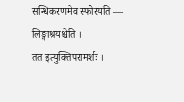सन्धिकरणमेव स्फोरयति —
लिङ्गाश्रयश्चेति ।
तत इत्युक्तिपरामर्शः ।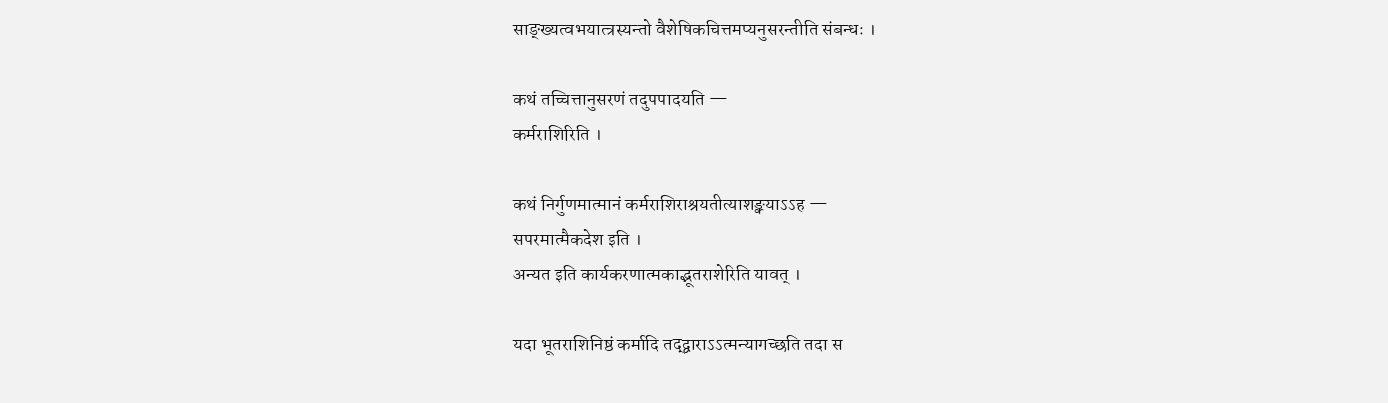साङ्ख्यत्वभयात्त्रस्यन्तो वैशेषिकचित्तमप्यनुसरन्तीति संबन्धः ।

कथं तच्चित्तानुसरणं तदुपपादयति —
कर्मराशिरिति ।

कथं निर्गुणमात्मानं कर्मराशिराश्रयतीत्याशङ्क्याऽऽह —
सपरमात्मैकदेश इति ।
अन्यत इति कार्यकरणात्मकाद्भूतराशेरिति यावत् ।

यदा भूतराशिनिष्ठं कर्मादि तद्द्वाराऽऽत्मन्यागच्छति तदा स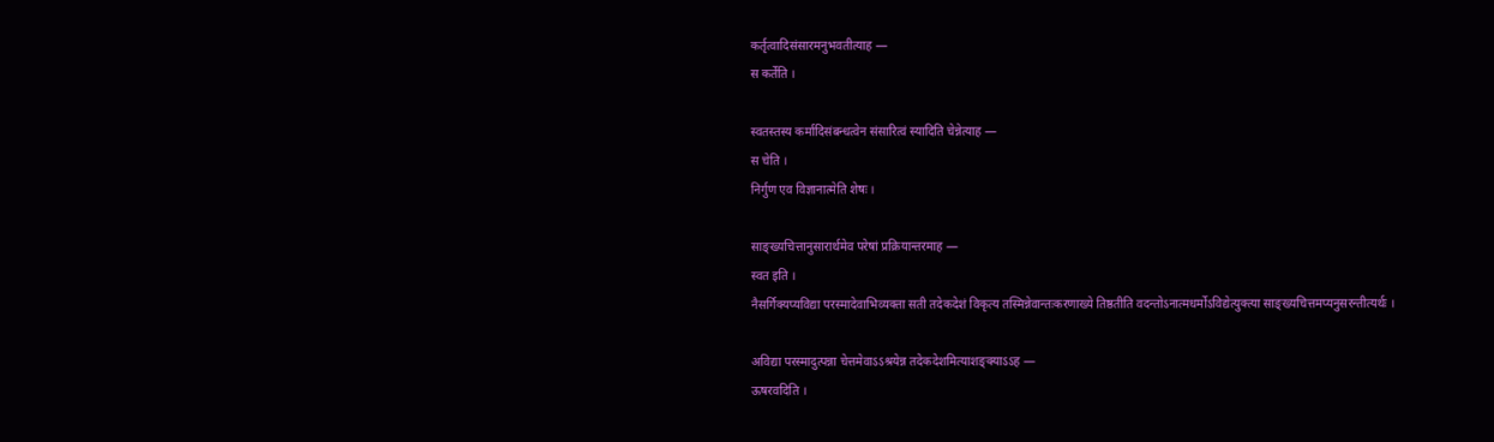कर्तृत्वादिसंसारमनुभवतीत्याह —
स कर्तेति ।

स्वतस्तस्य कर्मादिसंबन्धत्वेन संसारित्वं स्यादिति चेन्नेत्याह —
स चेति ।
निर्गुण एव विज्ञानात्मेति शेषः ।

साङ्ख्यचित्तानुसारार्थमेव परेषां प्रक्रियान्तरमाह —
स्वत इति ।
नैसर्गिक्यप्यविद्या परस्मादेवाभिव्यक्ता सती तदेकदेशं विकृत्य तस्मिन्नेवान्तःकरणाख्ये तिष्ठतीति वदन्तोऽनात्मधर्मोऽविद्येत्युक्त्या साङ्ख्यचित्तमप्यनुसरन्तीत्यर्थः ।

अविद्या परस्मादुत्पन्ना चेत्तमेवाऽऽश्रयेन्न तदेकदेशमित्याशङ्क्याऽऽह —
ऊषरवदिति ।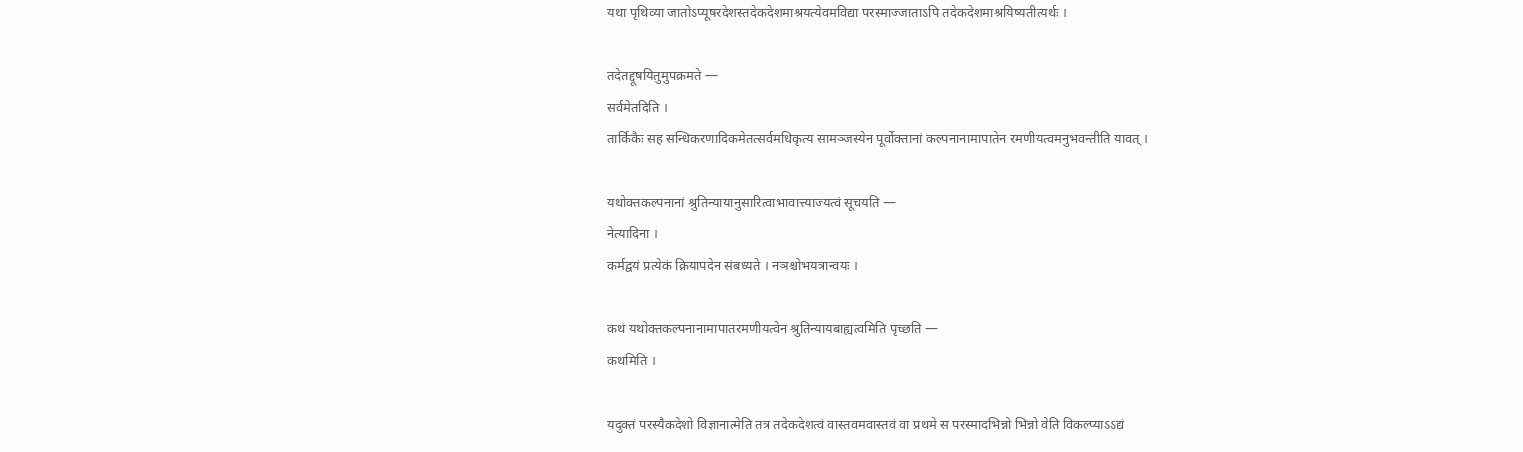यथा पृथिव्या जातोऽप्यूषरदेशस्तदेकदेशमाश्रयत्येवमविद्या परस्माज्जाताऽपि तदेकदेशमाश्रयिष्यतीत्यर्थः ।

तदेतद्दूषयितुमुपक्रमते —
सर्वमेतदिति ।
तार्किकैः सह सन्धिकरणादिकमेतत्सर्वमधिकृत्य सामञ्जस्येन पूर्वोक्तानां कल्पनानामापातेन रमणीयत्वमनुभवन्तीति यावत् ।

यथोक्तकल्पनानां श्रुतिन्यायानुसारित्वाभावात्त्याज्यत्वं सूचयति —
नेत्यादिना ।
कर्मद्वयं प्रत्येकं क्रियापदेन संबध्यते । नञश्चोभयत्रान्वयः ।

कथं यथोक्तकल्पनानामापातरमणीयत्वेन श्रुतिन्यायबाह्यत्वमिति पृच्छति —
कथमिति ।

यदुक्तं परस्यैकदेशो विज्ञानात्मेति तत्र तदेकदेशत्वं वास्तवमवास्तवं वा प्रथमे स परस्मादभिन्नो भिन्नो वेति विकल्प्याऽऽद्यं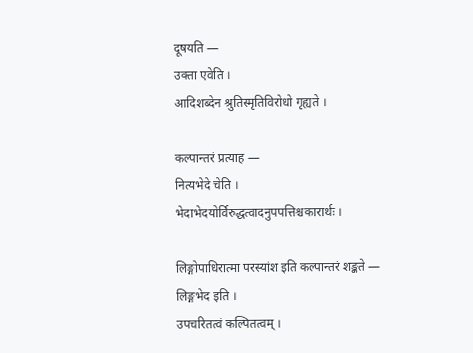दूषयति —
उक्ता एवेति ।
आदिशब्देन श्रुतिस्मृतिविरोधो गृह्यते ।

कल्पान्तरं प्रत्याह —
नित्यभेदे चेति ।
भेदाभेदयोर्विरुद्धत्वादनुपपत्तिश्चकारार्थः ।

लिङ्गोपाधिरात्मा परस्यांश इति कल्पान्तरं शङ्कते —
लिङ्गभेद इति ।
उपचरितत्वं कल्पितत्वम् ।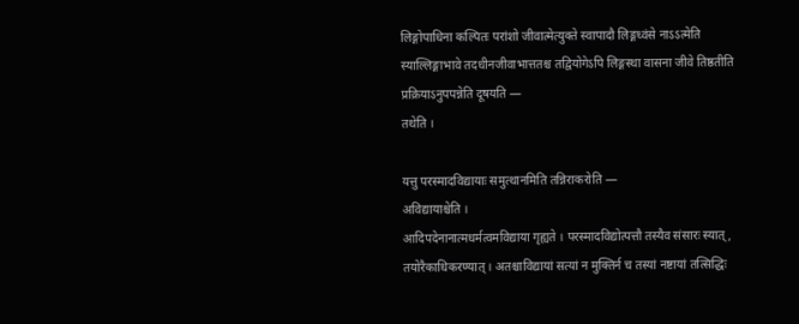लिङ्गोपाधिना कल्पितः परांशो जीवात्मेत्युक्ते स्वापादौ लिङ्गध्वंसे नाऽऽत्मेति स्याल्लिङ्गाभावे तदधीनजीवाभात्ततश्च तद्वियोगेऽपि लिङ्गस्था वासना जीवे तिष्ठतीति प्रक्रियाऽनुपपन्नेति दूषयति —
तथेति ।

यत्तु परस्मादविद्यायाः समुत्थानमिति तन्निराकरोति —
अविद्यायाश्चेति ।
आदिपदेनानात्मधर्मत्वमविद्याया गृह्यते । परस्मादविद्योत्पत्तौ तस्यैव संसारः स्यात्, तयोरैकाधिकरण्यात् । अतश्चाविद्यायां सत्यां न मुक्तिर्न च तस्यां नष्टायां तत्सिद्धिः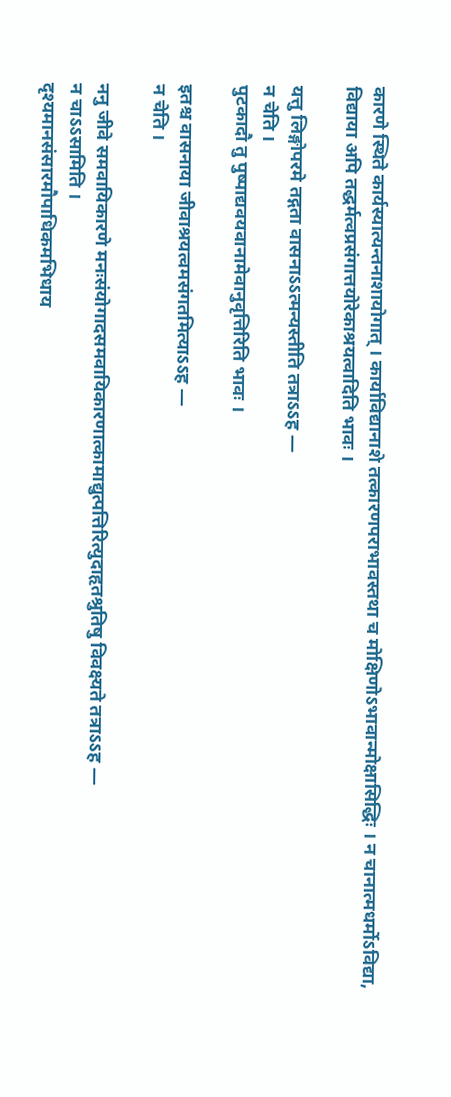कारणे स्थिते कार्यस्यात्यन्तनाशायोगात् । कार्याविद्यानाशे तत्कारणपराभावस्तथा च मोक्षिणोऽभावान्मोक्षासिद्धिः । न चानात्मधर्मोऽविद्या, विद्याया अपि तद्धर्मत्वप्रसंगात्तयोरेकाश्रयत्वादिति भावः ।

यत्तु लिङ्गोपरमे तद्गता वासनाऽऽत्मन्यस्तीति तत्राऽऽह —
न चेति ।
पुटकादौ तु पुष्पाद्यवयवानामेवानुवृत्तिरिति भावः ।

इतश्च वासनाया जीवाश्रयत्वमसंगतमित्याऽऽह —
न चेति ।

ननु जीवे समवायिकारणे मनःसंयोगादसमवायिकारणात्कामाद्युत्पत्तिरित्युदाहृतश्रुतिषु विवक्ष्यते तत्राऽऽह —
न चाऽऽसामिति ।
दृश्यमानसंसारमौपाधिकमभिधाय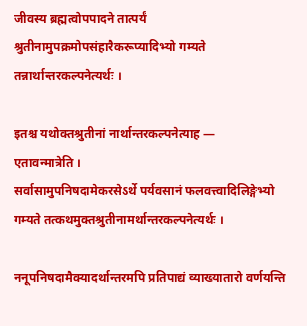जीवस्य ब्रह्मत्वोपपादने तात्पर्यं श्रुतीनामुपक्रमोपसंहारैकरूप्यादिभ्यो गम्यते तन्नार्थान्तरकल्पनेत्यर्थः ।

इतश्च यथोक्तश्रुतीनां नार्थान्तरकल्पनेत्याह —
एतावन्मात्रेति ।
सर्वासामुपनिषदामेकरसेऽर्थे पर्यवसानं फलवत्त्वादिलिङ्गेभ्यो गम्यते तत्कथमुक्तश्रुतीनामर्थान्तरकल्पनेत्यर्थः ।

ननूपनिषदामैक्यादर्थान्तरमपि प्रतिपाद्यं व्याख्यातारो वर्णयन्ति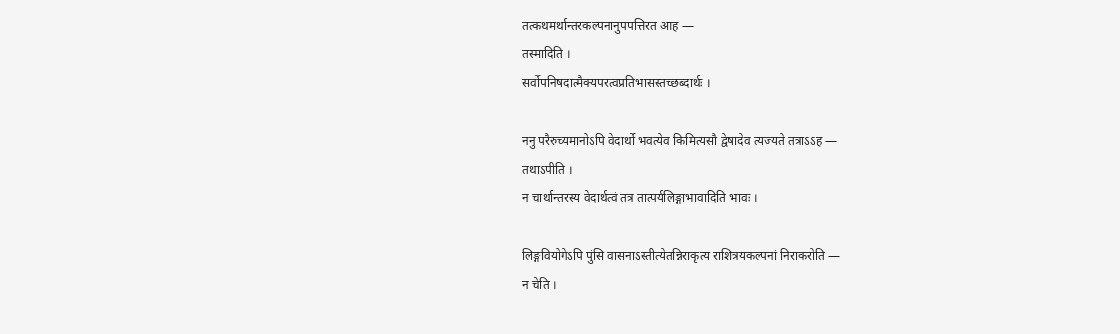तत्कथमर्थान्तरकल्पनानुपपत्तिरत आह —
तस्मादिति ।
सर्वोपनिषदात्मैक्यपरत्वप्रतिभासस्तच्छब्दार्थः ।

ननु परैरुच्यमानोऽपि वेदार्थो भवत्येव किमित्यसौ द्वेषादेव त्यज्यते तत्राऽऽह —
तथाऽपीति ।
न चार्थान्तरस्य वेदार्थत्वं तत्र तात्पर्यलिङ्गाभावादिति भावः ।

लिङ्गवियोगेऽपि पुंसि वासनाऽस्तीत्येतन्निराकृत्य राशित्रयकल्पनां निराकरोति —
न चेति ।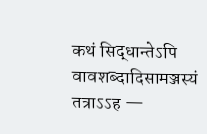कथं सिद्धान्तेऽपि वावशब्दादिसामञ्जस्यं तत्राऽऽह —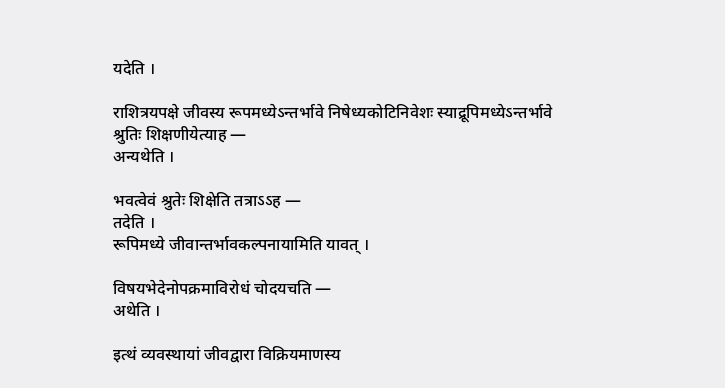यदेति ।

राशित्रयपक्षे जीवस्य रूपमध्येऽन्तर्भावे निषेध्यकोटिनिवेशः स्याद्रूपिमध्येऽन्तर्भावे श्रुतिः शिक्षणीयेत्याह —
अन्यथेति ।

भवत्वेवं श्रुतेः शिक्षेति तत्राऽऽह —
तदेति ।
रूपिमध्ये जीवान्तर्भावकल्पनायामिति यावत् ।

विषयभेदेनोपक्रमाविरोधं चोदयचति —
अथेति ।

इत्थं व्यवस्थायां जीवद्वारा विक्रियमाणस्य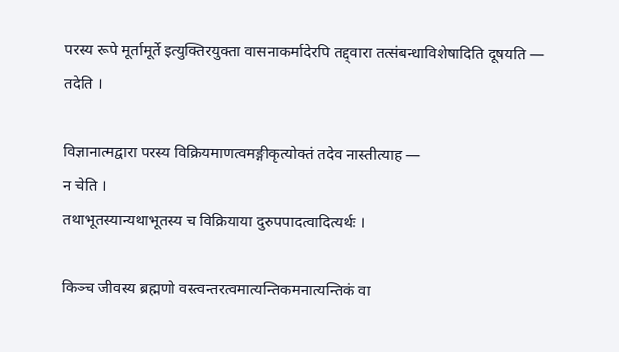परस्य रूपे मूर्तामूर्ते इत्युक्तिरयुक्ता वासनाकर्मादेरपि तद्द्वारा तत्संबन्धाविशेषादिति दूषयति —
तदेति ।

विज्ञानात्मद्वारा परस्य विक्रियमाणत्वमङ्गीकृत्योक्तं तदेव नास्तीत्याह —
न चेति ।
तथाभूतस्यान्यथाभूतस्य च विक्रियाया दुरुपपादत्वादित्यर्थः ।

किञ्च जीवस्य ब्रह्मणो वस्त्वन्तरत्वमात्यन्तिकमनात्यन्तिकं वा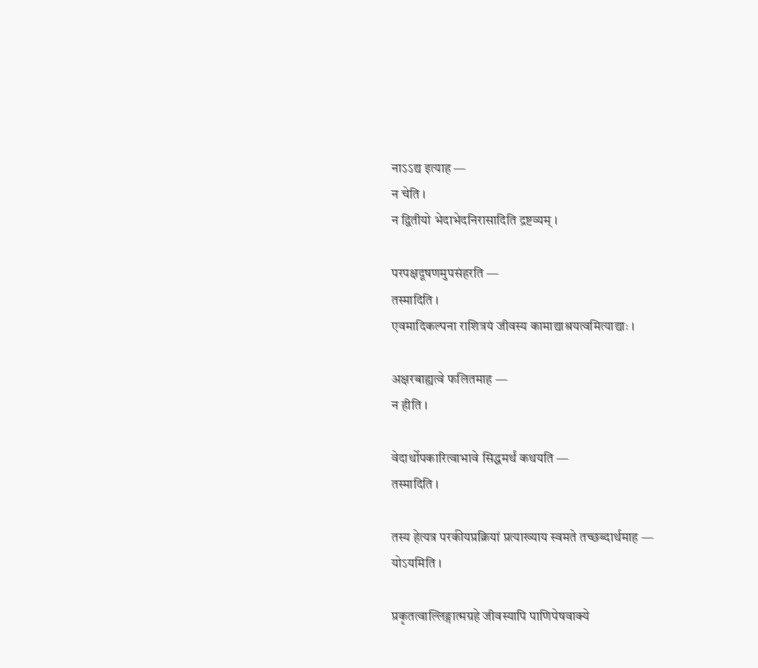नाऽऽद्य इत्याह —
न चेति ।
न द्वितीयो भेदाभेदनिरासादिति द्रष्टव्यम् ।

परपक्षदूषणमुपसंहरति —
तस्मादिति ।
एवमादिकल्पना राशित्रयं जीवस्य कामाद्याश्रयत्वमित्याद्याः ।

अक्षरबाह्यत्वे फलितमाह —
न हीति ।

वेदार्थोपकारित्वाभावे सिद्धमर्थं कथयति —
तस्मादिति ।

तस्य हेत्यत्र परकीयप्रक्रियां प्रत्याख्याय स्वमते तच्छब्दार्थमाह —
योऽयमिति ।

प्रकृतत्वाल्लिङ्गात्मग्रहे जीवस्यापि पाणिपेषवाक्ये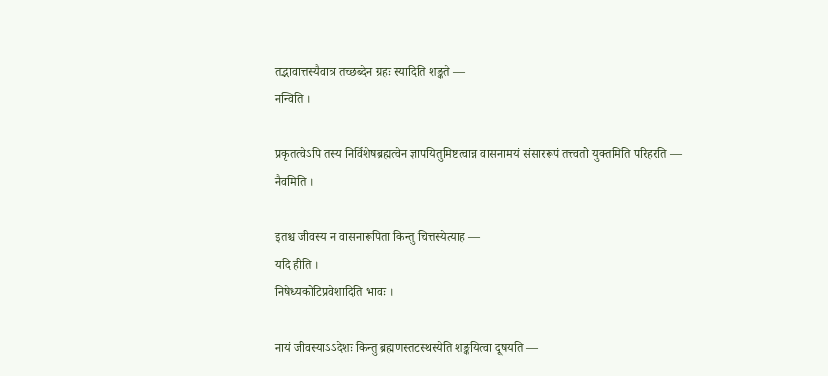तद्भावात्तस्यैवात्र तच्छब्देन ग्रहः स्यादिति शङ्कते —
नन्विति ।

प्रकृतत्वेऽपि तस्य निर्विशेषब्रह्मत्वेन ज्ञापयितुमिष्टत्वान्न वासनामयं संसाररूपं तत्त्वतो युक्तमिति परिहरति —
नैवमिति ।

इतश्च जीवस्य न वासनारूपिता किन्तु चित्तस्येत्याह —
यदि हीति ।
निषेध्यकोटिप्रवेशादिति भावः ।

नायं जीवस्याऽऽदेशः किन्तु ब्रह्मणस्तटस्थस्येति शङ्कयित्वा दूषयति —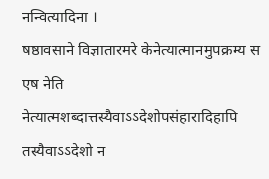नन्वित्यादिना ।
षष्ठावसाने विज्ञातारमरे केनेत्यात्मानमुपक्रम्य स एष नेति नेत्यात्मशब्दात्तस्यैवाऽऽदेशोपसंहारादिहापि तस्यैवाऽऽदेशो न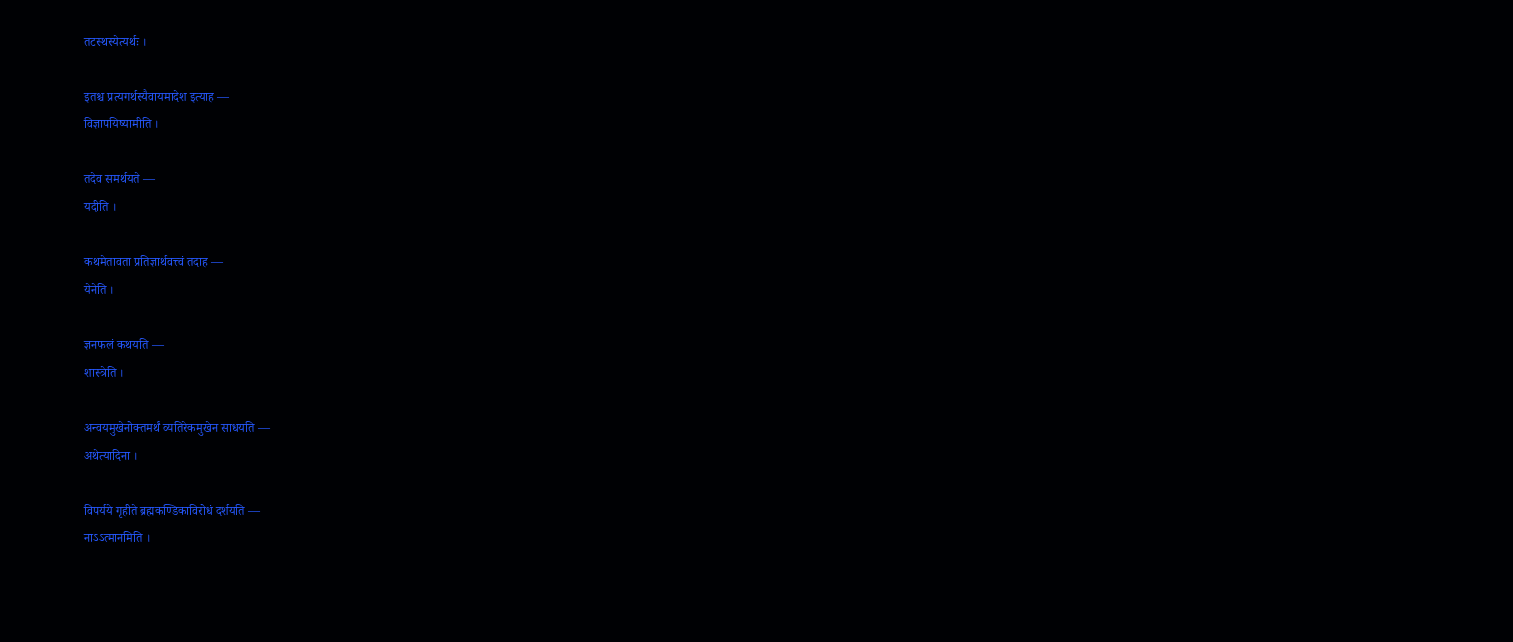तटस्थस्येत्यर्थः ।

इतश्च प्रत्यगर्थस्यैवायमादेश इत्याह —
विज्ञापयिष्यामीति ।

तदेव समर्थयते —
यदीति ।

कथमेतावता प्रतिज्ञार्थवत्त्वं तदाह —
येनेति ।

ज्ञनफलं कथयति —
शास्त्रेति ।

अन्वयमुखेनोक्तमर्थं व्यतिरेकमुखेन साधयति —
अथेत्यादिना ।

विपर्यये गृहीते ब्रह्मकण्डिकाविरोधं दर्शयति —
नाऽऽत्मानमिति ।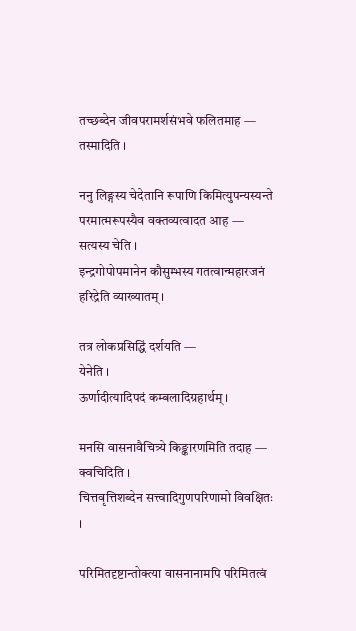तच्छब्देन जीवपरामर्शसंभवे फलितमाह —
तस्मादिति ।

ननु लिङ्गस्य चेदेतानि रूपाणि किमित्युपन्यस्यन्ते परमात्मरूपस्यैव वक्तव्यत्वादत आह —
सत्यस्य चेति ।
इन्द्रगोपोपमानेन कौसुम्भस्य गतत्वान्महारजनं हरिद्रेति व्याख्यातम् ।

तत्र लोकप्रसिद्धिं दर्शयति —
येनेति ।
ऊर्णादीत्यादिपदं कम्बलादिग्रहार्थम् ।

मनसि वासनावैचित्र्ये किङ्कारणमिति तदाह —
क्वचिदिति ।
चित्तवृत्तिशब्देन सत्त्वादिगुणपरिणामो विवक्षितः ।

परिमितदृष्टान्तोक्त्या वासनानामपि परिमितत्वं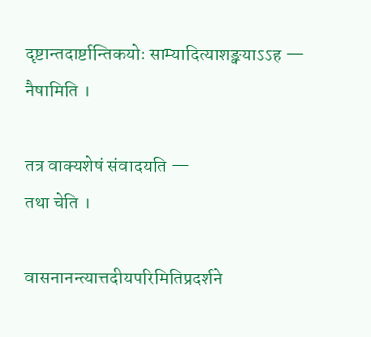दृष्टान्तदार्ष्टान्तिकयोः साम्यादित्याशङ्क्याऽऽह —
नैषामिति ।

तत्र वाक्यशेषं संवादयति —
तथा चेति ।

वासनानन्त्यात्तदीयपरिमितिप्रदर्शने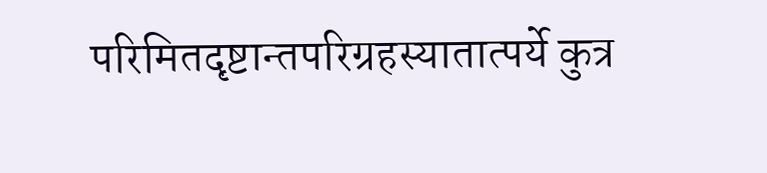परिमितदृष्टान्तपरिग्रहस्यातात्पर्ये कुत्र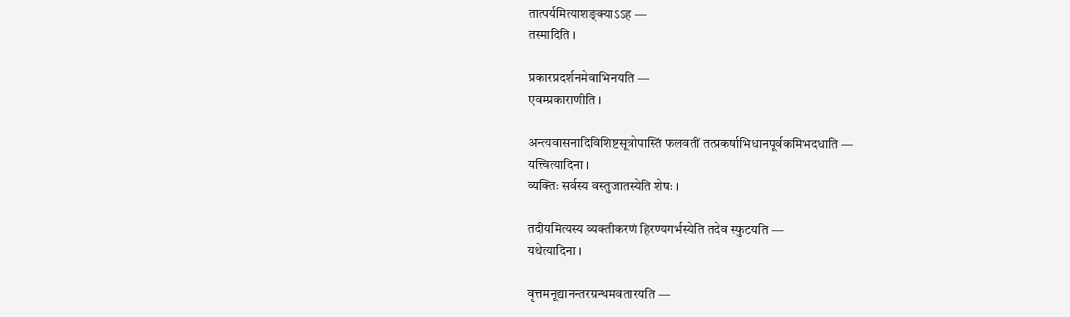तात्पर्यमित्याशङ्क्याऽऽह —
तस्मादिति ।

प्रकारप्रदर्शनमेवाभिनयति —
एवम्प्रकाराणीति ।

अन्त्यवासनादिविशिष्टसूत्रोपास्तिं फलवतीं तत्प्रकर्षाभिधानपूर्वकमिभदधाति —
यत्त्वित्यादिना ।
व्यक्तिः सर्वस्य वस्तुजातस्येति शेषः ।

तदीयमित्यस्य व्यक्तीकरणं हिरण्यगर्भस्येति तदेव स्फुटयति —
यथेत्यादिना ।

वृत्तमनूद्यानन्तरग्रन्थमवतारयति —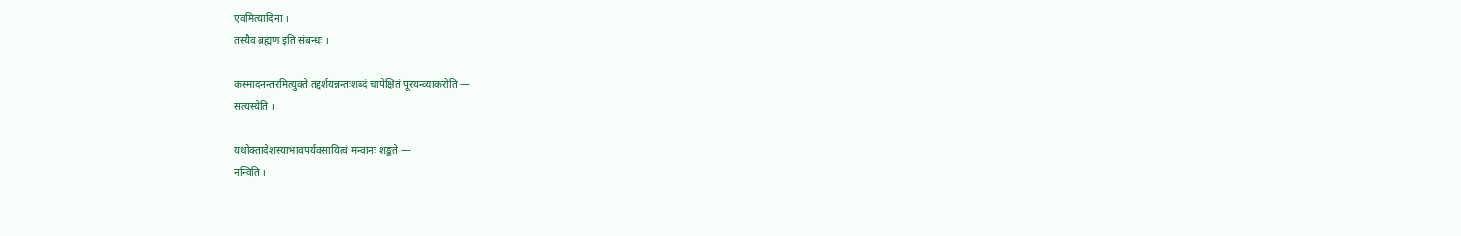एवमित्यादिना ।
तस्यैव ब्रह्मण इति संबन्धः ।

कस्मादनन्तरमित्युक्ते तद्दर्शयन्नन्तःशब्दं चापेक्षितं पूरयन्व्याकरोति —
सत्यस्येति ।

यथोक्तादेशस्याभावपर्यवसायित्वं मन्वानः शङ्कते —
नन्विति ।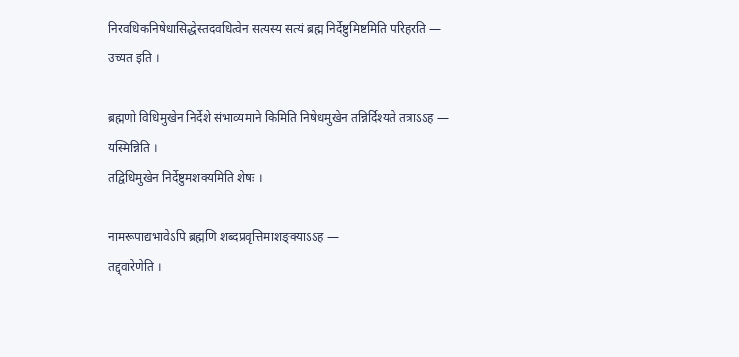निरवधिकनिषेधासिद्धेस्तदवधित्वेन सत्यस्य सत्यं ब्रह्म निर्देष्टुमिष्टमिति परिहरति —
उच्यत इति ।

ब्रह्मणो विधिमुखेन निर्देशे संभाव्यमाने किमिति निषेधमुखेन तन्निर्दिश्यते तत्राऽऽह —
यस्मिन्निति ।
तद्विधिमुखेन निर्देष्टुमशक्यमिति शेषः ।

नामरूपाद्यभावेऽपि ब्रह्मणि शब्दप्रवृत्तिमाशङ्क्याऽऽह —
तद्द्वारेणेति ।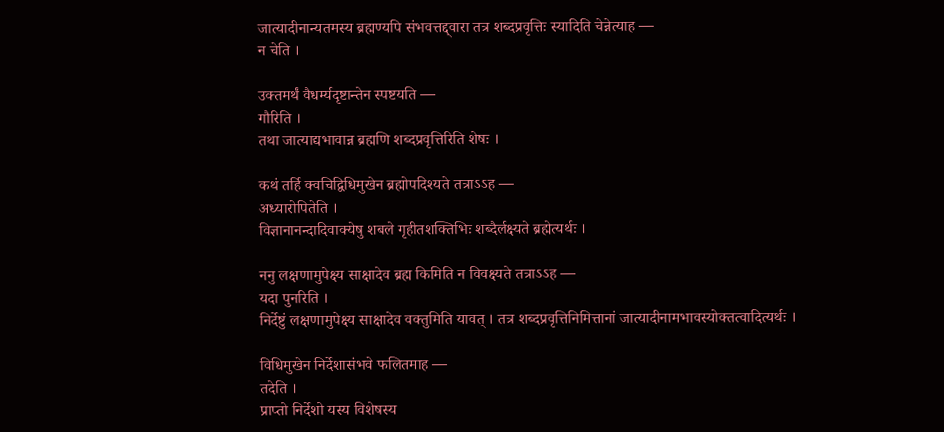जात्यादीनान्यतमस्य ब्रह्मण्यपि संभवत्तद्द्वारा तत्र शब्दप्रवृत्तिः स्यादिति चेन्नेत्याह —
न चेति ।

उक्तमर्थं वैधर्म्यदृष्टान्तेन स्पष्टयति —
गौरिति ।
तथा जात्याद्यभावान्न ब्रह्मणि शब्दप्रवृत्तिरिति शेषः ।

कथं तर्हि क्वचिद्विधिमुखेन ब्रह्मोपदिश्यते तत्राऽऽह —
अध्यारोपितेति ।
विज्ञानानन्दादिवाक्येषु शबले गृहीतशक्तिभिः शब्दैर्लक्ष्यते ब्रह्मेत्यर्थः ।

ननु लक्षणामुपेक्ष्य साक्षादेव ब्रह्म किमिति न विवक्ष्यते तत्राऽऽह —
यदा पुनरिति ।
निर्देष्टुं लक्षणामुपेक्ष्य साक्षादेव वक्तुमिति यावत् । तत्र शब्दप्रवृत्तिनिमित्तानां जात्यादीनामभावस्योक्तत्वादित्यर्थः ।

विधिमुखेन निर्देशासंभवे फलितमाह —
तदेति ।
प्राप्तो निर्देशो यस्य विशेषस्य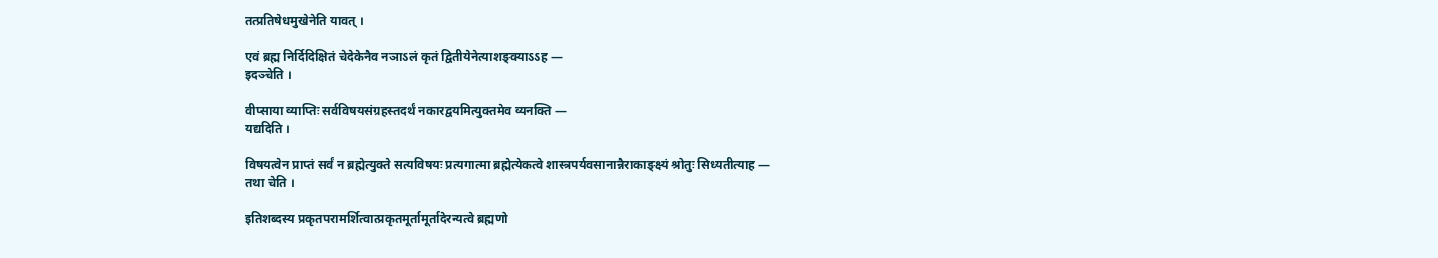तत्प्रतिषेधमुखेनेति यावत् ।

एवं ब्रह्म निर्दिदिक्षितं चेदेकेनैव नञाऽलं कृतं द्वितीयेनेत्याशङ्क्याऽऽह —
इदञ्चेति ।

वीप्साया व्याप्तिः सर्वविषयसंग्रहस्तदर्थं नकारद्वयमित्युक्तमेव व्यनक्ति —
यद्यदिति ।

विषयत्वेन प्राप्तं सर्वं न ब्रह्मेत्युक्ते सत्यविषयः प्रत्यगात्मा ब्रह्मेत्येकत्वे शास्त्रपर्यवसानान्नैराकाङ्क्ष्यं श्रोतुः सिध्यतीत्याह —
तथा चेति ।

इतिशब्दस्य प्रकृतपरामर्शित्वात्प्रकृतमूर्तामूर्तादेरन्यत्वे ब्रह्मणो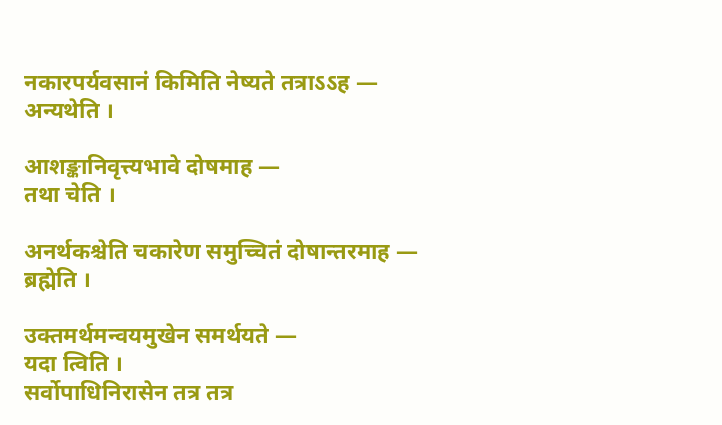नकारपर्यवसानं किमिति नेष्यते तत्राऽऽह —
अन्यथेति ।

आशङ्कानिवृत्त्यभावे दोषमाह —
तथा चेति ।

अनर्थकश्चेति चकारेण समुच्चितं दोषान्तरमाह —
ब्रह्मेति ।

उक्तमर्थमन्वयमुखेन समर्थयते —
यदा त्विति ।
सर्वोपाधिनिरासेन तत्र तत्र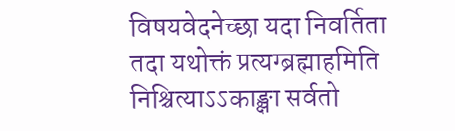विषयवेदनेच्छा यदा निवर्तिता तदा यथोक्तं प्रत्यग्ब्रह्माहमिति निश्चित्याऽऽकाङ्क्षा सर्वतो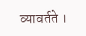व्यावर्तते ।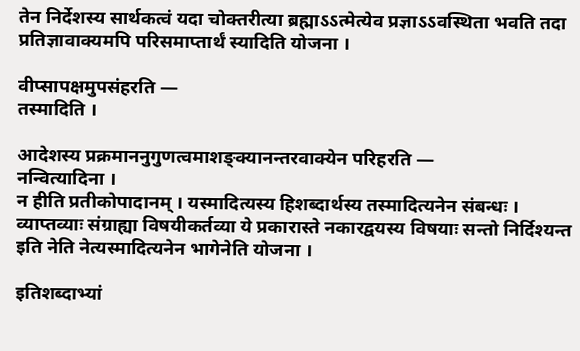तेन निर्देशस्य सार्थकत्वं यदा चोक्तरीत्या ब्रह्माऽऽत्मेत्येव प्रज्ञाऽऽवस्थिता भवति तदा प्रतिज्ञावाक्यमपि परिसमाप्तार्थं स्यादिति योजना ।

वीप्सापक्षमुपसंहरति —
तस्मादिति ।

आदेशस्य प्रक्रमाननुगुणत्वमाशङ्क्यानन्तरवाक्येन परिहरति —
नन्वित्यादिना ।
न हीति प्रतीकोपादानम् । यस्मादित्यस्य हिशब्दार्थस्य तस्मादित्यनेन संबन्धः । व्याप्तव्याः संग्राह्या विषयीकर्तव्या ये प्रकारास्ते नकारद्वयस्य विषयाः सन्तो निर्दिश्यन्त इति नेति नेत्यस्मादित्यनेन भागेनेति योजना ।

इतिशब्दाभ्यां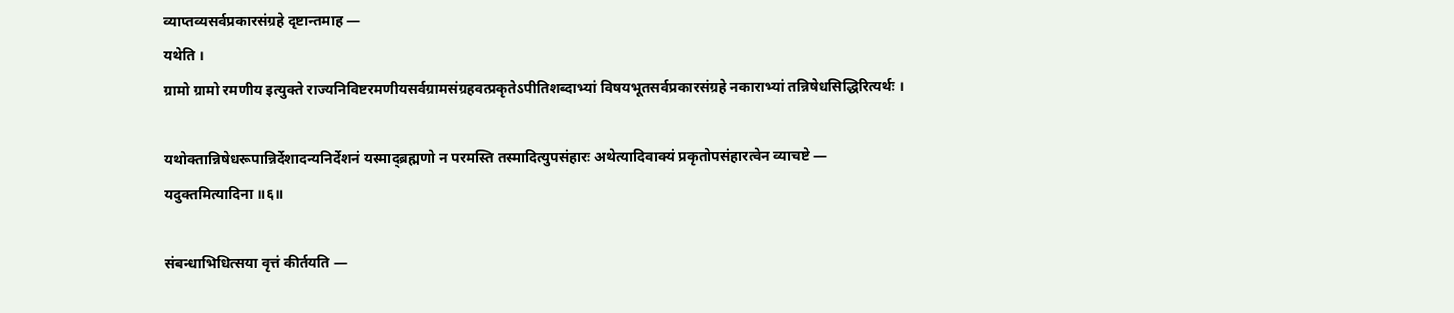व्याप्तव्यसर्वप्रकारसंग्रहे दृष्टान्तमाह —
यथेति ।
ग्रामो ग्रामो रमणीय इत्युक्ते राज्यनिविष्टरमणीयसर्वग्रामसंग्रहवत्प्रकृतेऽपीतिशब्दाभ्यां विषयभूतसर्वप्रकारसंग्रहे नकाराभ्यां तन्निषेधसिद्धिरित्यर्थः ।

यथोक्तान्निषेधरूपान्निर्देशादन्यनिर्देशनं यस्माद्ब्रह्मणो न परमस्ति तस्मादित्युपसंहारः अथेत्यादिवाक्यं प्रकृतोपसंहारत्वेन व्याचष्टे —
यदुक्तमित्यादिना ॥६॥

संबन्धाभिधित्सया वृत्तं कीर्तयति —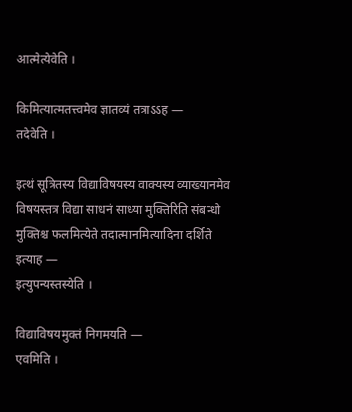आत्मेत्येवेति ।

किमित्यात्मतत्त्वमेव ज्ञातव्यं तत्राऽऽह —
तदेवेति ।

इत्थं सूत्रितस्य विद्याविषयस्य वाक्यस्य व्याख्यानमेव विषयस्तत्र विद्या साधनं साध्या मुक्तिरिति संबन्धो मुक्तिश्च फलमित्येते तदात्मानमित्यादिना दर्शिते इत्याह —
इत्युपन्यस्तस्येति ।

विद्याविषयमुक्तं निगमयति —
एवमिति ।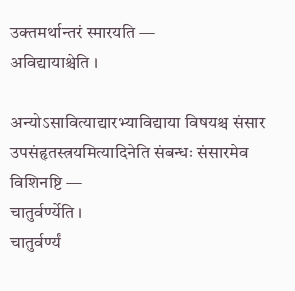उक्तमर्थान्तरं स्मारयति —
अविद्यायाश्चेति ।

अन्योऽसावित्याद्यारभ्याविद्याया विषयश्च संसार उपसंहृतस्त्रयमित्यादिनेति संबन्धः संसारमेव विशिनष्टि —
चातुर्वर्ण्येति ।
चातुर्वर्ण्यं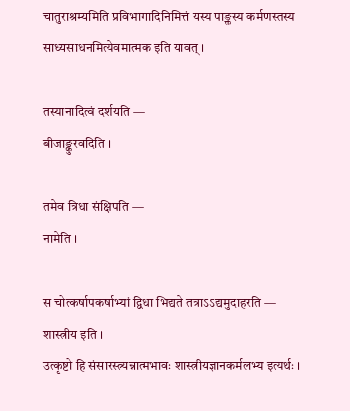चातुराश्रम्यमिति प्रविभागादिनिमित्तं यस्य पाङ्क्तस्य कर्मणस्तस्य साध्यसाधनमित्येवमात्मक इति यावत् ।

तस्यानादित्वं दर्शयति —
बीजाङ्कुरवदिति ।

तमेव त्रिधा संक्षिपति —
नामेति ।

स चोत्कर्षापकर्षाभ्यां द्विधा भिद्यते तत्राऽऽद्यमुदाहरति —
शास्त्रीय इति ।
उत्कृष्टो हि संसारस्त्र्यन्नात्मभावः शास्त्रीयज्ञानकर्मलभ्य इत्यर्थः ।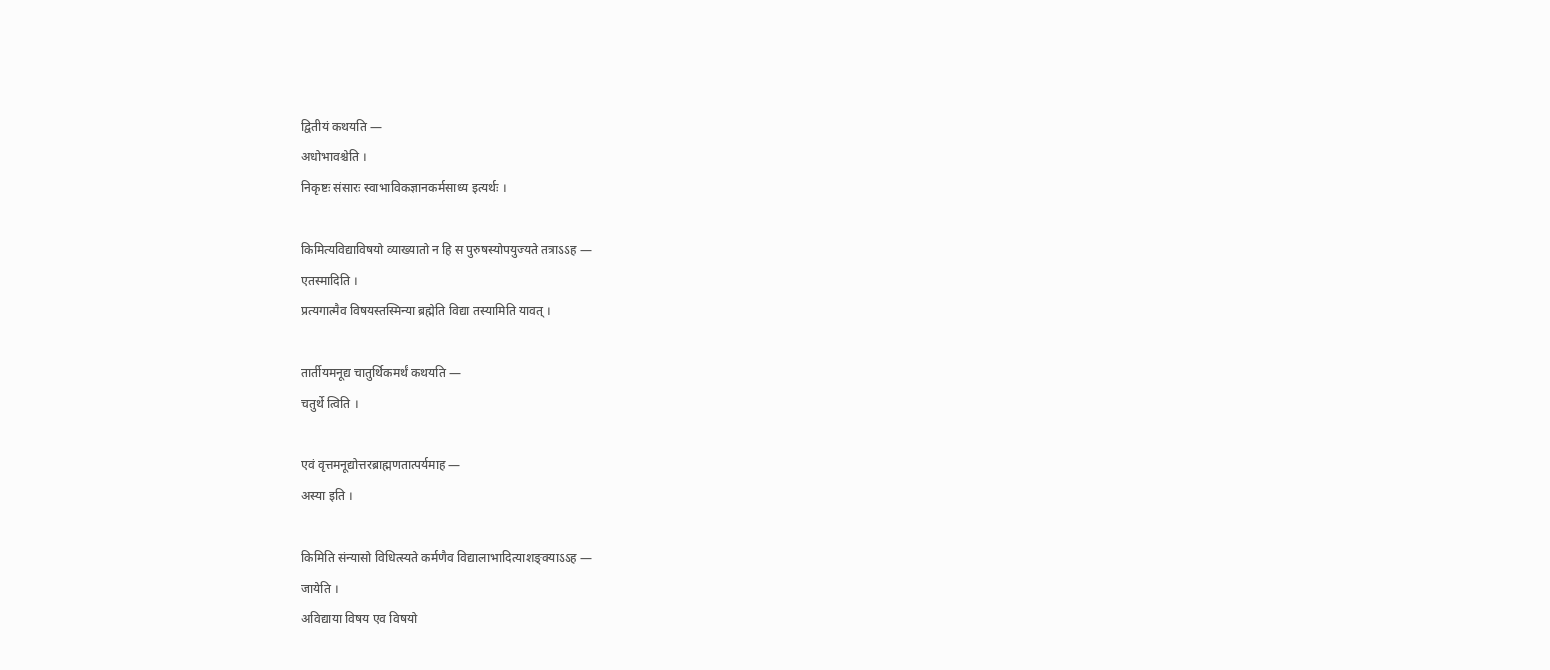द्वितीयं कथयति —
अधोभावश्चेति ।
निकृष्टः संसारः स्वाभाविकज्ञानकर्मसाध्य इत्यर्थः ।

किमित्यविद्याविषयो व्याख्यातो न हि स पुरुषस्योपयुज्यते तत्राऽऽह —
एतस्मादिति ।
प्रत्यगात्मैव विषयस्तस्मिन्या ब्रह्मेति विद्या तस्यामिति यावत् ।

तार्तीयमनूद्य चातुर्थिकमर्थं कथयति —
चतुर्थे त्विति ।

एवं वृत्तमनूद्योत्तरब्राह्मणतात्पर्यमाह —
अस्या इति ।

किमिति संन्यासो विधित्स्यते कर्मणैव विद्यालाभादित्याशङ्क्याऽऽह —
जायेति ।
अविद्याया विषय एव विषयो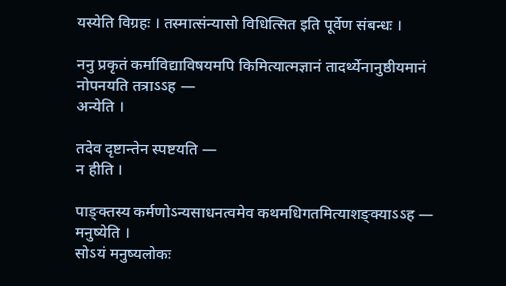यस्येति विग्रहः । तस्मात्संन्यासो विधित्सित इति पूर्वेण संबन्धः ।

ननु प्रकृतं कर्माविद्याविषयमपि किमित्यात्मज्ञानं तादर्थ्येनानुष्ठीयमानं नोपनयति तत्राऽऽह —
अन्येति ।

तदेव दृष्टान्तेन स्पष्टयति —
न हीति ।

पाङ्क्तस्य कर्मणोऽन्यसाधनत्वमेव कथमधिगतमित्याशङ्क्याऽऽह —
मनुष्येति ।
सोऽयं मनुष्यलोकः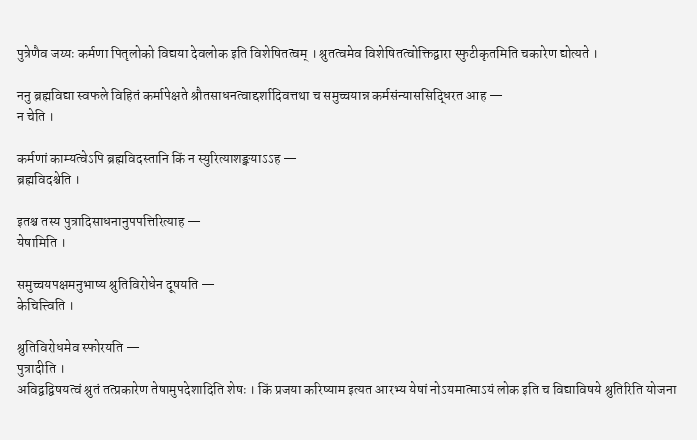पुत्रेणैव जय्यः कर्मणा पितृलोको विद्यया देवलोक इति विशेषितत्वम् । श्रुतत्वमेव विशेषितत्वोक्तिद्वारा स्फुटीकृतमिति चकारेण द्योत्यते ।

ननु ब्रह्मविद्या स्वफले विहितं कर्मापेक्षते श्रौतसाधनत्वाद्दर्शादिवत्तथा च समुच्चयान्न कर्मसंन्याससिद्धिरत आह —
न चेति ।

कर्मणां काम्यत्वेऽपि ब्रह्मविदस्तानि किं न स्युरित्याशङ्क्याऽऽह —
ब्रह्मविदश्चेति ।

इतश्च तस्य पुत्रादिसाधनानुपपत्तिरित्याह —
येषामिति ।

समुच्चयपक्षमनुभाष्य श्रुतिविरोधेन दूषयति —
केचित्त्विति ।

श्रुतिविरोधमेव स्फोरयति —
पुत्रादीति ।
अविद्वद्विषयत्वं श्रुतं तत्प्रकारेण तेषामुपदेशादिति शेषः । किं प्रजया करिष्याम इत्यत आरभ्य येषां नोऽयमात्माऽयं लोक इति च विद्याविषये श्रुतिरिति योजना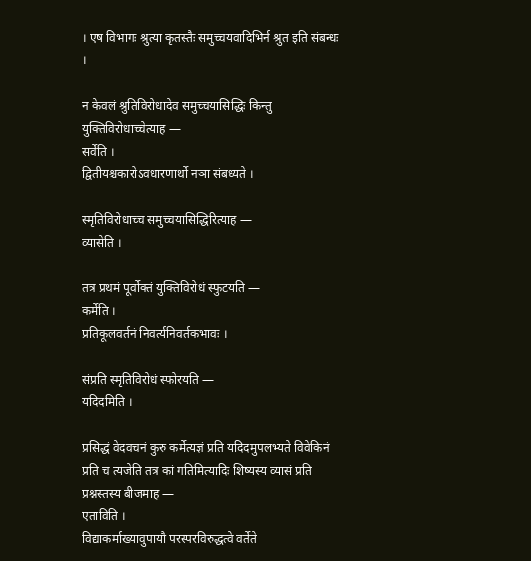। एष विभागः श्रुत्या कृतस्तैः समुच्चयवादिभिर्न श्रुत इति संबन्धः ।

न केवलं श्रुतिविरोधादेव समुच्चयासिद्धिः किन्तु युक्तिविरोधाच्चेत्याह —
सर्वेति ।
द्वितीयश्चकारोऽवधारणार्थो नञा संबध्यते ।

स्मृतिविरोधाच्च समुच्चयासिद्धिरित्याह —
व्यासेति ।

तत्र प्रथमं पूर्वोक्तं युक्तिविरोधं स्फुटयति —
कर्मेति ।
प्रतिकूलवर्तनं निवर्त्यनिवर्तकभावः ।

संप्रति स्मृतिविरोधं स्फोरयति —
यदिदमिति ।

प्रसिद्धं वेदवचनं कुरु कर्मेत्यज्ञं प्रति यदिदमुपलभ्यते विवेकिनं प्रति च त्यजेति तत्र कां गतिमित्यादिः शिष्यस्य व्यासं प्रति प्रश्नस्तस्य बीजमाह —
एताविति ।
विद्याकर्माख्यावुपायौ परस्परविरुद्धत्वे वर्तेते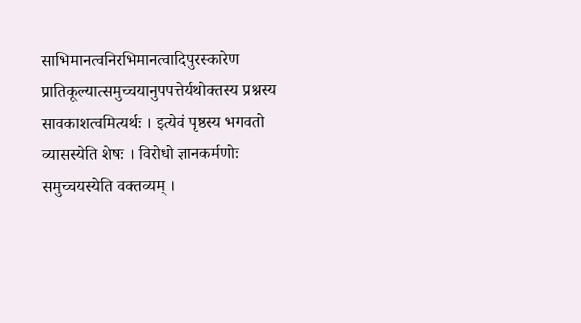साभिमानत्वनिरभिमानत्वादिपुरस्कारेण प्रातिकूल्यात्समुच्चयानुपपत्तेर्यथोक्तस्य प्रश्नस्य सावकाशत्वमित्यर्थः । इत्येवं पृष्ठस्य भगवतो व्यासस्येति शेषः । विरोधो ज्ञानकर्मणोः समुच्चयस्येति वक्तव्यम् ।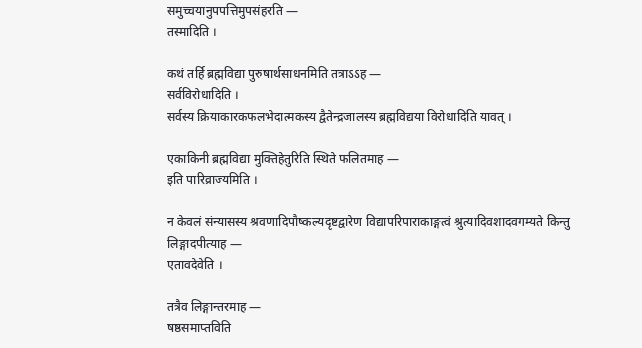समुच्चयानुपपत्तिमुपसंहरति —
तस्मादिति ।

कथं तर्हि ब्रह्मविद्या पुरुषार्थसाधनमिति तत्राऽऽह —
सर्वविरोधादिति ।
सर्वस्य क्रियाकारकफलभेदात्मकस्य द्वैतेन्द्रजालस्य ब्रह्मविद्यया विरोधादिति यावत् ।

एकाकिनी ब्रह्मविद्या मुक्तिहेतुरिति स्थिते फलितमाह —
इति पारिव्राज्यमिति ।

न केवलं संन्यासस्य श्रवणादिपौष्कल्यदृष्टद्वारेण विद्यापरिपाराकाङ्गत्वं श्रुत्यादिवशादवगम्यते किन्तु लिङ्गादपीत्याह —
एतावदेवेति ।

तत्रैव लिङ्गान्तरमाह —
षष्ठसमाप्तविति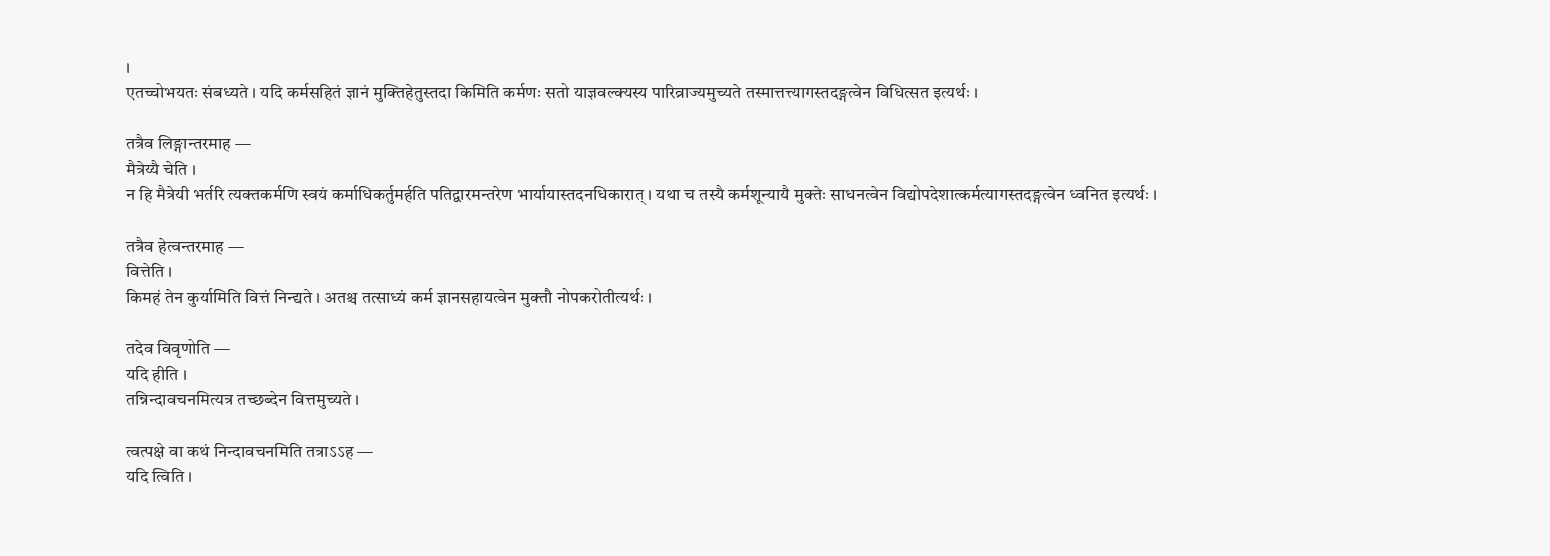।
एतच्चोभयतः संबध्यते । यदि कर्मसहितं ज्ञानं मुक्तिहेतुस्तदा किमिति कर्मणः सतो याज्ञवल्क्यस्य पारिव्राज्यमुच्यते तस्मात्तत्त्यागस्तदङ्गत्वेन विधित्सत इत्यर्थः ।

तत्रैव लिङ्गान्तरमाह —
मैत्रेय्यै चेति ।
न हि मैत्रेयी भर्तरि त्यक्तकर्मणि स्वयं कर्माधिकर्तुमर्हति पतिद्वारमन्तरेण भार्यायास्तदनधिकारात् । यथा च तस्यै कर्मशून्यायै मुक्तेः साधनत्वेन विद्योपदेशात्कर्मत्यागस्तदङ्गत्वेन ध्वनित इत्यर्थः ।

तत्रैव हेत्वन्तरमाह —
वित्तेति ।
किमहं तेन कुर्यामिति वित्तं निन्द्यते । अतश्च तत्साध्यं कर्म ज्ञानसहायत्वेन मुक्तौ नोपकरोतीत्यर्थः ।

तदेव विवृणोति —
यदि हीति ।
तन्निन्दावचनमित्यत्र तच्छब्देन वित्तमुच्यते ।

त्वत्पक्षे वा कथं निन्दावचनमिति तत्राऽऽह —
यदि त्विति ।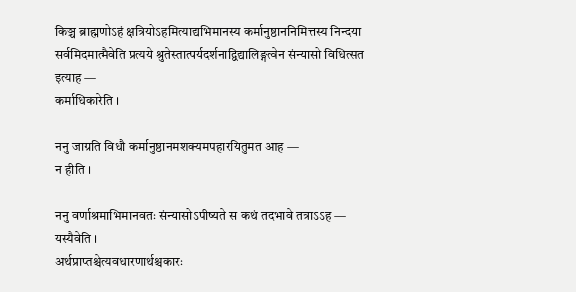किञ्च ब्राह्मणोऽहं क्षत्रियोऽहमित्याद्यभिमानस्य कर्मानुष्ठाननिमित्तस्य निन्दया सर्वमिदमात्मैवेति प्रत्यये श्रुतेस्तात्पर्यदर्शनाद्विद्यालिङ्गत्वेन संन्यासो विधित्सत इत्याह —
कर्माधिकारेति ।

ननु जाग्रति विधौ कर्मानुष्ठानमशक्यमपहारयितुमत आह —
न हीति ।

ननु वर्णाश्रमाभिमानवतः संन्यासोऽपीष्यते स कथं तदभावे तत्राऽऽह —
यस्यैवेति ।
अर्थप्राप्तश्चेत्यवधारणार्थश्चकारः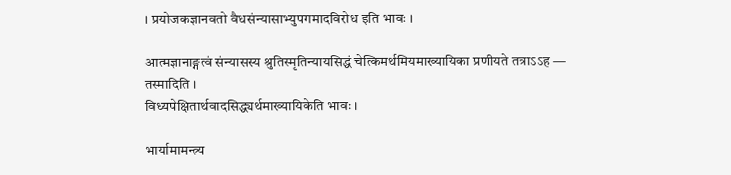। प्रयोजकज्ञानवतो वैधसंन्यासाभ्युपगमादविरोध इति भावः ।

आत्मज्ञानाङ्गत्वं संन्यासस्य श्रुतिस्मृतिन्यायसिद्धं चेत्किमर्थमियमाख्यायिका प्रणीयते तत्राऽऽह —
तस्मादिति ।
विध्यपेक्षितार्थवादसिद्ध्यर्थमाख्यायिकेति भावः ।

भार्यामामन्त्र्य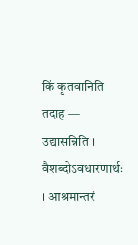किं कृतवानिति तदाह —
उद्यासन्निति ।
वैशब्दोऽवधारणार्थः । आश्रमान्तरं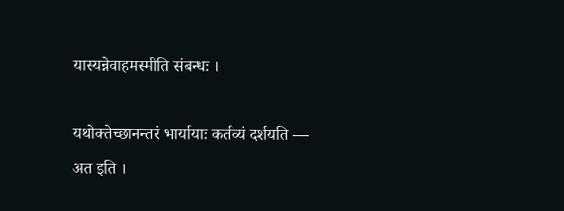यास्यन्नेवाहमस्मीति संबन्धः ।

यथोक्तेच्छानन्तरं भार्यायाः कर्तव्यं दर्शयति —
अत इति ।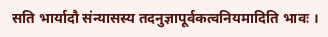सति भार्यादौ संन्यासस्य तदनुज्ञापूर्वकत्वनियमादिति भावः ।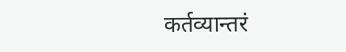कर्तव्यान्तरं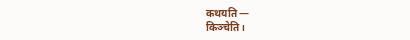कथयति —
किञ्चेति ।